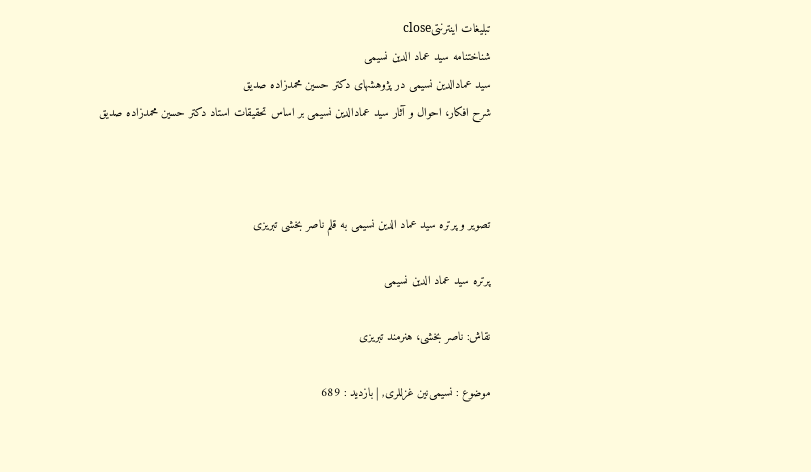تبلیغات اینترنتیclose
شناختنامه سید عماد الدین نسیمی
سید عمادالدین نسیمی در پژوهشهای دکتر حسین محمدزاده صدیق
شرح افکار، احوال و آثار سید عمادالدین نسیمی بر اساس تحقیقات استاد دکتر حسین محمدزاده صدیق



تصویر و پرتره سید عماد الدین نسیمی به قلم ناصر بخشی تبریزی

پرتره سید عماد الدین نسیمی

نقاش: ناصر بخشی، هنرمند تبریزی

موضوع : نسیمی‌نین غزللری, | بازدید : 689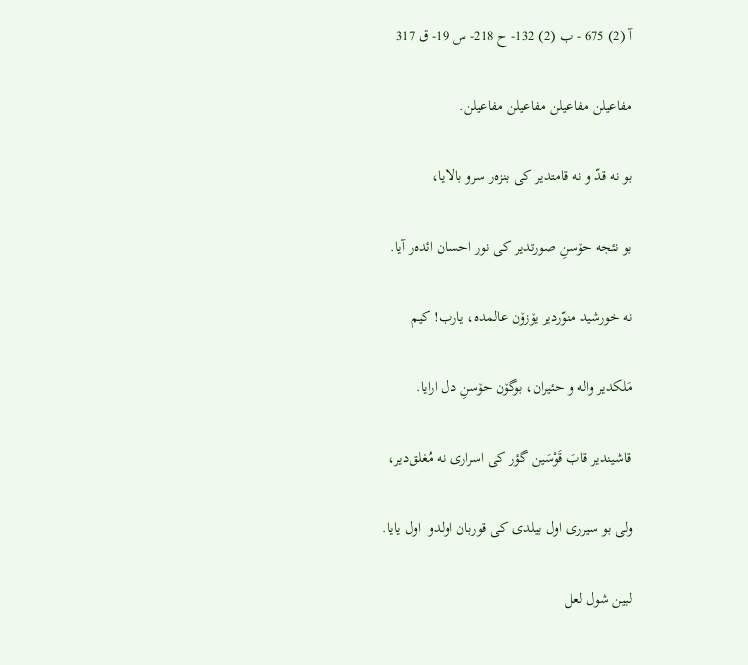آ (2) 675 - ب (2) 132- ح 218- س 19- ق 317

مفاعیلن مفاعیلن مفاعیلن مفاعیلن.

بو نه قدّ و نه قامتدیر کی بنزه‌ر سرو بالایا،

بو نئجه حۆسنِ صورتدیر کی نور احسان ائده‌ر آیا.

نه خورشید منوّردیر یۆزۆن عالمده، یارب! کیم

مَلکدیر واله و حئیران، بوگۆن حۆسنِ دل ارایا.

قاشیندیر قابَ قَوْسَین گؤر کی اسراری نه مُغلق‌دیر،

ولی بو سیرری اول بیلدی کی قوربان اولدو  اول یایا.

لبین شول لعل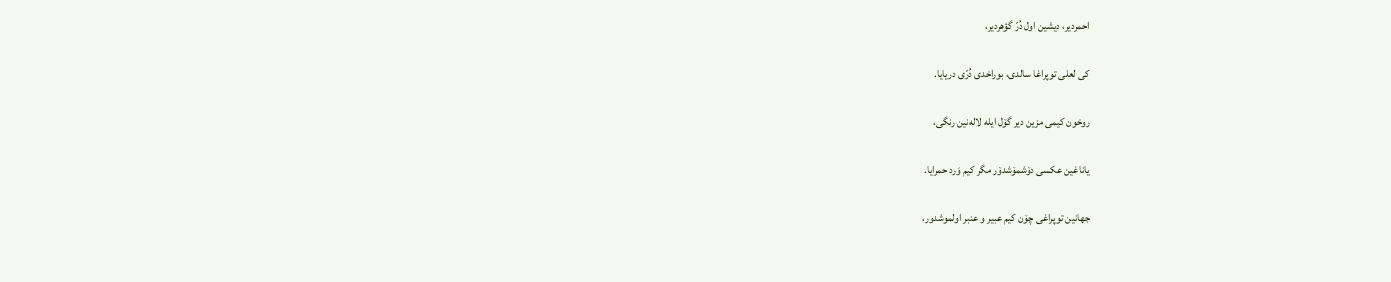احمردیر، دیشین اول دُرّ گؤهردیر،

کی لعلی توپراغا سالدی، بوراخدی دُرّی دریایا.

روخون کیمی مزین دیر گۆل ایله لاله‌نین رنگی،

یاناغین عکسی دۆشمۆشدۆر مگر کیم وَرد حمرایا.

جهانین توپراغی چۆن کیم عبیر و عنبر اولموشدور،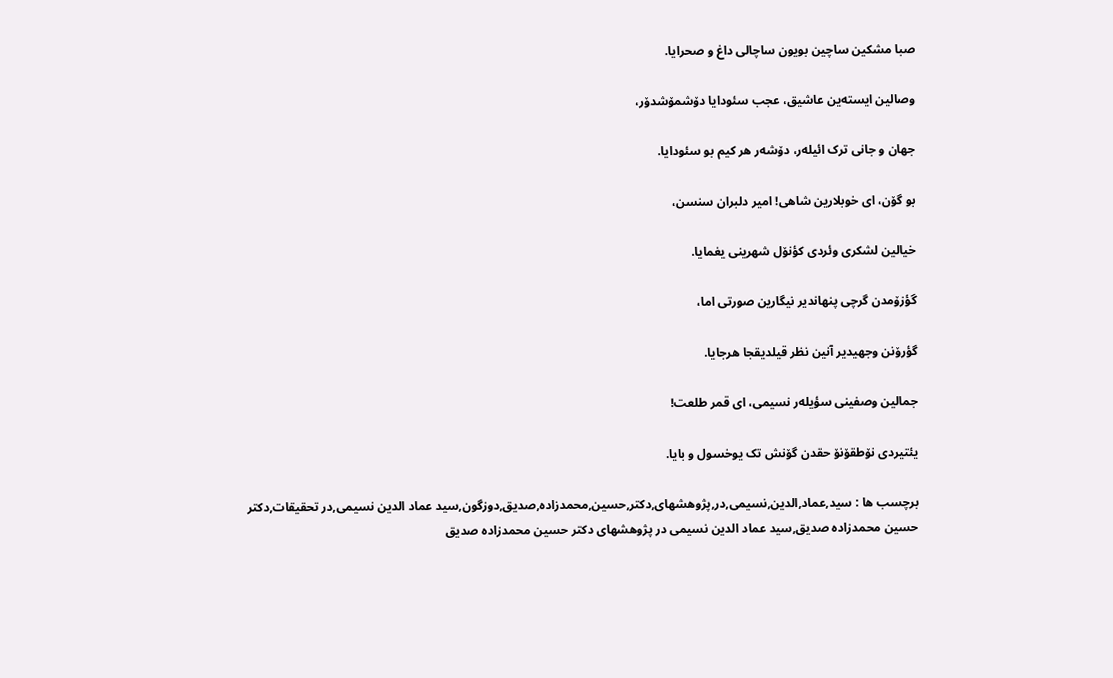صبا مشکین ساچین بویون ساچالی داغ و صحرایا.

وصالین ایسته‌ین عاشیق، عجب سئودایا دۆشمۆشدۆر،

جهان و جانی ترک ائیله‌ر، دۆشه‌ر هر کیم بو سئودایا.

بو گۆن، ای خوبلارین شاهی! امیر دلبران سنسن،

خیالین لشکری وئردی كؤنۆل شهرینی یغمایا.

گؤزۆمدن گرچی پنهاندیر نیگارین صورتی اما،

گؤرۆنن وجهیدیر آنین نظر قیلدیقجا هرجایا.

جمالین وصفینی سؤیله‌ر نسیمی، ای قمر طلعت!

یئتیردی نۆطقۆنۆ حقدن گۆنش تک یوخسول و بایا.

برچسب ها : سید,عماد,الدین,نسیمی,در,پژوهشهای,دکتر,حسین,محمدزاده,صدیق,دوزگون,سید عماد الدین نسیمی,در تحقیقات,دکتر حسین محمدزاده صدیق,سید عماد الدین نسیمی در پژوهشهای دکتر حسین محمدزاده صدیق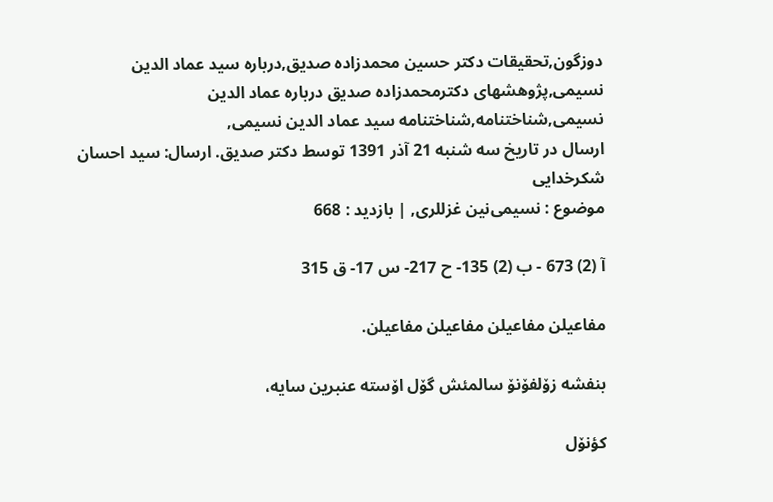دوزگون,تحقیقات دکتر حسین محمدزاده صدیق,درباره سید عماد الدین نسیمی,پژوهشهای دکترمحمدزاده صدیق درباره عماد الدین نسیمی,شناختنامه,شناختنامه سید عماد الدین نسیمی,
ارسال در تاريخ سه شنبه 21 آذر 1391 توسط دکتر صدیق. ارسال: سید احسان شکرخدایی
موضوع : نسیمی‌نین غزللری, | بازدید : 668

آ (2) 673 - ب (2) 135- ح 217- س 17- ق 315

مفاعیلن مفاعیلن مفاعیلن مفاعیلن.

بنفشه زۆلفۆنۆ سالمئش گۆل اۆسته عنبرین سایه،

كؤنۆل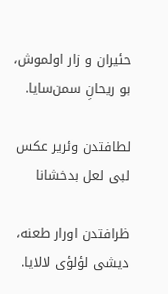حئیران و زار اولموش، بو ریحانِ سمن‌سایا.

لطافتدن وئریر عکس لبی لعل بدخشانا

ظرافتدن اورار طعنه، دیشی لؤلؤی لالایا.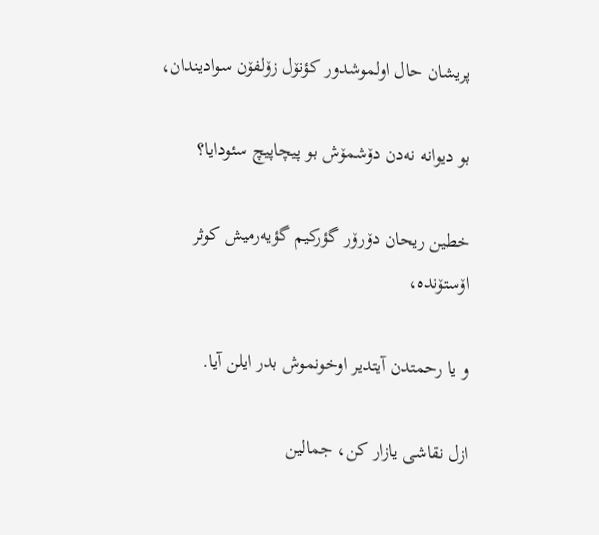پریشان حال اولموشدور كؤنۆل زۆلفۆن سوادیندان،

بو دیوانه نه‌دن دۆشمۆش بو پیچاپیچ سئودایا؟

خطین ریحان دۆرۆر گؤرکیم گؤیه‌رمیش کوثر اۆستۆنده،

و یا رحمتدن آیتدیر اوخونموش بدر ایلن آیا.

ازل نقاشی یازار کن، جمالین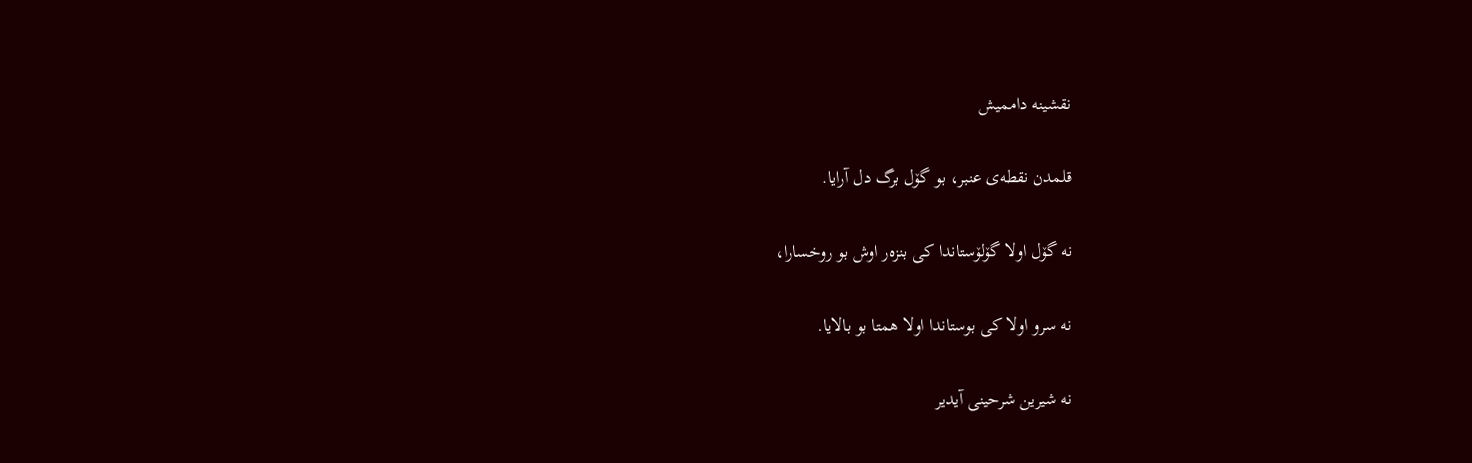نقشینه داممیش

قلمدن نقطه‌ی عنبر، بو گۆل برگ دل آرایا.

نه گۆل اولا گۆلۆستاندا کی بنزه‌ر اوش بو روخسارا،

نه سرو اولا کی بوستاندا اولا همتا بو بالایا.

نه شیرین شرحینی آیدیر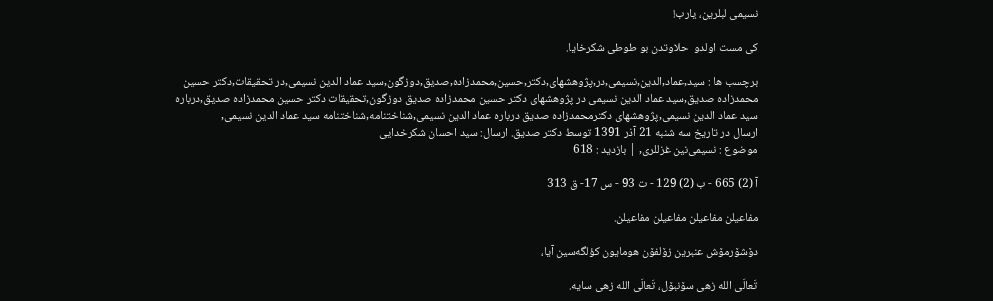نسیمی لبلرین، یارب!

کی مست اولدو  حلاوتدن بو طوطی شکرخایا.

برچسب ها : سید,عماد,الدین,نسیمی,در,پژوهشهای,دکتر,حسین,محمدزاده,صدیق,دوزگون,سید عماد الدین نسیمی,در تحقیقات,دکتر حسین محمدزاده صدیق,سید عماد الدین نسیمی در پژوهشهای دکتر حسین محمدزاده صدیق دوزگون,تحقیقات دکتر حسین محمدزاده صدیق,درباره سید عماد الدین نسیمی,پژوهشهای دکترمحمدزاده صدیق درباره عماد الدین نسیمی,شناختنامه,شناختنامه سید عماد الدین نسیمی,
ارسال در تاريخ سه شنبه 21 آذر 1391 توسط دکتر صدیق. ارسال: سید احسان شکرخدایی
موضوع : نسیمی‌نین غزللری, | بازدید : 618

آ (2) 665 - ب (2) 129 - ت 93 - س 17- ق 313

مفاعیلن مفاعیلن مفاعیلن مفاعیلن.

دۆشۆرمۆش عنبرین زۆلفۆن هومایون کؤلگه‌سین آیا،

تَعالَی الله زهی سۆنبۆل، تَعالَی الله زهی سایه.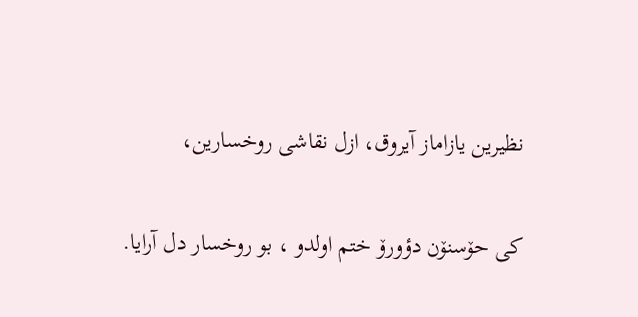نظیرین یازاماز آیروق، ازل نقاشی روخسارین،

کی حۆسنۆن دؤورۆ ختم اولدو ، بو روخسار دل آرایا.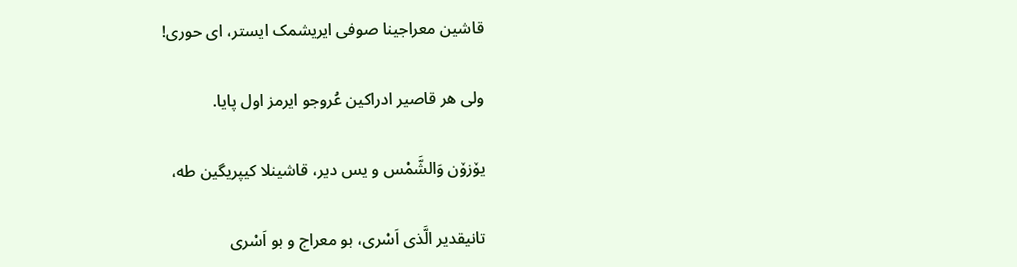قاشین معراجینا صوفی ایریشمک ایستر، ای حوری!

ولی هر قاصیر ادراکین عُروجو ایرمز اول پایا.

یۆزۆن وَالشَّمْس و یس دیر، قاشینلا کیپریگین طه،

تانیقدیر الَّذی اَسْری، بو معراج و بو اَسْری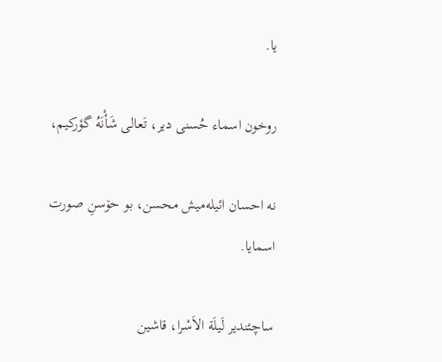یا.

روخون اسماء حُسنی دیر، تَعالی شَأْنَهُ گؤرکیم،

نه احسان ائیله‌میش محسن، بو حۆسنِ صورت اسمایا.

ساچئندیر لَیلَة الاَسْرا، قاشین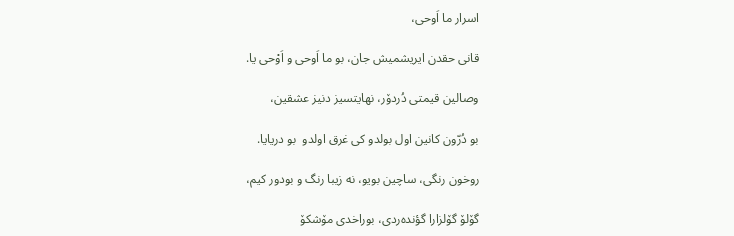اسرار ما اَوحی،

قانی حقدن ایریشمیش جان، بو ما اَوحی و اَوْحی یا.

وصالین قیمتی دُردۆر، نهایتسیز دنیز عشقین،

بو دُرّون کانین اول بولدو کی غرق اولدو  بو دریایا.

روخون رنگی، ساچین بویو، نه زیبا رنگ و بودور کیم،

گۆلۆ گۆلزارا گؤنده‌ردی، بوراخدی مۆشکۆ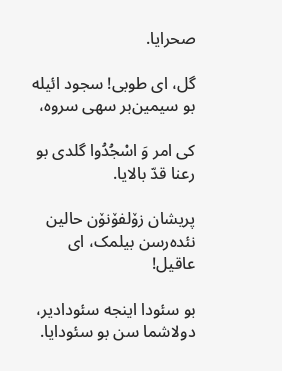صحرایا.

گل، ای طوبی! سجود ائیله بو سیمین‌بر سهی سروه،

کی امر وَ اسْجُدُوا گلدی بو رعنا قدّ بالایا.

پریشان زۆلفۆنۆن حالین نئده‌رسن بیلمک، ای عاقیل!

بو سئودا اینجه سئودادیر، دولاشما سن بو سئودایا.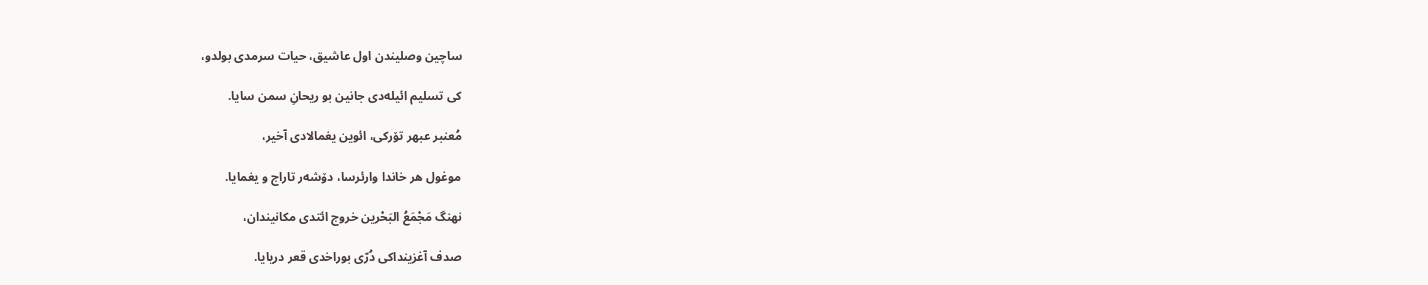ساچین وصلیندن اول عاشیق، حیات سرمدی بولدو،

کی تسلیم ائیله‌دی جانین بو ریحانِ سمن سایا.

مُعنبر عبهر تۆرکی، ائوین یغمالادی آخیر،

موغول هر خاندا وارئرسا، دۆشه‌ر تاراج و یغمایا.

نهنگ مَجْمَعُ البَحْرین خروج ائتدی مکانیندان،

صدف آغزینداکی دُرّی بوراخدی قعر دریایا.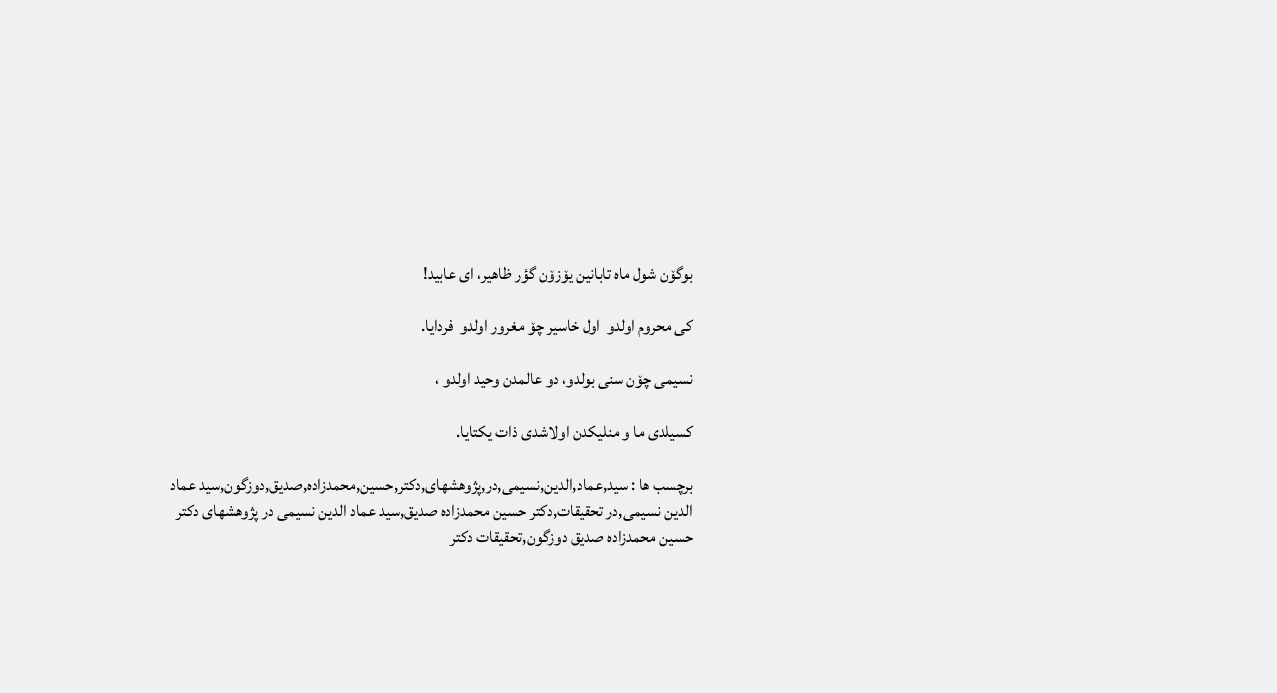بوگۆن شول ماه تابانین یۆزۆن گؤر ظاهیر، ای عابید!

کی محروم اولدو  اول خاسیر چۆ مغرور اولدو  فردایا.

نسیمی چۆن سنی بولدو، دو عالمدن وحید اولدو ،

کسیلدی ما و منلیکدن اولاشدی ذات یکتایا.

برچسب ها : سید,عماد,الدین,نسیمی,در,پژوهشهای,دکتر,حسین,محمدزاده,صدیق,دوزگون,سید عماد الدین نسیمی,در تحقیقات,دکتر حسین محمدزاده صدیق,سید عماد الدین نسیمی در پژوهشهای دکتر حسین محمدزاده صدیق دوزگون,تحقیقات دکتر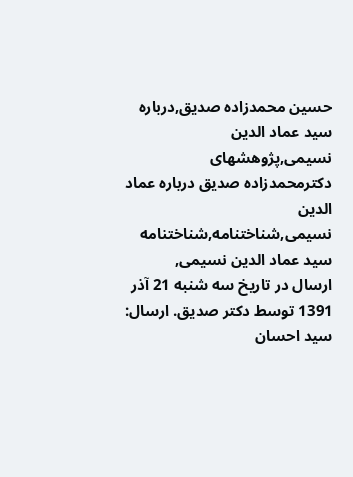حسین محمدزاده صدیق,درباره سید عماد الدین نسیمی,پژوهشهای دکترمحمدزاده صدیق درباره عماد الدین نسیمی,شناختنامه,شناختنامه سید عماد الدین نسیمی,
ارسال در تاريخ سه شنبه 21 آذر 1391 توسط دکتر صدیق. ارسال: سید احسان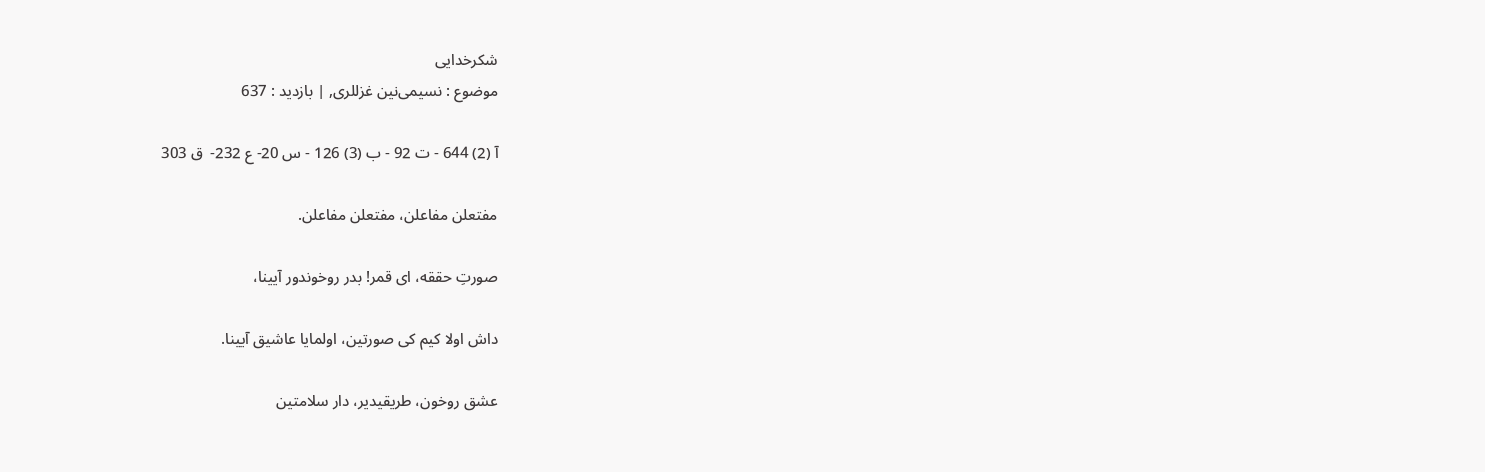شکرخدایی
موضوع : نسیمی‌نین غزللری, | بازدید : 637

آ (2) 644 - ت 92 - ب (3) 126 - س 20- ع 232-  ق 303

مفتعلن مفاعلن، مفتعلن مفاعلن.

صورتِ حققه، ای قمر! بدر روخوندور آیینا،

داش اولا کیم کی صورتین، اولمایا عاشیق آیینا.

عشق روخون، طریقیدیر، دار سلامتین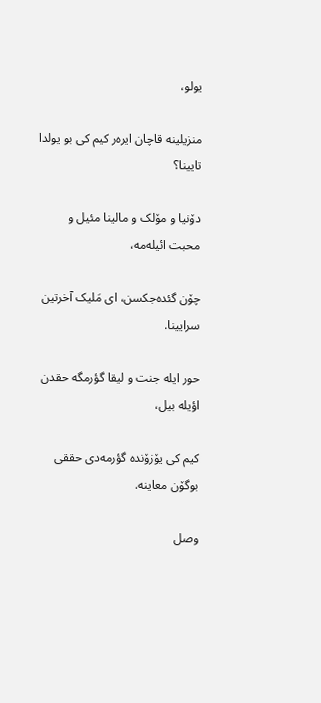یولو،

منزیلینه قاچان ایره‌ر کیم کی بو یولدا تایینا؟

دۆنیا و مۆلک و مالینا مئیل و محبت ائیله‌مه،

چۆن گئده‌جکسن، ای مَلیک آخرتین سرایینا.

حور ایله جنت و لیقا گؤرمگه حقدن اؤیله بیل،

کیم کی یۆزۆنده گؤرمه‌دی حققی بوگۆن معاینه.

وصل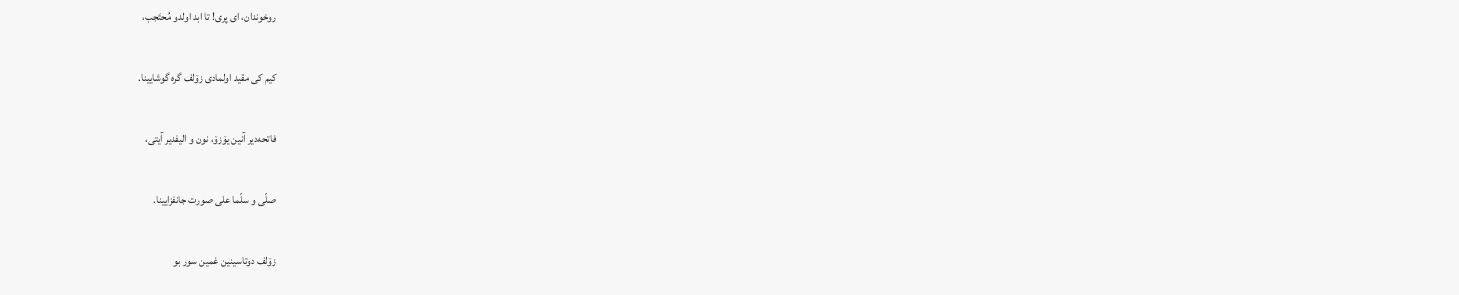روخوندان، ای پری! تا ابد اولدو مُحتَجب،

کیم کی مقید اولمادی زۆلف گره گوشایینا.

فاتحه‌دیر آنین یۆزۆ، نون و الیفدیر آیتی،

صلّی و سلّما علی صورت جانفزایینا.

زۆلف دوتاسینین غمین سور بو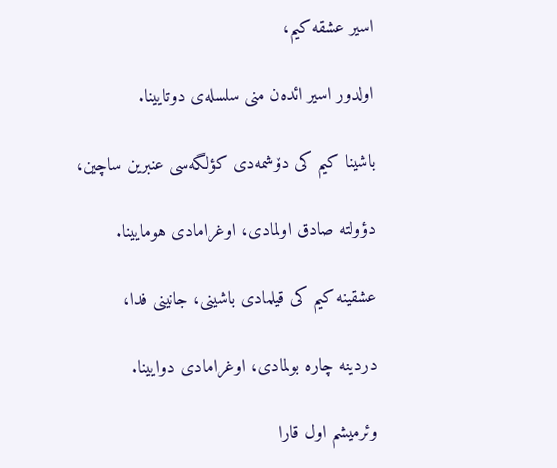اسیر عشقه کیم،

اولدور اسیر ائده‌ن منی سلسله‌ی دوتایینا.

باشینا کیم کی دۆشمه‌دی کؤلگه‌سی عنبرین ساچین،

دؤولته صادق اولمادی، اوغرامادی هومایینا.

عشقینه کیم کی قیلمادی باشینی، جانینی فدا،

دردینه چاره بولمادی، اوغرامادی دوایینا.

وئرمیشم اول قارا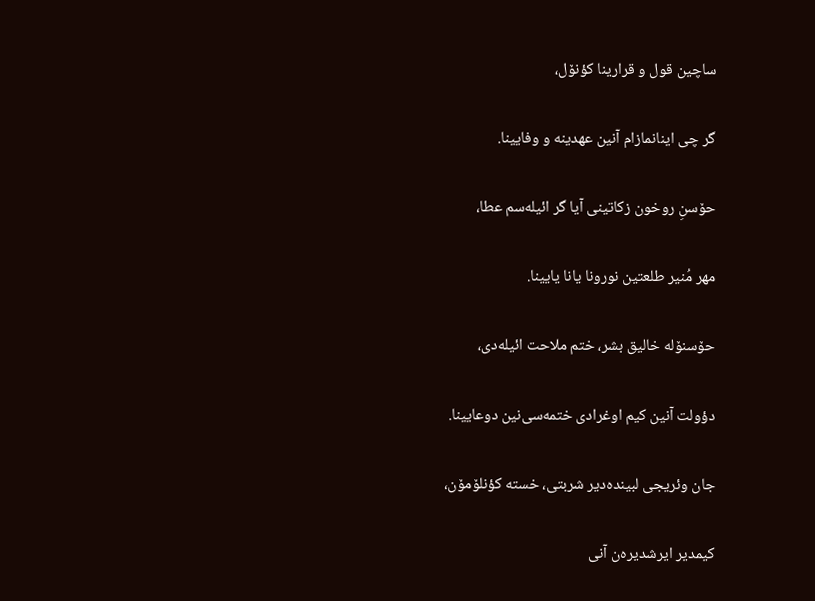ساچین قول و قرارینا كؤنۆل،

گر چی اینانمازام آنین عهدینه و وفایینا.

حۆسنِ روخون زکاتینی آیا گر ائیله‌سم عطا،

مهر مُنیر طلعتین نورونا یانا یایینا.

حۆسنۆله خالیق بشر، ختم ملاحت ائیله‌دی،

دؤولت آنین کیم اوغرادی ختمه‌سی‌نین دوعایینا.

جان وئریجی لبینده‌دیر شربتی، خسته کؤنلۆمۆن،

کیمدیر ایرشدیره‌ن آنی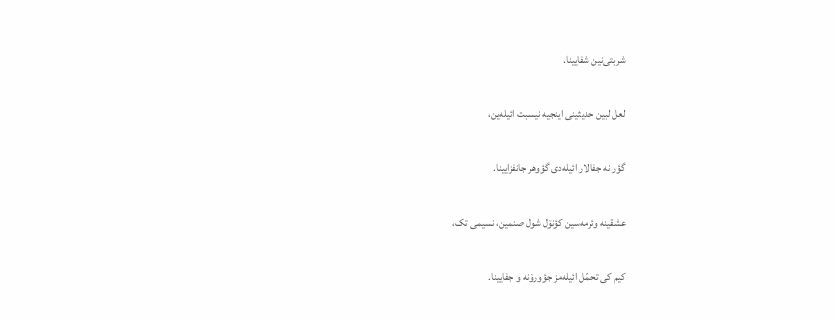شربتی‌نین شفایینا.

لعل لبین حدیثینی اینجیه نیسبت ائیله‌ین،

گؤر نه جفالار ائیله‌دی گؤوهر جانفزایینا.

عشقینه وئرمه‌سین كؤنۆل شول صنمین، نسیمی تک،

کیم کی تحمّل ائیله‌مز جؤورۆنه و جفایینا.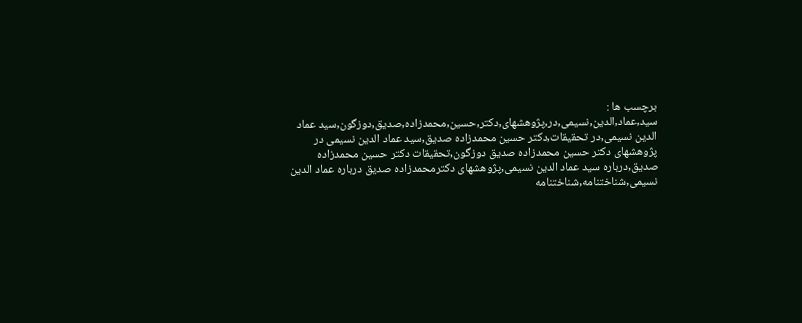برچسب ها : سید,عماد,الدین,نسیمی,در,پژوهشهای,دکتر,حسین,محمدزاده,صدیق,دوزگون,سید عماد الدین نسیمی,در تحقیقات,دکتر حسین محمدزاده صدیق,سید عماد الدین نسیمی در پژوهشهای دکتر حسین محمدزاده صدیق دوزگون,تحقیقات دکتر حسین محمدزاده صدیق,درباره سید عماد الدین نسیمی,پژوهشهای دکترمحمدزاده صدیق درباره عماد الدین نسیمی,شناختنامه,شناختنامه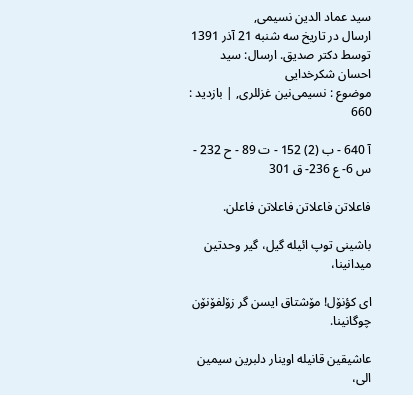سید عماد الدین نسیمی,
ارسال در تاريخ سه شنبه 21 آذر 1391 توسط دکتر صدیق. ارسال: سید احسان شکرخدایی
موضوع : نسیمی‌نین غزللری, | بازدید : 660

آ 640 - ب (2) 152 - ت 89 - ح 232 - س 6- ع 236- ق 301

فاعلاتن فاعلاتن فاعلاتن فاعلن.

باشینی توپ ائیله گیل، گیر وحدتین میدانینا،

ای كؤنۆل! مۆشتاق ایسن گر زۆلفۆنۆن چوگانینا.

عاشیقین قانیله اوینار دلبرین سیمین الی،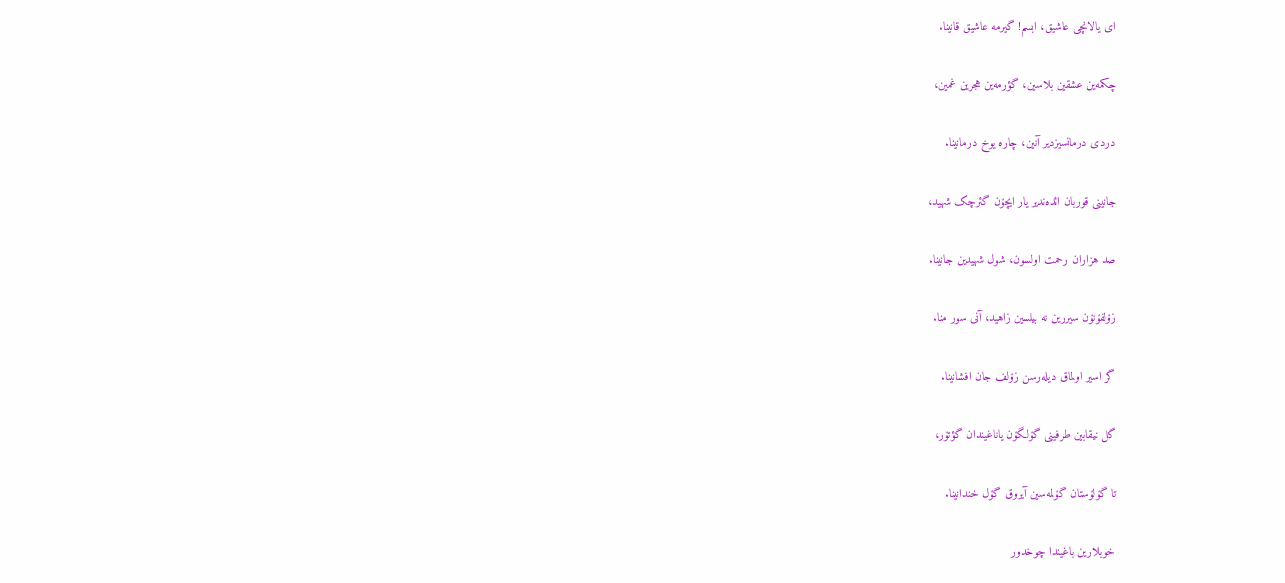ای یالانچی عاشیق، ابسم! گیرمه عاشیق قانینا.

چکمه‌ین عشقین بلاسین، گؤرمه‌ین هجرین غمین،

دردی درمانسیزدیر آنین، چاره یوخ درمانینا.

جانینی قوربان ائده‌ندیر یار ایچۆن گئرچک شهید،

صد هزاران رحمت اولسون، شول شهیدین جانینا.

زۆلفۆنۆن سیررین نه بیلسین زاهید، آنی سور منا.

گر اسیر اولماق دیله‌رسن زۆلف جان افشانینا.

گل نیقابین طرفینی گۆلگۆن یاناغیندان گؤتۆر،

تا گۆلۆستان گۆلمه‌سین آیروق گۆل خندانینا.

خوبلارین باغیندا چوخدور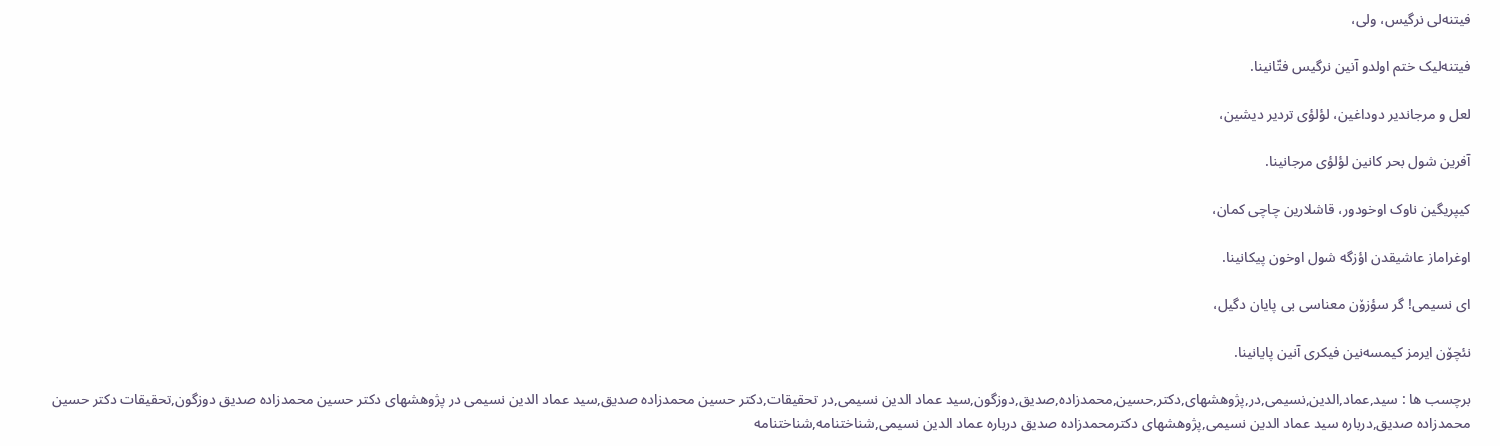فیتنه‌لی نرگیس، ولی،

فیتنه‌لیک ختم اولدو آنین نرگیس فتّانینا.

لعل و مرجاندیر دوداغین، لؤلؤی تردیر دیشین،

آفرین شول بحر کانین لؤلؤی مرجانینا.

کیپریگین ناوک اوخودور، قاشلارین چاچی کمان،

اوغراماز عاشیقدن اؤزگه شول اوخون پیکانینا.

ای نسیمی! گر سؤزۆن معناسی بی پایان دگیل،

نئچۆن ایرمز کیمسه‌نین فیکری آنین پایانینا.

برچسب ها : سید,عماد,الدین,نسیمی,در,پژوهشهای,دکتر,حسین,محمدزاده,صدیق,دوزگون,سید عماد الدین نسیمی,در تحقیقات,دکتر حسین محمدزاده صدیق,سید عماد الدین نسیمی در پژوهشهای دکتر حسین محمدزاده صدیق دوزگون,تحقیقات دکتر حسین محمدزاده صدیق,درباره سید عماد الدین نسیمی,پژوهشهای دکترمحمدزاده صدیق درباره عماد الدین نسیمی,شناختنامه,شناختنامه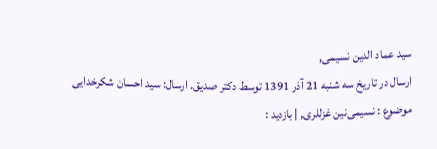سید عماد الدین نسیمی,
ارسال در تاريخ سه شنبه 21 آذر 1391 توسط دکتر صدیق. ارسال: سید احسان شکرخدایی
موضوع : نسیمی‌نین غزللری, | بازدید :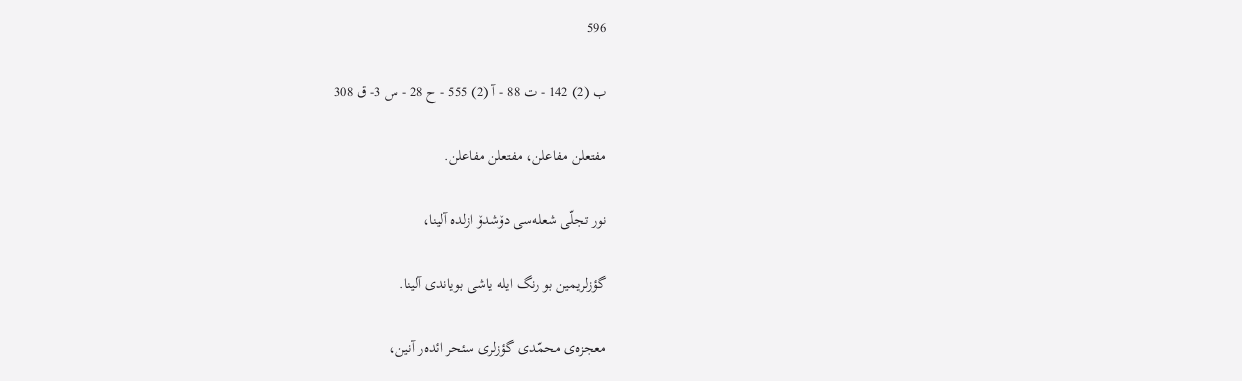596

ب (2) 142 - ت 88 - آ (2) 555 - ح 28 - س 3- ق 308

مفتعلن مفاعلن، مفتعلن مفاعلن.

نور تجلّی شعله‌سی دۆشدۆ ازلده آلینا،

گؤزلریمین بو رنگ ایله یاشی بویاندی آلینا.

معجزه‌ی محمّدی گؤزلری سئحر ائده‌ر آنین،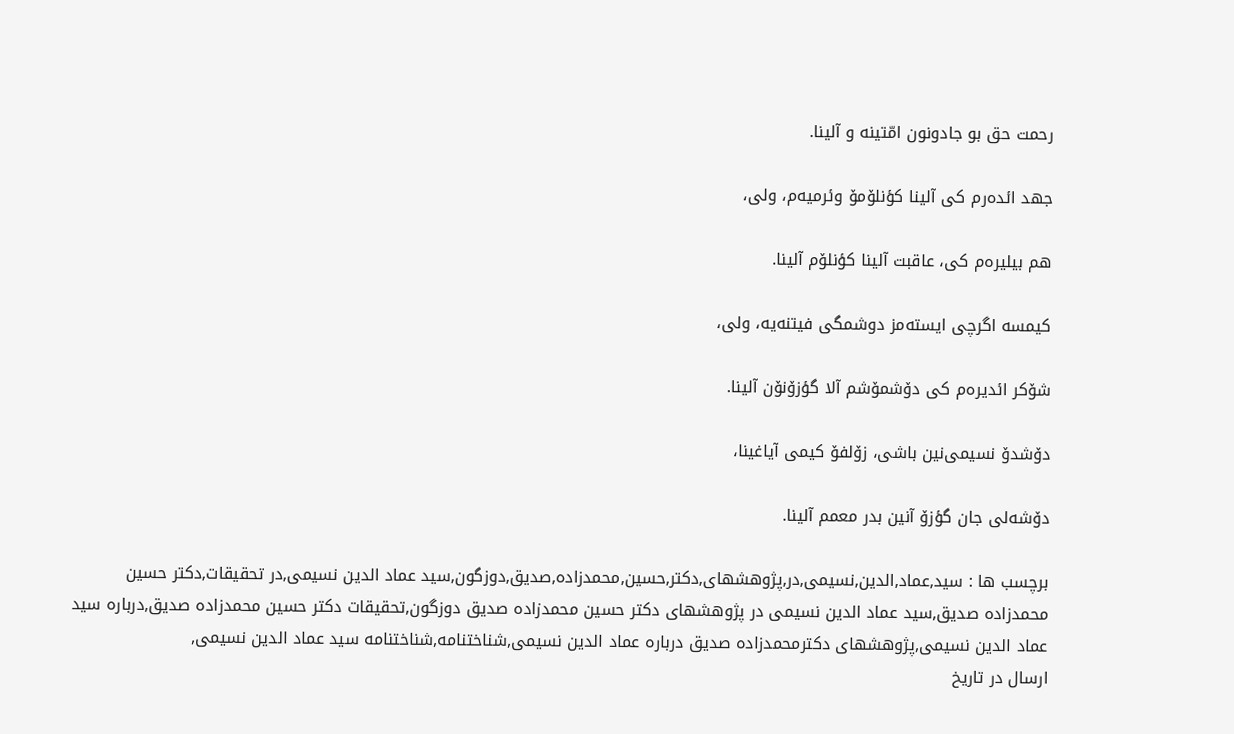رحمت حق بو جادونون امّتینه و آلینا.

جهد ائده‌رم کی آلینا کؤنلۆمۆ وئرمیه‌م، ولی،

هم بیلیره‌م کی، عاقبت آلینا کؤنلۆم آلینا.

کیمسه اگرچی ایسته‌مز دوشمگی فیتنه‌یه، ولی،

شۆکر ائدیره‌م کی دۆشمۆشم آلا گؤزۆنۆن آلینا.

دۆشدۆ نسیمی‌نین باشی، زۆلفۆ کیمی آیاغینا،

دۆشه‌لی جان گؤزۆ آنین بدر معمم آلینا.

برچسب ها : سید,عماد,الدین,نسیمی,در,پژوهشهای,دکتر,حسین,محمدزاده,صدیق,دوزگون,سید عماد الدین نسیمی,در تحقیقات,دکتر حسین محمدزاده صدیق,سید عماد الدین نسیمی در پژوهشهای دکتر حسین محمدزاده صدیق دوزگون,تحقیقات دکتر حسین محمدزاده صدیق,درباره سید عماد الدین نسیمی,پژوهشهای دکترمحمدزاده صدیق درباره عماد الدین نسیمی,شناختنامه,شناختنامه سید عماد الدین نسیمی,
ارسال در تاريخ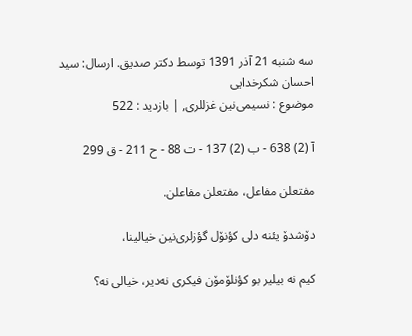سه شنبه 21 آذر 1391 توسط دکتر صدیق. ارسال: سید احسان شکرخدایی
موضوع : نسیمی‌نین غزللری, | بازدید : 522

آ (2) 638 - ب (2) 137 - ت 88 - ح 211 - ق 299

مفتعلن مفاعل، مفتعلن مفاعلن.

دۆشدۆ یئنه دلی كؤنۆل گؤزلری‌نین خیالینا،

کیم نه بیلیر بو کؤنلۆمۆن فیکری نه‌دیر، خیالی نه؟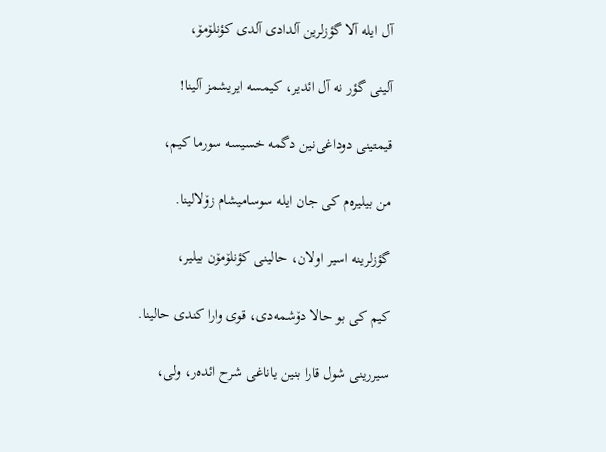آل ایله آلا گؤزلرین آلدادی آلدی کؤنلۆمۆ،

آلینی گؤر نه آل ائدیر، کیمسه ایریشمز آلینا!

قیمتینی دوداغی‌نین دگمه خسیسه سورما کیم،

من بیلیره‌م کی جان ایله سوسامیشام زۆلالینا.

گؤزلرینه اسیر اولان، حالینی کؤنلۆمۆن بیلیر،

کیم کی بو حالا دۆشمه‌دی، قوی وارا کندی حالینا.

سیررینی شول قارا بنین یاناغی شرح ائده‌ر، ولی،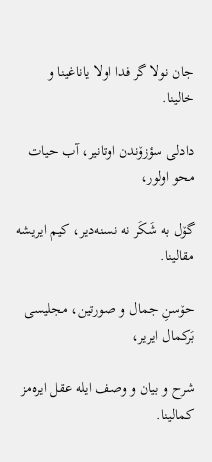جان نولا گر فدا اولا یاناغینا و خالینا.

دادلی سؤزۆندن اوتانیر، آب حیات محو اولور،

گۆل به شَکَر نه نسنه‌دیر، کیم ایریشه مقالینا.

حۆسنِ جمال و صورتین، مجلیسی بَرکمال ایریر،

شرح و بیان و وصف ایله عقل ایره‌مز کمالینا.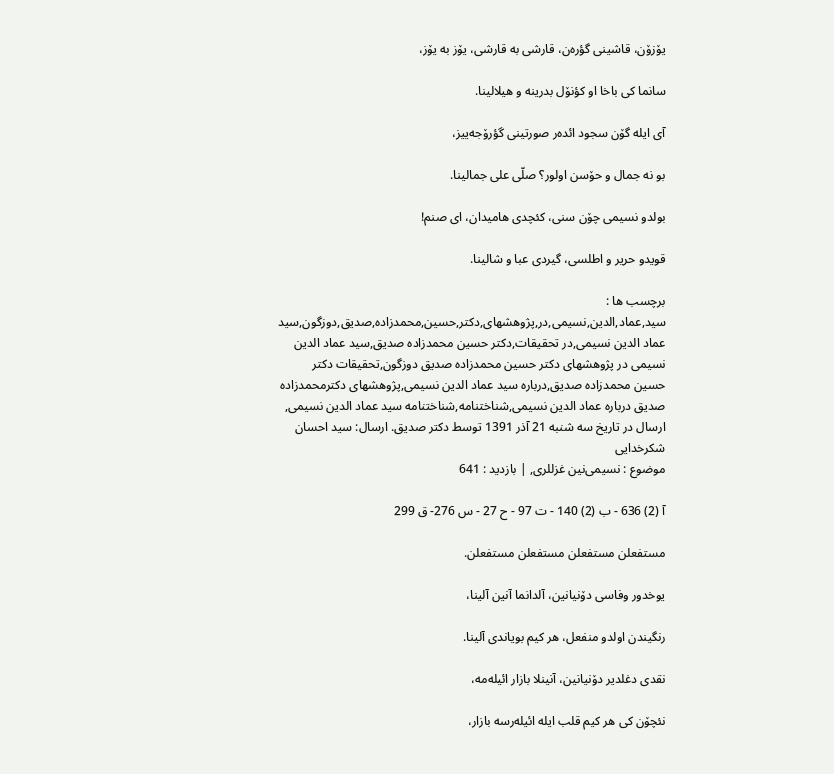یۆزۆن، قاشینی گؤره‌ن، قارشی به قارشی، یۆز به یۆز،

سانما کی باخا او كؤنۆل بدرینه و هیلالینا.

آی ایله گۆن سجود ائده‌ر صورتینی گؤرۆجه‌ییز،

بو نه جمال و حۆسن اولور‌‌؟ صلّی علی جمالینا.

بولدو نسیمی چۆن سنی، کئچدی هامیدان، ای صنم!

قویدو حریر و اطلسی، گیردی عبا و شالینا.

برچسب ها : سید,عماد,الدین,نسیمی,در,پژوهشهای,دکتر,حسین,محمدزاده,صدیق,دوزگون,سید عماد الدین نسیمی,در تحقیقات,دکتر حسین محمدزاده صدیق,سید عماد الدین نسیمی در پژوهشهای دکتر حسین محمدزاده صدیق دوزگون,تحقیقات دکتر حسین محمدزاده صدیق,درباره سید عماد الدین نسیمی,پژوهشهای دکترمحمدزاده صدیق درباره عماد الدین نسیمی,شناختنامه,شناختنامه سید عماد الدین نسیمی,
ارسال در تاريخ سه شنبه 21 آذر 1391 توسط دکتر صدیق. ارسال: سید احسان شکرخدایی
موضوع : نسیمی‌نین غزللری, | بازدید : 641

آ (2) 636 - ب (2) 140 - ت 97 - ح 27 - س 276- ق 299

مستفعلن مستفعلن مستفعلن مستفعلن.

یوخدور وفاسی دۆنیانین، آلدانما آنین آلینا،

رنگیندن اولدو منفعل، هر کیم بویاندی آلینا.

نقدی دغلدیر دۆنیانین، آنینلا بازار ائیله‌مه،

نئچۆن کی هر کیم قلب ایله ائیله‌ر‌سه بازار،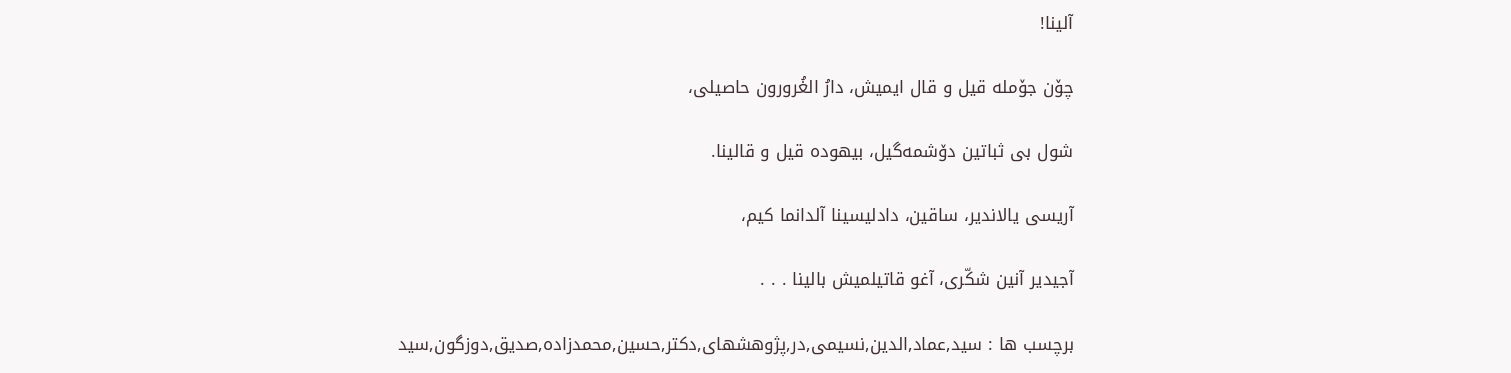آلینا!

چۆن جۆمله‌ قیل و قال ایمیش، دارُ الغُرورون حاصیلی،

شول بی ثباتین دۆشمه‌گیل، بیهوده قیل و قالینا.

آریسی یالاندیر، ساقین، دادلیسینا آلدانما کیم،

آجیدیر آنین شکّری، آغو قاتیلمیش بالینا . . .

برچسب ها : سید,عماد,الدین,نسیمی,در,پژوهشهای,دکتر,حسین,محمدزاده,صدیق,دوزگون,سید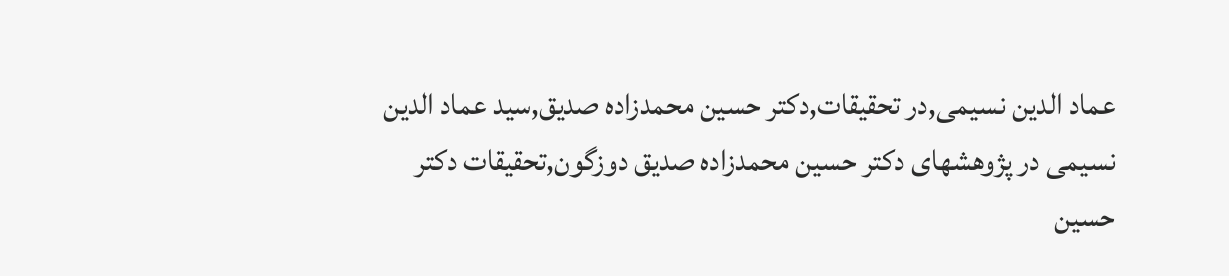عماد الدین نسیمی,در تحقیقات,دکتر حسین محمدزاده صدیق,سید عماد الدین نسیمی در پژوهشهای دکتر حسین محمدزاده صدیق دوزگون,تحقیقات دکتر حسین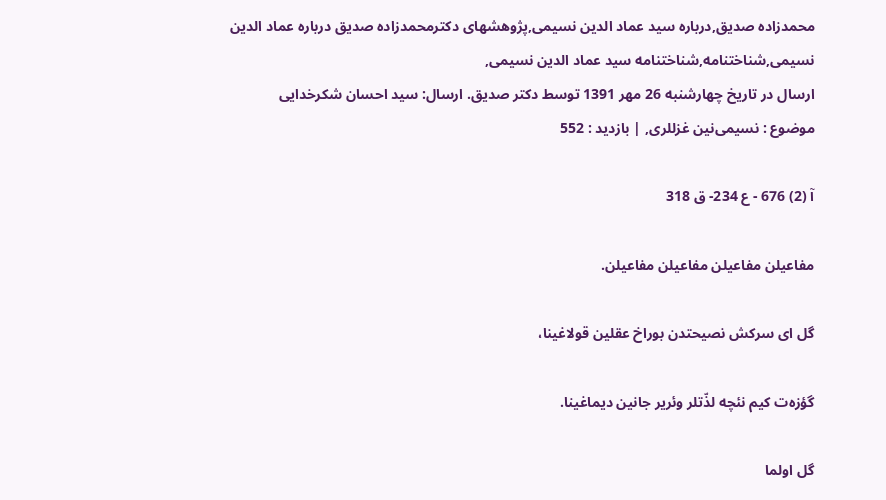محمدزاده صدیق,درباره سید عماد الدین نسیمی,پژوهشهای دکترمحمدزاده صدیق درباره عماد الدین نسیمی,شناختنامه,شناختنامه سید عماد الدین نسیمی,
ارسال در تاريخ چهارشنبه 26 مهر 1391 توسط دکتر صدیق. ارسال: سید احسان شکرخدایی
موضوع : نسیمی‌نین غزللری, | بازدید : 552

آ (2) 676 - ع 234- ق 318

مفاعیلن مفاعیلن مفاعیلن مفاعیلن.

گل ای سرکش نصیحتدن بوراخ عقلین قولاغینا،

گؤزه‌ت کیم نئچه لذّتلر وئریر جانین دیماغینا.

گل اولما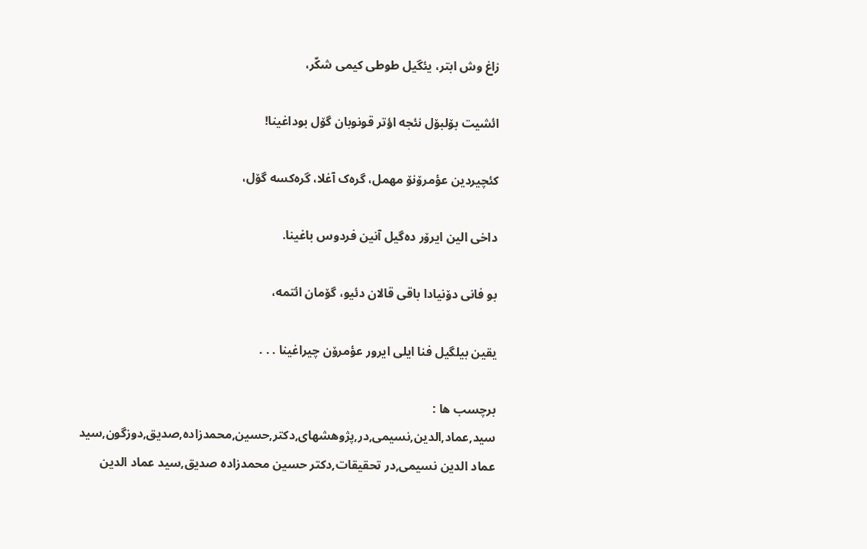زاغ وش ابتر، یئگیل طوطی کیمی شکّر،

ائشیت بۆلبۆل نئجه اؤتر قونوبان گۆل بوداغینا!

کئچیردین عؤمرۆنۆ مهمل، گره‌ک آغلا، گره‌کسه گۆل،

داخی الین ایرۆر ده‌گیل آنین فردوس باغینا.

بو فانی دۆنیادا باقی قالان دئیو، گۆمان ائتمه،

یقین بیلگیل فنا ایلی ایرور عؤمرۆن چیراغینا . . .

برچسب ها : سید,عماد,الدین,نسیمی,در,پژوهشهای,دکتر,حسین,محمدزاده,صدیق,دوزگون,سید عماد الدین نسیمی,در تحقیقات,دکتر حسین محمدزاده صدیق,سید عماد الدین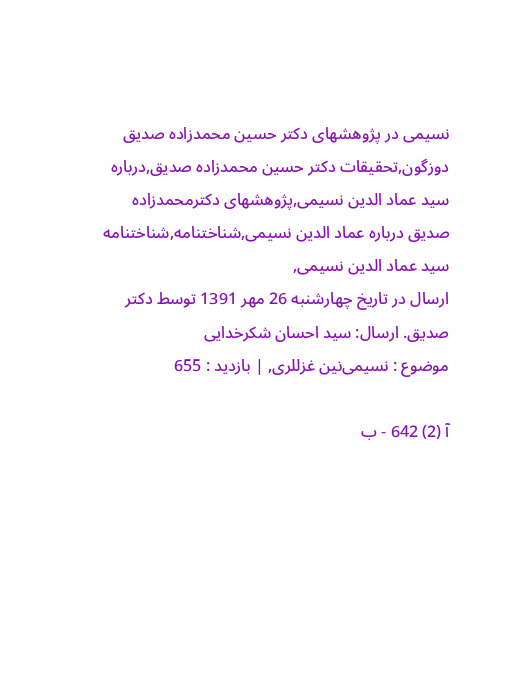نسیمی در پژوهشهای دکتر حسین محمدزاده صدیق دوزگون,تحقیقات دکتر حسین محمدزاده صدیق,درباره سید عماد الدین نسیمی,پژوهشهای دکترمحمدزاده صدیق درباره عماد الدین نسیمی,شناختنامه,شناختنامه سید عماد الدین نسیمی,
ارسال در تاريخ چهارشنبه 26 مهر 1391 توسط دکتر صدیق. ارسال: سید احسان شکرخدایی
موضوع : نسیمی‌نین غزللری, | بازدید : 655

آ (2) 642 - ب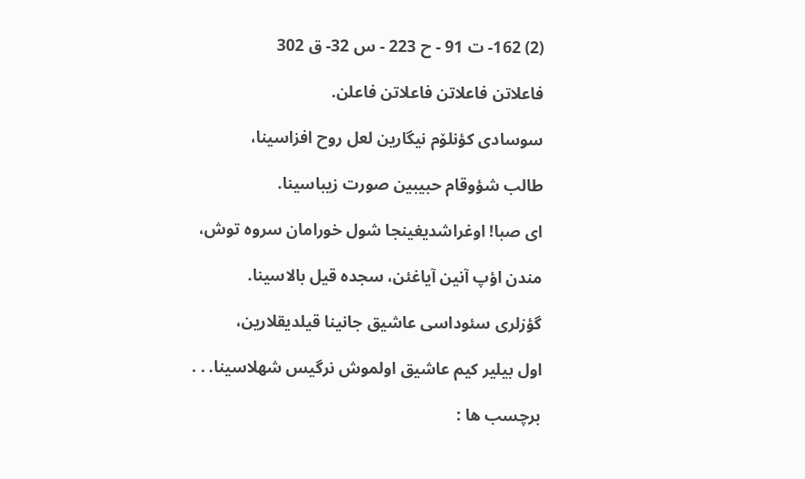(2) 162- ت 91 - ح 223 - س 32- ق 302

فاعلاتن فاعلاتن فاعلاتن فاعلن.

سوسادی کؤنلۆم نیگارین لعل روح افزاسینا،

طالب شؤوقام حبیبین صورت زیباسینا.

ای صبا! اوغراشدیغینجا شول خورامان سروه توش،

مندن اؤپ آنین آیاغئن، سجده قیل بالاسینا.

گؤزلری سئوداسی عاشیق جانینا قیلدیقلارین،

اول بیلیر کیم عاشیق اولموش نرگیس شهلاسینا. . .

برچسب ها :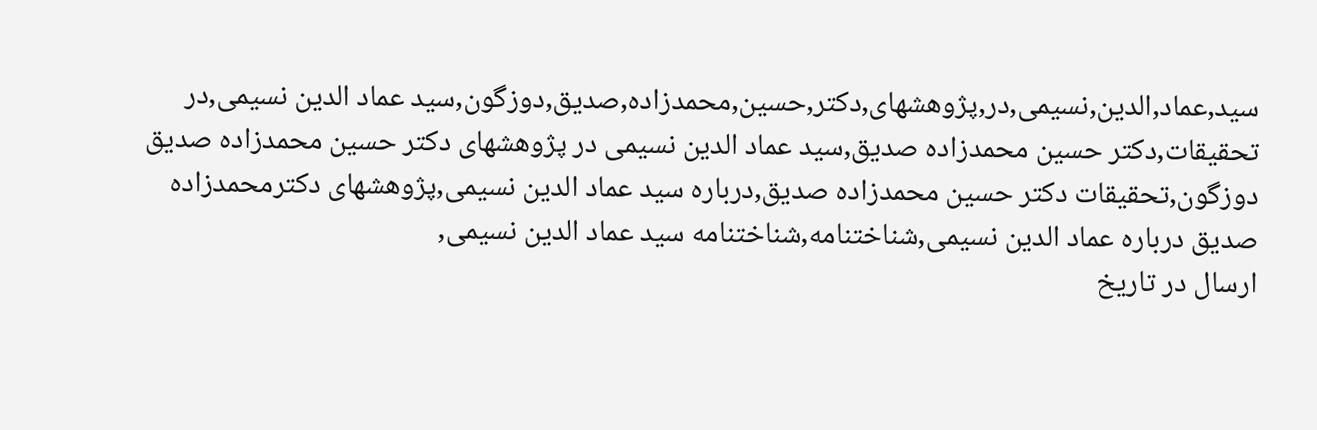سید,عماد,الدین,نسیمی,در,پژوهشهای,دکتر,حسین,محمدزاده,صدیق,دوزگون,سید عماد الدین نسیمی,در تحقیقات,دکتر حسین محمدزاده صدیق,سید عماد الدین نسیمی در پژوهشهای دکتر حسین محمدزاده صدیق دوزگون,تحقیقات دکتر حسین محمدزاده صدیق,درباره سید عماد الدین نسیمی,پژوهشهای دکترمحمدزاده صدیق درباره عماد الدین نسیمی,شناختنامه,شناختنامه سید عماد الدین نسیمی,
ارسال در تاريخ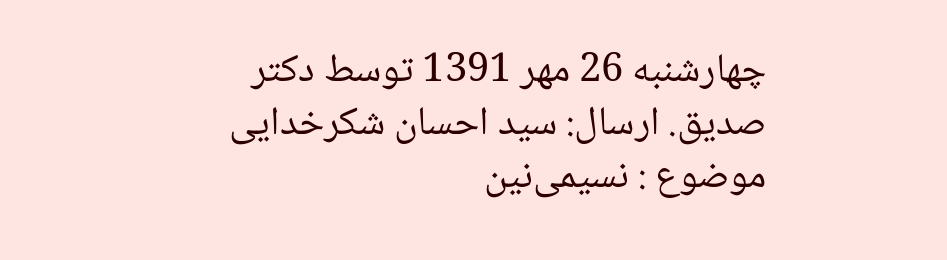چهارشنبه 26 مهر 1391 توسط دکتر صدیق. ارسال: سید احسان شکرخدایی
موضوع : نسیمی‌نین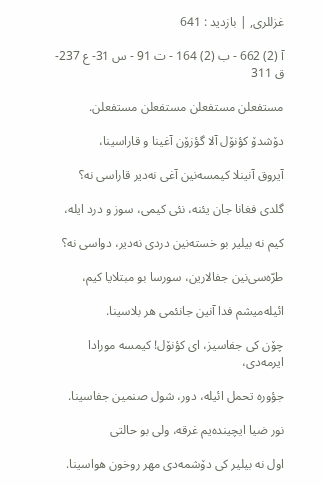غزللری, | بازدید : 641

آ (2) 662 - ب (2) 164 - ت 91 - س 31- ع 237- ق 311

مستفعلن مستفعلن مستفعلن مستفعلن.

دۆشدۆ كؤنۆل آلا گؤزۆن آغینا و قاراسینا،

آیروق آنینلا کیمسه‌نین آغی نه‌دیر قاراسی نه؟

گلدی فغانا جان یئنه، نئی کیمی، سوز و درد ایله،

کیم نه بیلیر بو خسته‌نین دردی نه‌دیر، دواسی نه؟

طرّه‌‌سی‌نین جفالارین، سورسا بو مبتلایا کیم،

ائیله‌میشم فدا آنین جانئمی هر بلاسینا.

چۆن کی جفاسیز، ای كؤنۆل! کیمسه مورادا ایرمه‌دی،

جؤوره تحمل ائیله، دور، شول صنمین جفاسینا.

نور ضیا ایچینده‌یم غرقه، ولی بو حالتی

اول نه بیلیر کی دۆشمه‌دی مهر روخون هواسینا.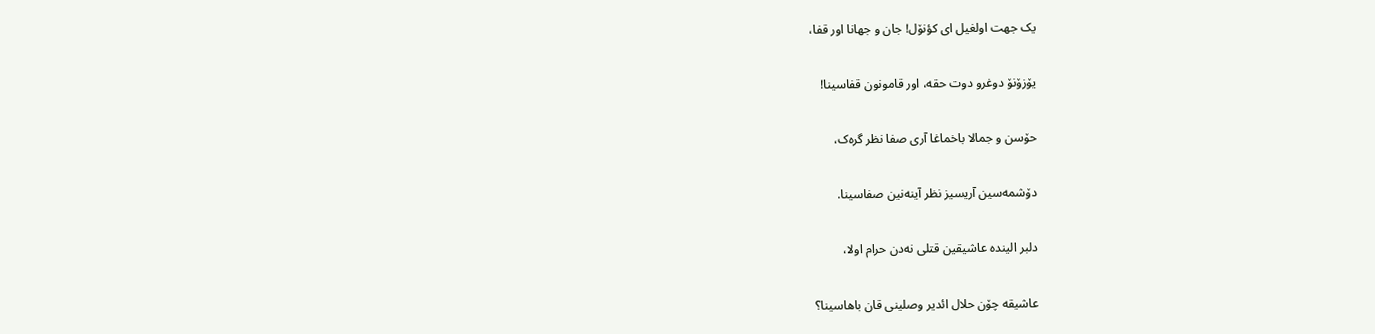یک جهت اولغیل ای كؤنۆل! جان و جهانا اور قفا،

یۆزۆنۆ دوغرو دوت حقه، اور قامونون قفاسینا!

حۆسن و جمالا باخماغا آری صفا نظر گره‌ک،

دۆشمه‌سین آریسیز نظر آینه‌نین صفاسینا.

دلبر الینده عاشیقین قتلی نه‌دن حرام اولا،

عاشیقه چۆن حلال ائدیر وصلینی قان باهاسینا؟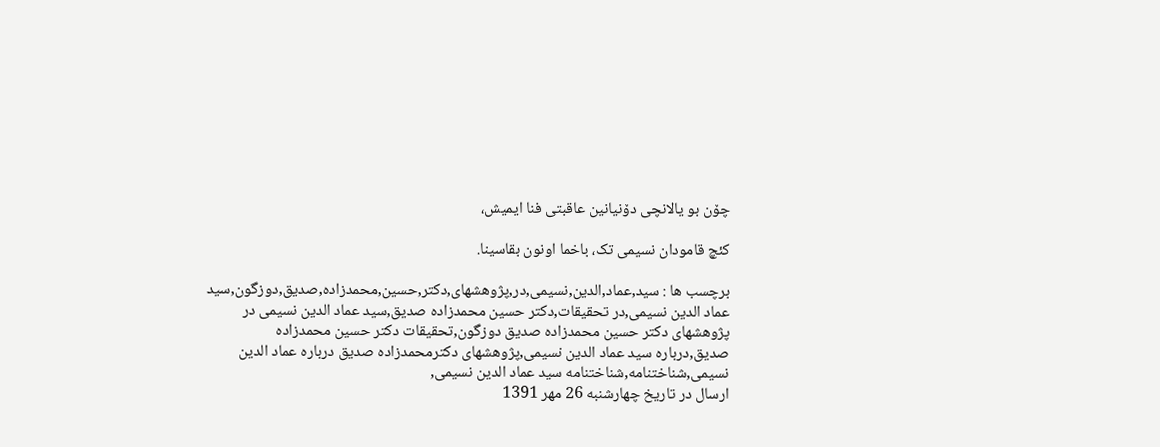چۆن بو یالانچی دۆنیانین عاقبتی فنا ایمیش،

کئچ قامودان نسیمی تک، باخما اونون بقاسینا.

برچسب ها : سید,عماد,الدین,نسیمی,در,پژوهشهای,دکتر,حسین,محمدزاده,صدیق,دوزگون,سید عماد الدین نسیمی,در تحقیقات,دکتر حسین محمدزاده صدیق,سید عماد الدین نسیمی در پژوهشهای دکتر حسین محمدزاده صدیق دوزگون,تحقیقات دکتر حسین محمدزاده صدیق,درباره سید عماد الدین نسیمی,پژوهشهای دکترمحمدزاده صدیق درباره عماد الدین نسیمی,شناختنامه,شناختنامه سید عماد الدین نسیمی,
ارسال در تاريخ چهارشنبه 26 مهر 1391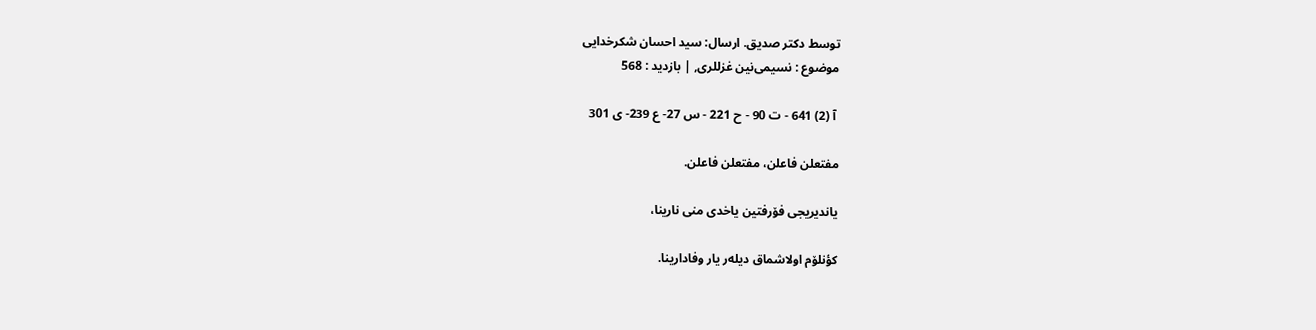توسط دکتر صدیق. ارسال: سید احسان شکرخدایی
موضوع : نسیمی‌نین غزللری, | بازدید : 568

 آ (2) 641 - ت 90 - ح 221 - س 27- ع 239- ی 301

مفتعلن فاعلن، مفتعلن فاعلن.

یاندیریجی فۆرفتین یاخدی منی نارینا،

کؤنلۆم اولاشماق دیله‌ر یار وفادارینا.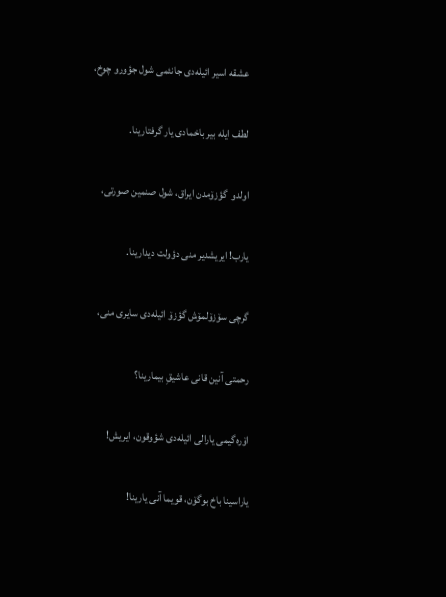عشقه اسیر ائیله‌دی جانئمی شول جؤورو چوخ،

لطف ایله بیر باخمادی یار گرفتارینا.

اولدو  گؤزۆمدن ایراق، شول صنمین صورتی،

یارب! ایریشدیر منی دؤولت دیدارینا.

گرچی سۆزۆلمۆش گؤزۆ ائیله‌دی سایری منی،

رحمتی آنین قانی عاشیقِ بیمارینا؟

اۆره‌گیمی یارالی ائیله‌دی شؤوقون، ایریش!

یاراسینا باخ بوگۆن، قویما آنی یارینا!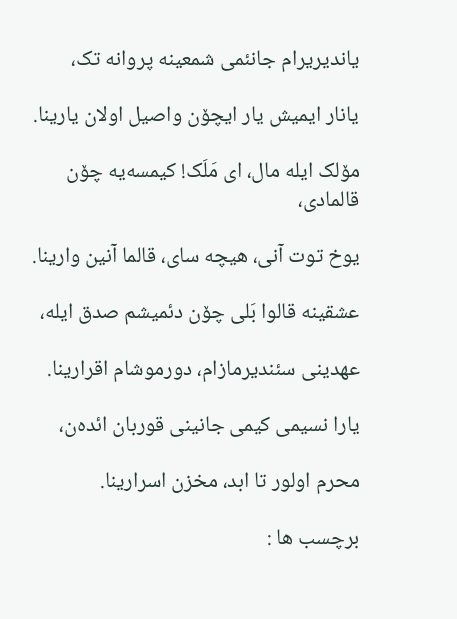یاندیریرام جانئمی شمعینه پروانه تک،

یانار ایمیش یار ایچۆن واصیل اولان یارینا.

مۆلک ایله مال، ای مَلَک! کیمسه‌یه چۆن قالمادی،

یوخ توت آنی، هیچه سای، قالما آنین وارینا.

عشقینه قالوا بَلی چۆن دئمیشم صدق ایله،

عهدینی سئندیرمازام، دورموشام اقرارینا.

یارا نسیمی کیمی جانینی قوربان ائده‌ن،

محرم اولور تا ابد، مخزن اسرارینا.

برچسب ها :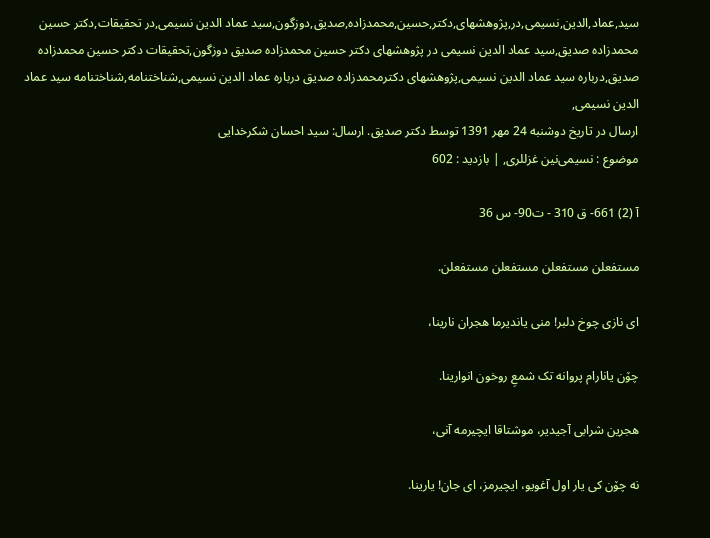سید,عماد,الدین,نسیمی,در,پژوهشهای,دکتر,حسین,محمدزاده,صدیق,دوزگون,سید عماد الدین نسیمی,در تحقیقات,دکتر حسین محمدزاده صدیق,سید عماد الدین نسیمی در پژوهشهای دکتر حسین محمدزاده صدیق دوزگون,تحقیقات دکتر حسین محمدزاده صدیق,درباره سید عماد الدین نسیمی,پژوهشهای دکترمحمدزاده صدیق درباره عماد الدین نسیمی,شناختنامه,شناختنامه سید عماد الدین نسیمی,
ارسال در تاريخ دوشنبه 24 مهر 1391 توسط دکتر صدیق. ارسال: سید احسان شکرخدایی
موضوع : نسیمی‌نین غزللری, | بازدید : 602

آ (2) 661- ق 310 - ت90- س 36

مستفعلن مستفعلن مستفعلن مستفعلن.

ای نازی چوخ دلبر! منی یاندیرما هجران نارینا،

چۆن یانارام پروانه تک شمعِ روخون انوارینا.

هجرین شرابی آجیدیر، موشتاقا ایچیرمه آنی،

نه چۆن کی یار اول آغویو، ایچیرمز، ای جان! یارینا.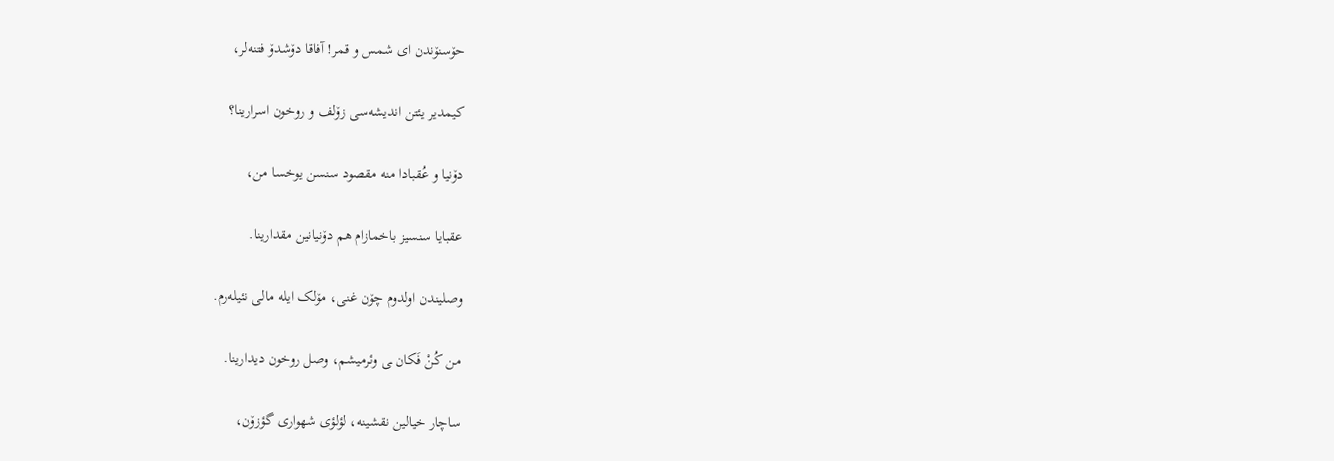حۆسنۆندن ای شمس و قمر! آفاقا دۆشدۆ فتنه‌لر،

کیمدیر یئتن اندیشه‌سی زۆلف و روخون اسرارینا؟

دۆنیا و عُقبادا منه مقصود سنسن یوخسا من،

عقبایا سنسیز باخمازام هم دۆنیانین مقدارینا.

وصلیندن اولدوم چۆن غنی، مۆلک ایله مالی نئیله‌رم.

من کُنْ فَکان ـی وئرمیشم، وصل روخون دیدارینا.

ساچار خیالین نقشینه، لؤلؤی شهواری گؤزۆن،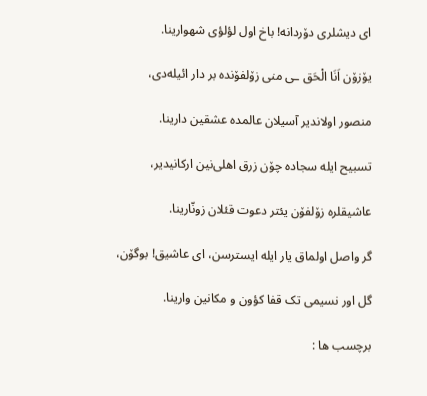ای دیشلری دۆردانه! باخ اول لؤلؤی شهوارینا.

یۆزۆن اَنَا الْحَق ـی منی زۆلفۆنده بر دار ائیله‌دی،

منصور اولاندیر آسیلان عالمده عشقین دارینا.

تسبیح ایله سجاده چۆن زرق اهلی‌‌نین ارکانیدیر،

عاشیقلره زۆلفۆن یئتر دعوت قئلان زونّارینا.

گر واصل اولماق یار ایله ایسترسن، ای عاشیق! بوگۆن،

گل اور نسیمی تک قفا کؤون و مکانین وارینا.

برچسب ها :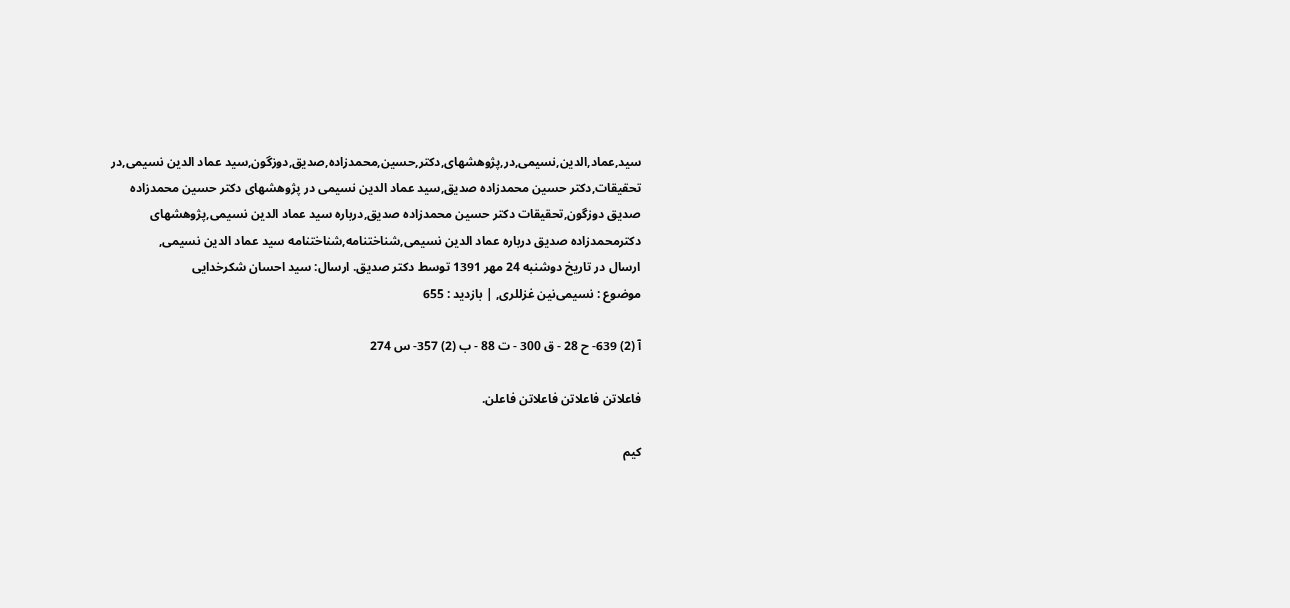سید,عماد,الدین,نسیمی,در,پژوهشهای,دکتر,حسین,محمدزاده,صدیق,دوزگون,سید عماد الدین نسیمی,در تحقیقات,دکتر حسین محمدزاده صدیق,سید عماد الدین نسیمی در پژوهشهای دکتر حسین محمدزاده صدیق دوزگون,تحقیقات دکتر حسین محمدزاده صدیق,درباره سید عماد الدین نسیمی,پژوهشهای دکترمحمدزاده صدیق درباره عماد الدین نسیمی,شناختنامه,شناختنامه سید عماد الدین نسیمی,
ارسال در تاريخ دوشنبه 24 مهر 1391 توسط دکتر صدیق. ارسال: سید احسان شکرخدایی
موضوع : نسیمی‌نین غزللری, | بازدید : 655

آ (2) 639- ح 28 - ق 300 - ت 88 - ب (2) 357- س 274

فاعلاتن فاعلاتن فاعلاتن فاعلن.

کیم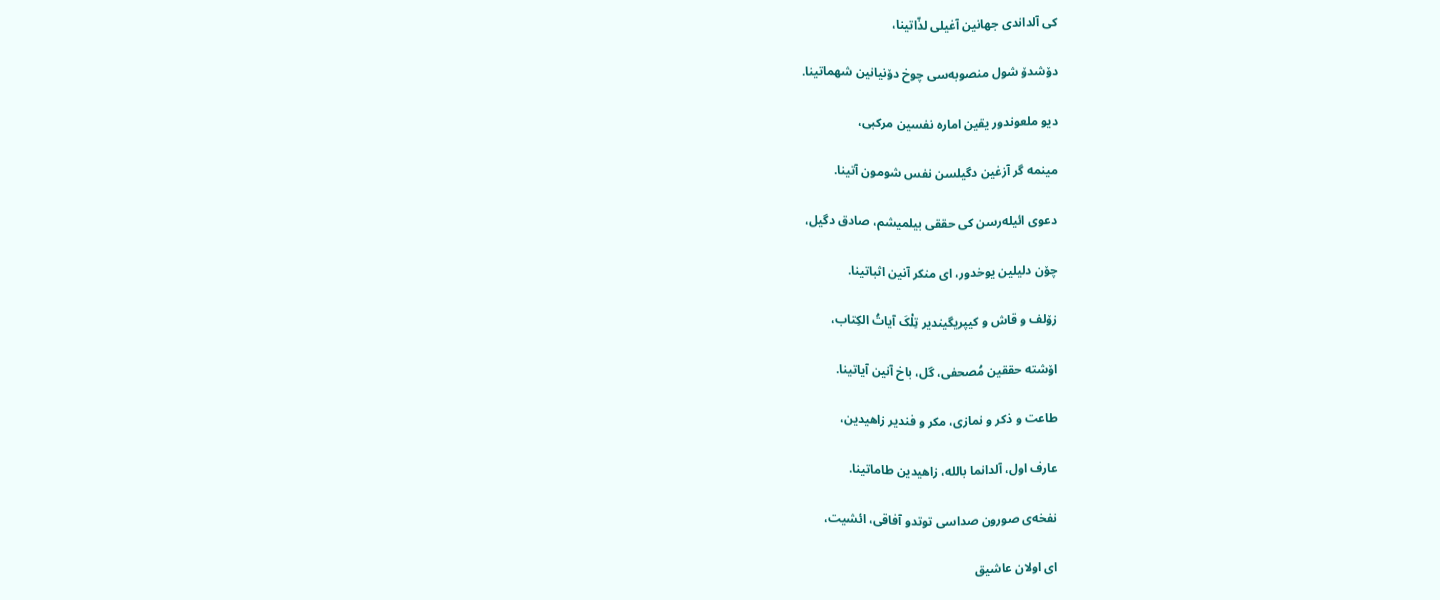کی آلداندی جهانین آغیلی لذّاتینا،

دۆشدۆ شول منصوبه‌سی چوخ دۆنیانین شهماتینا.

دیو ملعوندور یقین اماره نفسین مرکبی،

مینمه گر آزغین دگیلسن نفس شومون آتینا.

دعوی ائیله‌رسن کی حققی بیلمیشم، صادق دگیل،

چۆن دلیلین یوخدور، ای منکر آنین اثباتینا.

زۆلف و قاش و کیپریگیندیر تِلْکَ آیاتُ الکِتاب،

اۆشته حققین مُصحفی، گل، باخ آنین آیاتینا.

طاعت و ذکر و نمازی، مکر و فندیر زاهیدین،

عارف اول، آلدانما بالله، زاهیدین طاماتینا.

نفخه‌ی صورون صداسی توتدو آفاقی، ائشیت،

ای اولان عاشیق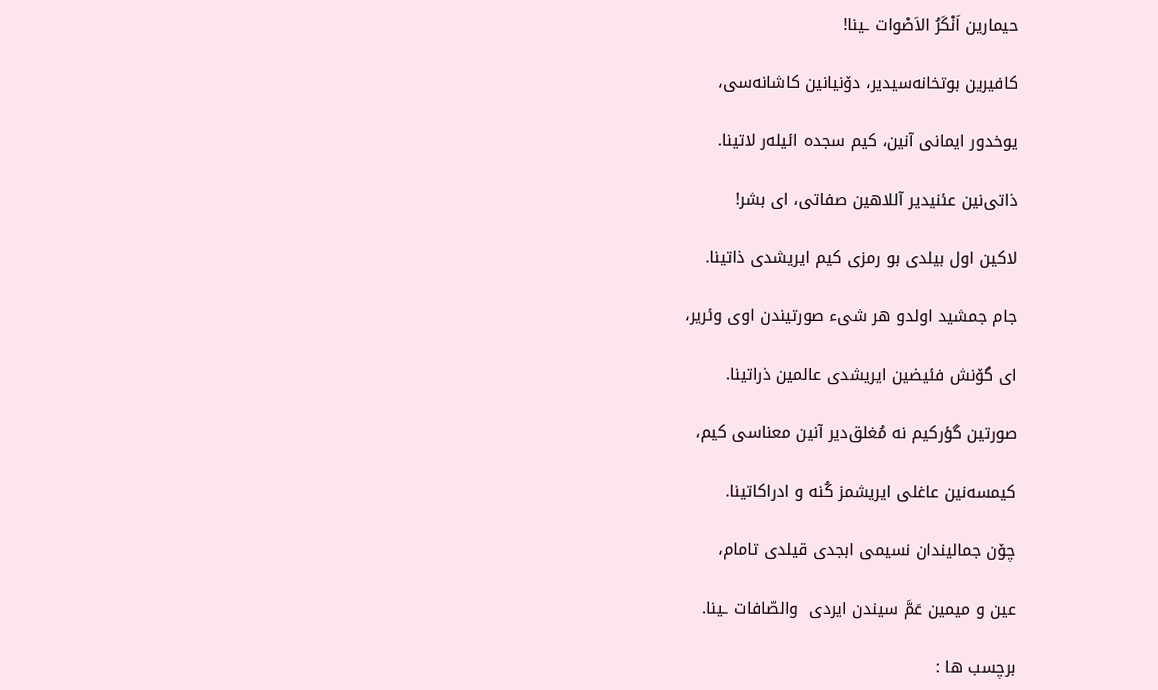حیمارین اَنْکَرُ الاَصْوات ـینا!

کافیرین بوتخانه‌سیدیر، دۆنیانین کاشانه‌سی،

یوخدور ایمانی آنین، کیم سجده ائیله‌ر لاتینا.

ذاتی‌نین عئنیدیر آللاهین صفاتی، ای بشر!

لاکین اول بیلدی بو رمزی کیم ایریشدی ذاتینا.

جام جمشید اولدو هر شیء صورتیندن اوی وئریر،

ای گۆنش فئیضین ایریشدی عالمین ذراتینا.

صورتین گؤرکیم نه مُغلق‌دیر آنین معناسی کیم،

کیمسه‌نین عاغلی ایریشمز کُنه و ادراکاتینا.

چۆن جمالیندان نسیمی ابجدی قیلدی تامام،

عین و میمین عَمَّ سیندن ایردی  والصّافات ـینا.

برچسب ها :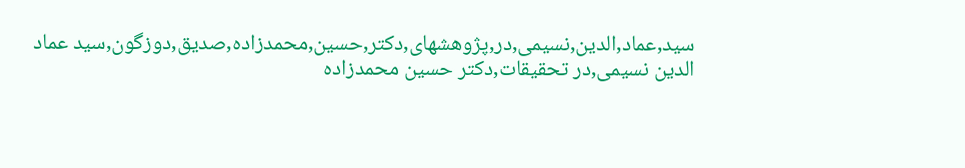سید,عماد,الدین,نسیمی,در,پژوهشهای,دکتر,حسین,محمدزاده,صدیق,دوزگون,سید عماد الدین نسیمی,در تحقیقات,دکتر حسین محمدزاده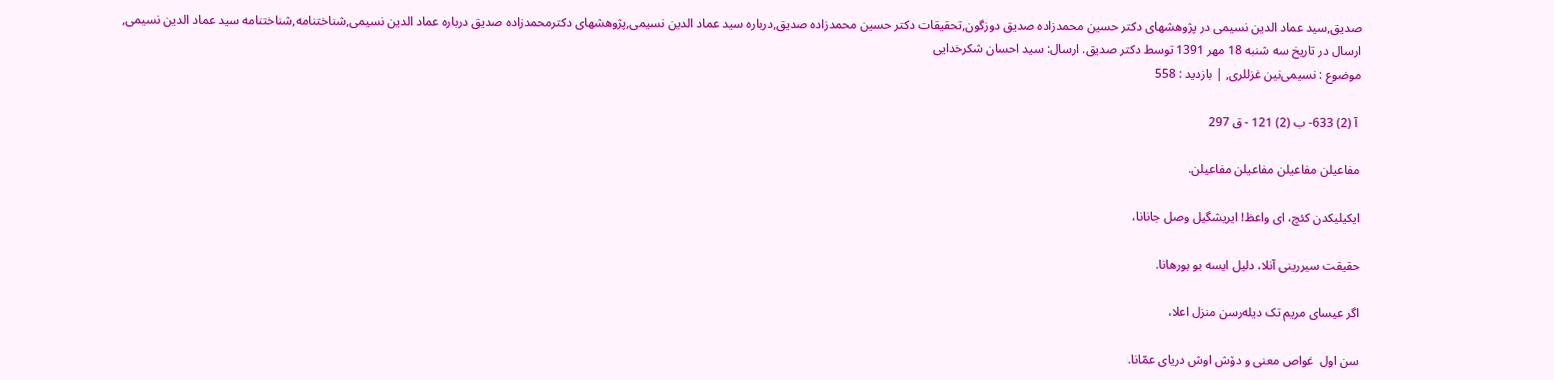صدیق,سید عماد الدین نسیمی در پژوهشهای دکتر حسین محمدزاده صدیق دوزگون,تحقیقات دکتر حسین محمدزاده صدیق,درباره سید عماد الدین نسیمی,پژوهشهای دکترمحمدزاده صدیق درباره عماد الدین نسیمی,شناختنامه,شناختنامه سید عماد الدین نسیمی,
ارسال در تاريخ سه شنبه 18 مهر 1391 توسط دکتر صدیق. ارسال: سید احسان شکرخدایی
موضوع : نسیمی‌نین غزللری, | بازدید : 558

 آ (2) 633- ب (2) 121 - ق 297

مفاعیلن مفاعیلن مفاعیلن مفاعیلن.

ایکیلیکدن کئچ، ای واعظ! ایریشگیل وصل جانانا،

حقیقت سیررینی آنلا، دلیل ایسه بو بورهانا.

اگر عیسای مریم تک دیله‌رسن منزل اعلا،

سن اول  غواص معنی و دۆش اوش دریای عمّانا.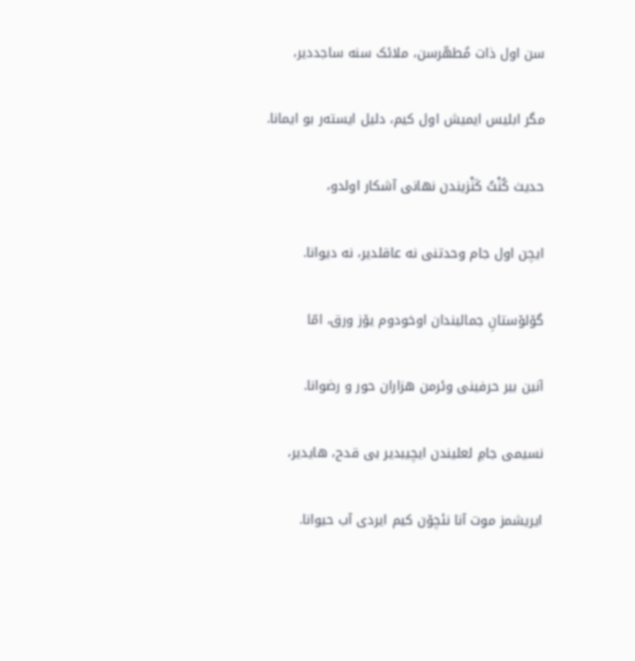سن اول ذات مُطهّرسن، ملائک سنه ساجددیر،

مگر ابلیس ایمیش اول کیم، دلیل ایسته‌ر بو ایمانا.

حدیث کُنْت‌ُ کَنْزیندن نهانی آشکار اولدو،

ایچن اول جام وحدتنی نه عاقلدیر، نه دیوانا.

گۆلۆستانِ جمالیندان اوخودوم یۆز ورق، امّا

آنین بیر حرفینی وئرمن هزاران حور و رضوانا.

نسیمی جامِ لعلیندن ایچیبدیر بی قدح، هایدیر،

ایریشمز موت آنا نئچۆن کیم ایردی آب حیوانا.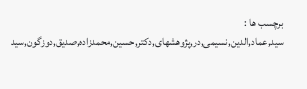برچسب ها : سید,عماد,الدین,نسیمی,در,پژوهشهای,دکتر,حسین,محمدزاده,صدیق,دوزگون,سید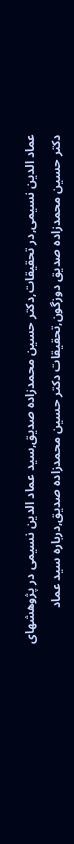عماد الدین نسیمی,در تحقیقات,دکتر حسین محمدزاده صدیق,سید عماد الدین نسیمی در پژوهشهای دکتر حسین محمدزاده صدیق دوزگون,تحقیقات دکتر حسین محمدزاده صدیق,درباره سید عماد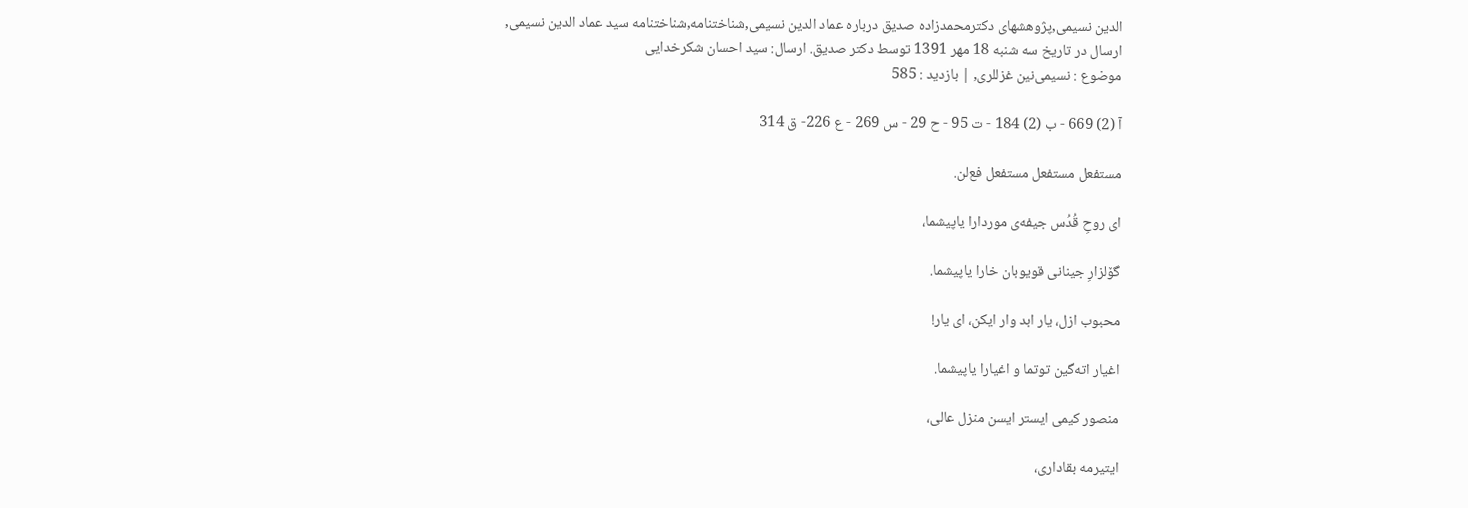الدین نسیمی,پژوهشهای دکترمحمدزاده صدیق درباره عماد الدین نسیمی,شناختنامه,شناختنامه سید عماد الدین نسیمی,
ارسال در تاريخ سه شنبه 18 مهر 1391 توسط دکتر صدیق. ارسال: سید احسان شکرخدایی
موضوع : نسیمی‌نین غزللری, | بازدید : 585

آ (2) 669 - ب (2) 184 - ت 95 - ح 29 - س 269 - ع 226- ق 314

مستفعل مستفعل مستفعل فع‌لن.

ای روحِ قُدُس جیفه‌ی موردارا یاپیشما،

گۆلزارِ جینانی قویوبان خارا یاپیشما.

محبوب ازل، یار ابد وار ایکن، ای یار!

اغیار اته‌گین توتما و اغیارا یاپیشما.

منصور کیمی ایستر ایسن منزل عالی،

ایتیرمه بقاداری،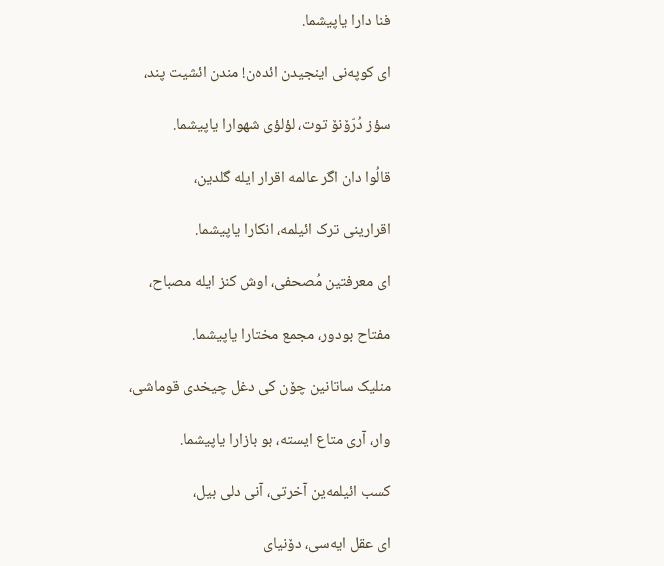فنا دارا یاپیشما.

ای کوپه‌نی اینجیدن ائده‌ن! مندن ائشیت پند،

سؤز دُرّۆنۆ توت، لؤلؤی شهوارا یاپیشما.

قالُوا دان اگر عالمه اقرار ایله گلدین،

اقرارینی ترک ائیلمه، انکارا یاپیشما.

ای معرفتین مُصحفی، اوش کنز ایله مصباح،

مفتاح بودور، مجمع مختارا یاپیشما.

منلیک ساتانین چۆن کی دغل چیخدی قوماشی،

وار، آری متاع ایسته، بو بازارا یاپیشما.

کسب ائیلمه‌ین آخرتی، آنی دلی بیل،

ای عقل ایه‌سی، دۆنیای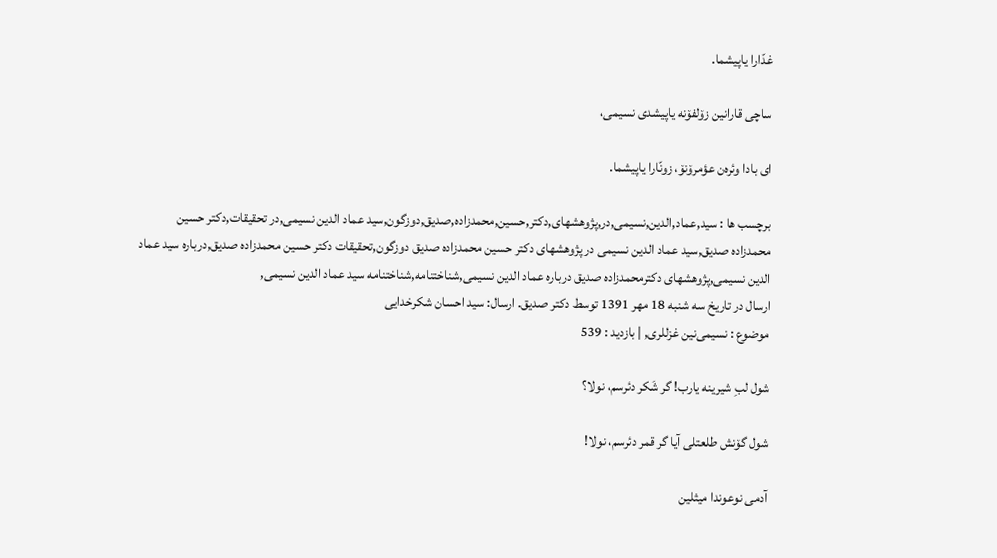غدّارا یاپیشما.

ساچی قارانین زۆلفۆنه یاپیشدی نسیمی،

ای بادا وئره‌ن عؤمرۆنۆ، زونّارا یاپیشما.

برچسب ها : سید,عماد,الدین,نسیمی,در,پژوهشهای,دکتر,حسین,محمدزاده,صدیق,دوزگون,سید عماد الدین نسیمی,در تحقیقات,دکتر حسین محمدزاده صدیق,سید عماد الدین نسیمی در پژوهشهای دکتر حسین محمدزاده صدیق دوزگون,تحقیقات دکتر حسین محمدزاده صدیق,درباره سید عماد الدین نسیمی,پژوهشهای دکترمحمدزاده صدیق درباره عماد الدین نسیمی,شناختنامه,شناختنامه سید عماد الدین نسیمی,
ارسال در تاريخ سه شنبه 18 مهر 1391 توسط دکتر صدیق. ارسال: سید احسان شکرخدایی
موضوع : نسیمی‌نین غزللری, | بازدید : 539

شول لبِ شیرینه یارب! گر شَكر دئرسم، نولا؟

شول گۆنش طلعتلی آیا گر قمر دئرسم، نولا!

آدمی نوعوندا میثلین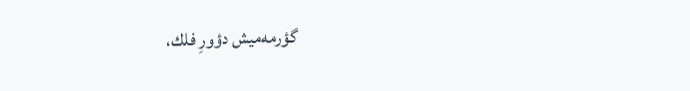گؤرمه‌میش دؤورِ فلك،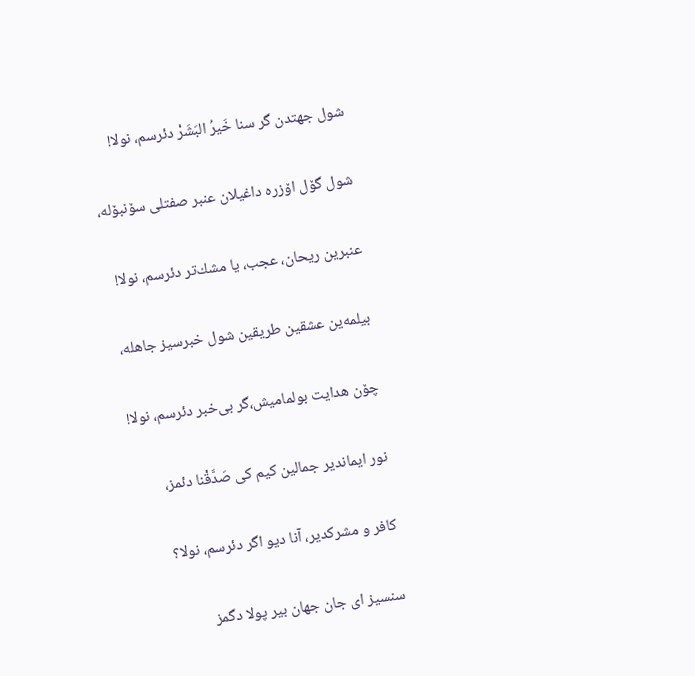شول جهتدن گر سنا خَیرُ البَشَرْ دئرسم، نولا!

شول گۆل اۆزره داغیلان عنبر صفتلی سۆنبۆله،

عنبرین ریحان، عجب، یا مشك‌تر دئرسم، نولا!

بیلمه‌ین عشقین طریقین شول خبرسیز جاهله،

چۆن هدایت بولمامیش،گر بی‌خبر دئرسم، نولا!

نور ایماندیر جمالین كیم كی صَدَّقْنا دئمز،

كافر و مشركدیر، آنا دیو اگر دئرسم، نولا؟

سنسیز ای جان جهان بیر پولا دگمز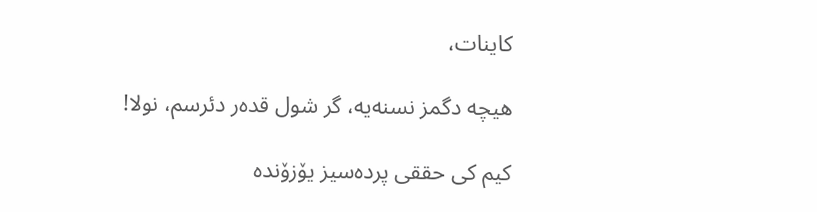كاینات،

هیچه دگمز نسنه‌یه، گر شول قده‌ر دئرسم، نولا!

كیم كی حققی پرده‌سیز یۆزۆنده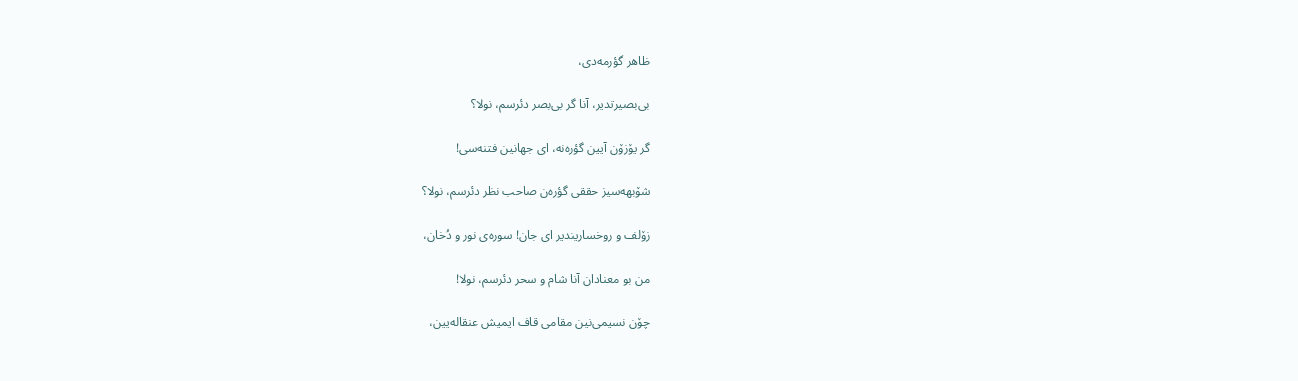ظاهر گؤرمه‌دی،

بی‌بصیرتدیر، آنا گر بی‌بصر دئرسم، نولا؟

گر یۆزۆن آیین گؤره‌نه، ای جهانین فتنه‌سی!

شۆبهه‌سیز حققی گؤره‌ن صاحب نظر دئرسم، نولا؟

زۆلف و روخساریندیر ای جان! سوره‌ی نور و دُخان،

من بو معنادان آنا شام و سحر دئرسم، نولا!

چۆن نسیمی‌نین مقامی قاف ایمیش عنقاله‌یین،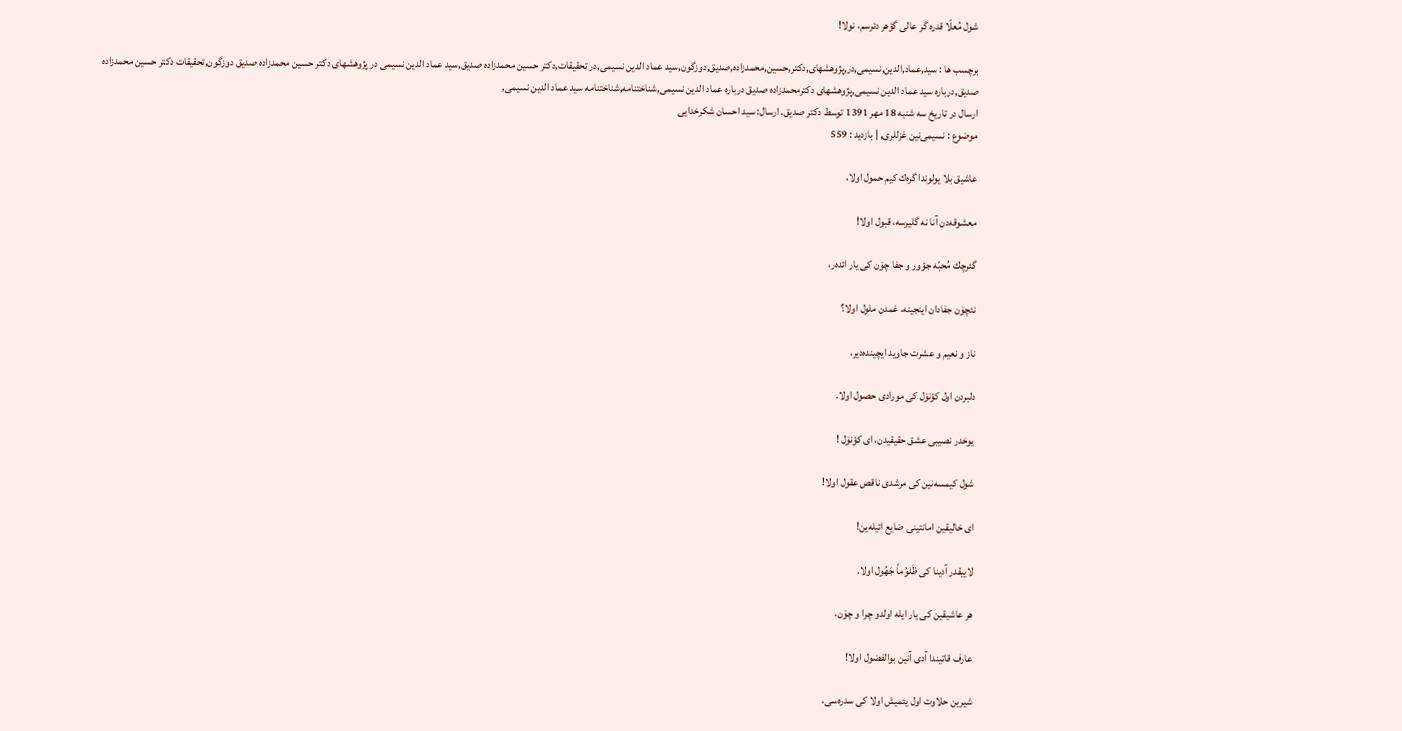شول مُعلّا قدره گر عالی گؤهر دئرسم، نولا!

برچسب ها : سید,عماد,الدین,نسیمی,در,پژوهشهای,دکتر,حسین,محمدزاده,صدیق,دوزگون,سید عماد الدین نسیمی,در تحقیقات,دکتر حسین محمدزاده صدیق,سید عماد الدین نسیمی در پژوهشهای دکتر حسین محمدزاده صدیق دوزگون,تحقیقات دکتر حسین محمدزاده صدیق,درباره سید عماد الدین نسیمی,پژوهشهای دکترمحمدزاده صدیق درباره عماد الدین نسیمی,شناختنامه,شناختنامه سید عماد الدین نسیمی,
ارسال در تاريخ سه شنبه 18 مهر 1391 توسط دکتر صدیق. ارسال: سید احسان شکرخدایی
موضوع : نسیمی‌نین غزللری, | بازدید : 559

عاشیق بلا یولوندا گره‌ك كیم حمول اولا،

معشوقه‌دن آنا نه گلیرسه، قبول اولا!

گئرچك مُحبّه جؤور و جفا چۆن كی یار ائده‌ر،

نئچۆن جفادان اینجینه، غمدن ملول اولا؟

ناز و نعیم و عشرت جاوید ایچینده‌دیر،

دلبردن اول كؤنۆل كی مورادی حصول اولا.

یوخدر نصیبی عشق حقیقیدن، ای كؤنۆل !

شول كیمسه‌نین كی مرشدی ناقص عقول اولا!

ای خالیقین امانتینی ضایع ائیله‌ین!

لاییقدر آدینا كی ظَلوُماً جَهُول اولا.

هر عاشیقین كی یار ایله اولدو چرا و چۆن،

عارف قاتیندا آدی آنین بوالفضول اولا!

شیرین حلاوت اول یئمیش اولا كی سدره‌سی،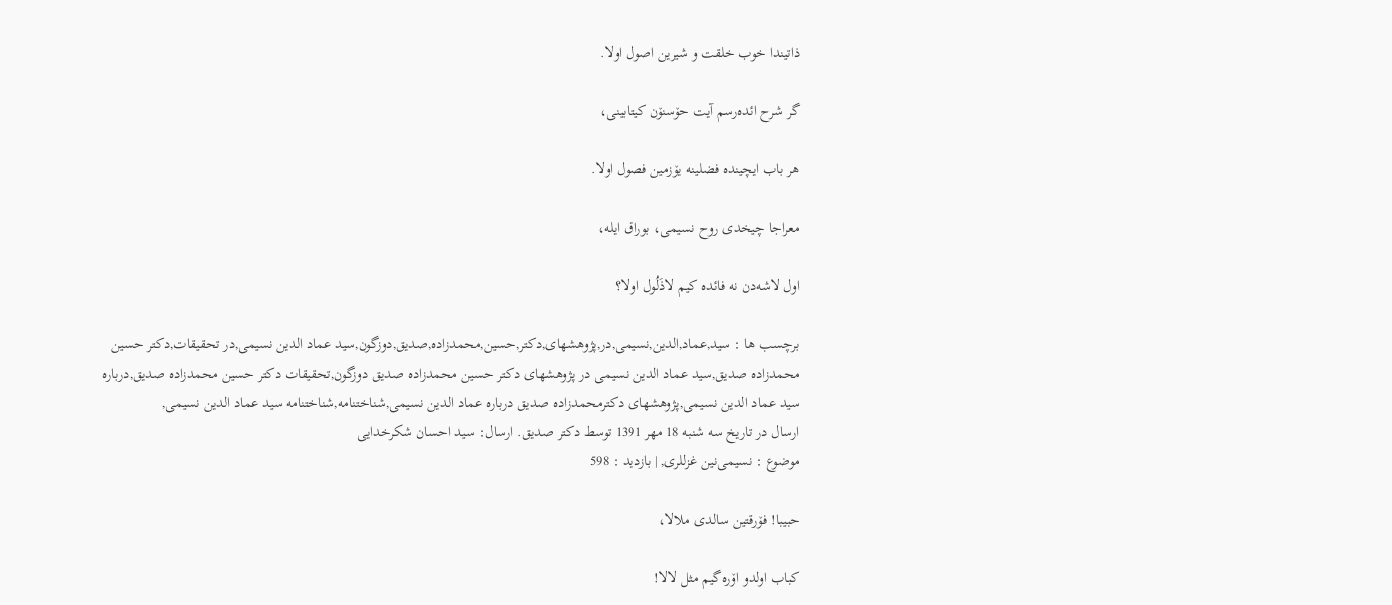ذاتیندا خوب خلقت و شیرین اصول اولا.

گر شرح ائده‌رسم آیت حۆسنۆن كیتابینی،

هر باب ایچینده فضلینه یۆزمین فصول اولا.

معراجا چیخدی روح نسیمی، بوراق ایله،

اول لاشه‌دن نه فائده كیم لاذَلُول اولا؟

برچسب ها : سید,عماد,الدین,نسیمی,در,پژوهشهای,دکتر,حسین,محمدزاده,صدیق,دوزگون,سید عماد الدین نسیمی,در تحقیقات,دکتر حسین محمدزاده صدیق,سید عماد الدین نسیمی در پژوهشهای دکتر حسین محمدزاده صدیق دوزگون,تحقیقات دکتر حسین محمدزاده صدیق,درباره سید عماد الدین نسیمی,پژوهشهای دکترمحمدزاده صدیق درباره عماد الدین نسیمی,شناختنامه,شناختنامه سید عماد الدین نسیمی,
ارسال در تاريخ سه شنبه 18 مهر 1391 توسط دکتر صدیق. ارسال: سید احسان شکرخدایی
موضوع : نسیمی‌نین غزللری, | بازدید : 598

حبیبا! فۆرقتین سالدی ملالا،

کباب اولدو اۆره‌گیم مثل لالا!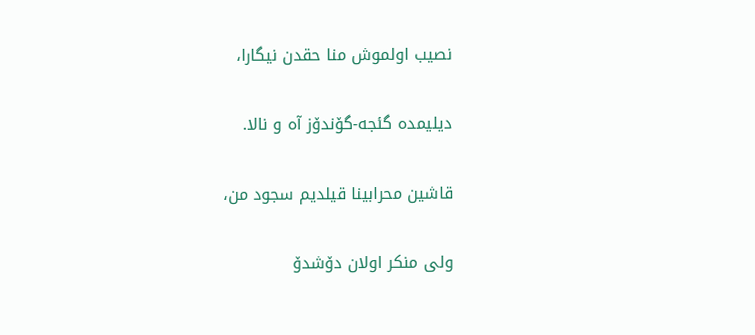نصیب اولموش منا حقدن نیگارا،

دیلیمده گئجه-گۆندۆز آه و نالا.

قاشین محرابینا قیلدیم سجود من،

ولی منکر اولان دۆشدۆ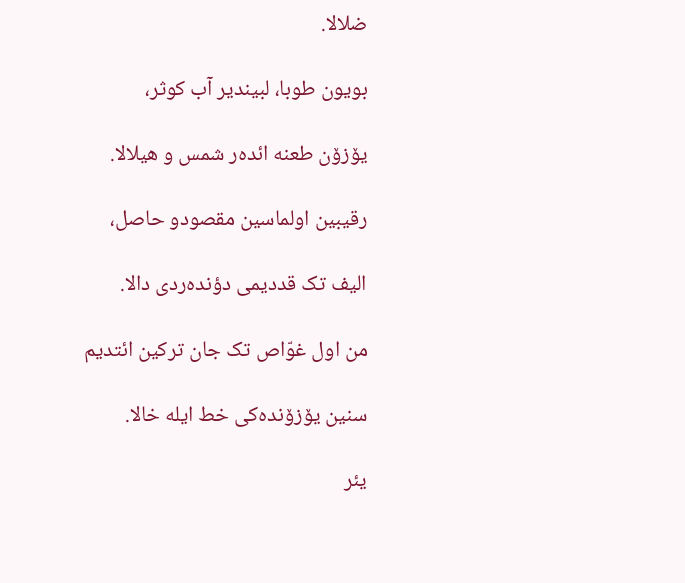ضلالا.

بویون طوبا، لبیندیر آب کوثر،

یۆزۆن طعنه ائده‌ر شمس و هیلالا.

رقیبین اولماسین مقصودو حاصل،

الیف تک قددیمی دؤنده‌ردی دالا.

من اول غوّاص تک جان ترکین ائتدیم

سنین یۆزۆنده‌کی خط ایله خالا.

یئر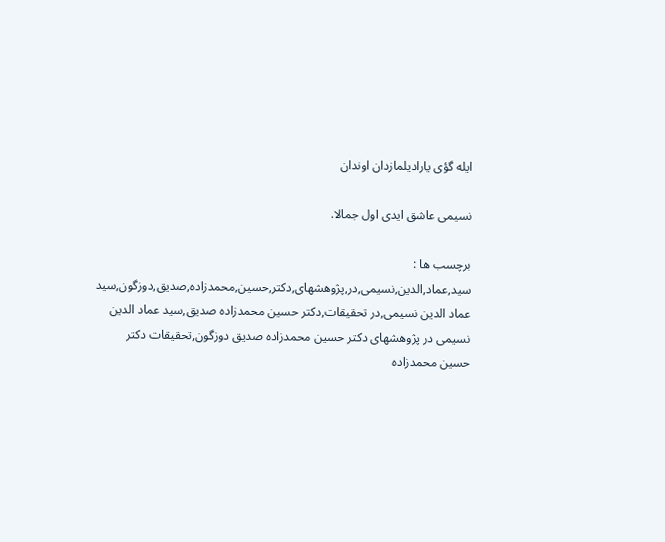ایله گؤی یارادیلمازدان اوندان

نسیمی عاشق ایدی اول جمالا.

برچسب ها : سید,عماد,الدین,نسیمی,در,پژوهشهای,دکتر,حسین,محمدزاده,صدیق,دوزگون,سید عماد الدین نسیمی,در تحقیقات,دکتر حسین محمدزاده صدیق,سید عماد الدین نسیمی در پژوهشهای دکتر حسین محمدزاده صدیق دوزگون,تحقیقات دکتر حسین محمدزاده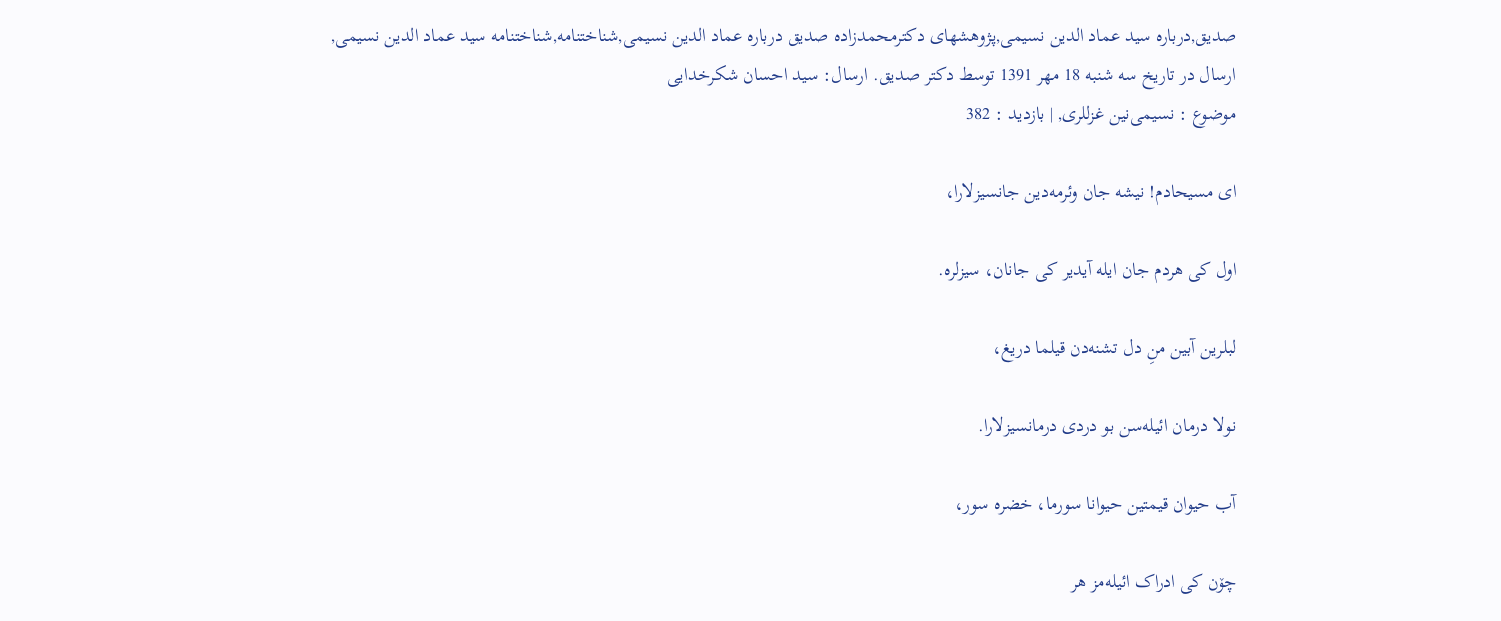صدیق,درباره سید عماد الدین نسیمی,پژوهشهای دکترمحمدزاده صدیق درباره عماد الدین نسیمی,شناختنامه,شناختنامه سید عماد الدین نسیمی,
ارسال در تاريخ سه شنبه 18 مهر 1391 توسط دکتر صدیق. ارسال: سید احسان شکرخدایی
موضوع : نسیمی‌نین غزللری, | بازدید : 382

ای مسیحادم! نیشه جان وئرمه‌دین جانسیزلارا،

اول کی هردم جان ایله آیدیر کی جانان، سیزلره.

لبلرین آبین منِ دل تشنه‌دن قیلما دریغ،

نولا درمان ائیله‌سن بو دردی درمانسیزلارا.

آب حیوان قیمتین حیوانا سورما، خضره سور،

چۆن کی ادراک ائیله‌مز هر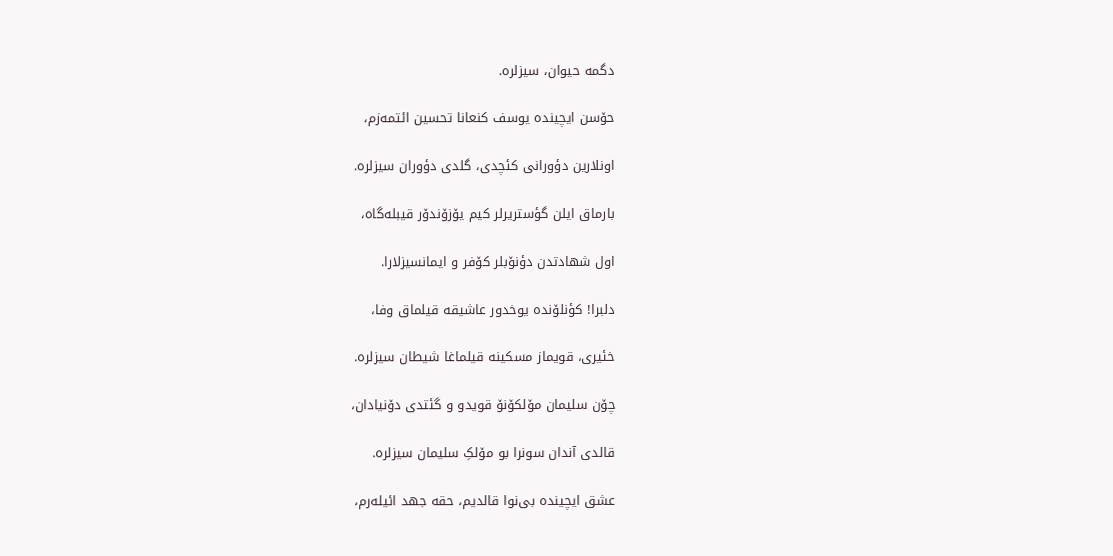دگمه حیوان، سیزلره.

حۆسن ایچینده یوسف کنعانا تحسین ائتمه‌زم،

اونلارین دؤورانی کئچدی، گلدی دؤوران سیزلره.

بارماق ایلن گؤستریرلر کیم یۆزۆندۆر قیبله‌گاه،

اول شهادتدن دؤنۆبلر کۆفر و ایمانسیزلارا.

دلبرا! کؤنلۆنده یوخدور عاشیقه قیلماق وفا،

خئیری، قویماز مسکینه قیلماغا شیطان سیزلره.

چۆن سلیمان مۆلکۆنۆ قویدو و گئتدی دۆنیادان،

قالدی آندان سونرا بو مۆلکِ سلیمان سیزلره.

عشق ایچینده بی‌نوا قالدیم، حقه جهد ائیله‌رم،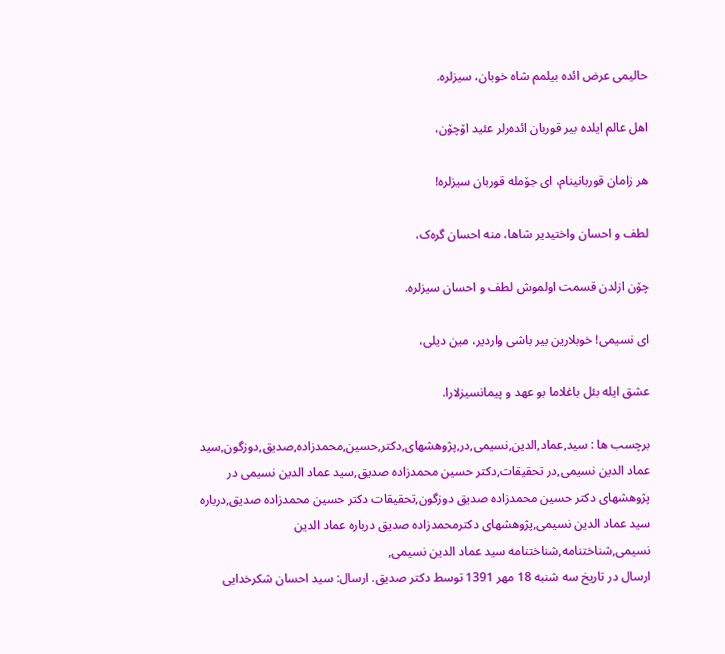حالیمی عرض ائده بیلمم شاه خوبان، سیزلره.

اهل عالم ایلده بیر قوربان ائده‌رلر عئید اۆچۆن،

هر زامان قوربانینام، ای جۆمله‌ قوربان سیزلره!

لطف و احسان واختیدیر شاها، منه احسان گره‌ک،

چۆن ازلدن قسمت اولموش لطف و احسان سیزلره.

ای نسیمی! خوبلارین بیر باشی واردیر، مین دیلی،

عشق ایله بئل باغلاما بو عهد و پیمانسیزلارا.

برچسب ها : سید,عماد,الدین,نسیمی,در,پژوهشهای,دکتر,حسین,محمدزاده,صدیق,دوزگون,سید عماد الدین نسیمی,در تحقیقات,دکتر حسین محمدزاده صدیق,سید عماد الدین نسیمی در پژوهشهای دکتر حسین محمدزاده صدیق دوزگون,تحقیقات دکتر حسین محمدزاده صدیق,درباره سید عماد الدین نسیمی,پژوهشهای دکترمحمدزاده صدیق درباره عماد الدین نسیمی,شناختنامه,شناختنامه سید عماد الدین نسیمی,
ارسال در تاريخ سه شنبه 18 مهر 1391 توسط دکتر صدیق. ارسال: سید احسان شکرخدایی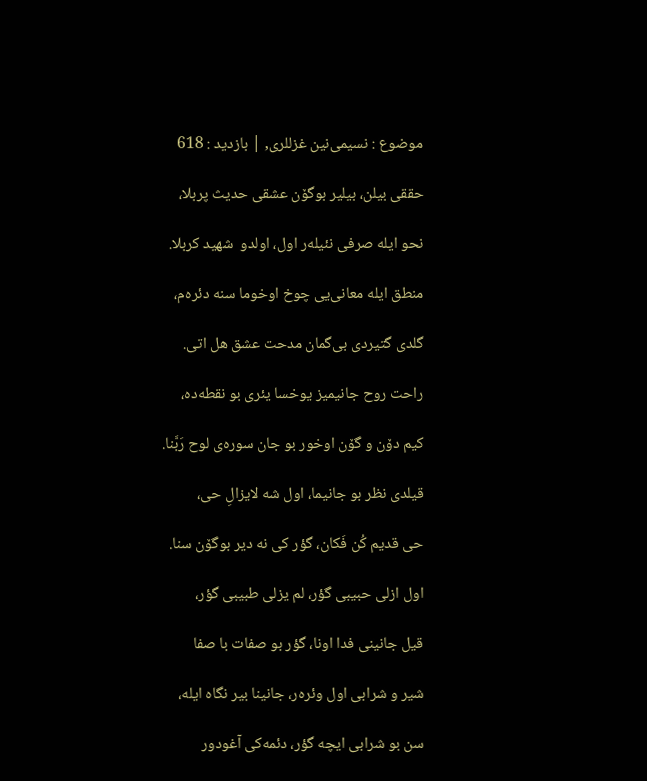موضوع : نسیمی‌نین غزللری, | بازدید : 618

حققی بیلن، بیلیر بوگۆن عشقی حدیث پربلا،

نحو ایله صرفی نئیله‌ر اول، اولدو  شهید کربلا.

منطق ایله معانی‌یی چوخ اوخوما سنه دئره‌م،

گلدی گتیردی بی‌گمان مدحت عشق هل اتی.

راحت روح جانیمیز یوخسا یئری بو نقطه‌ده،

کیم دۆن و گۆن اوخور بو جان سوره‌ی لوح رَبَّنا.

قیلد‌ی نظر بو جانیما، اول شه لایزالِ حی،

حی قدیم کُن فَکان، گؤر کی نه دیر بوگۆن سنا.

اول ازلی حبیبی گؤر، لم یزلی طبیبی گؤر،

قیل جانینی فدا اونا، گؤر بو صفات با صفا

شیر و شرابی اول وئره‌ر، جانینا بیر نگاه ایله،

سن بو شرابی ایچه گؤر، دئمه‌کی آغودور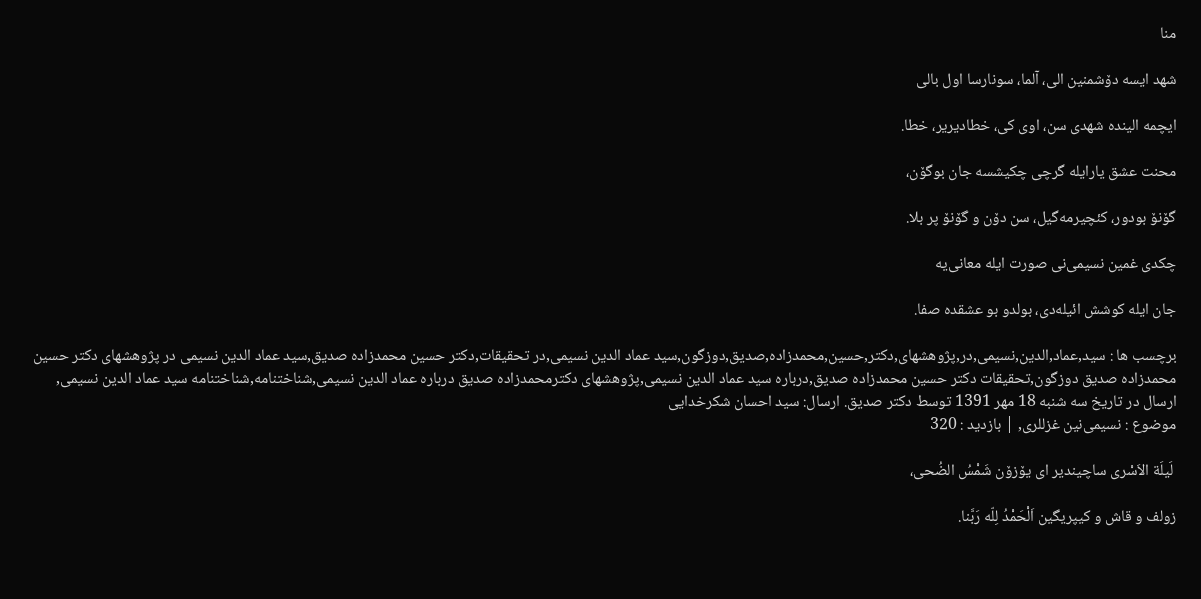منا

شهد ایسه دۆشمنین الی، آلما، سونارسا اول بالی

ایچمه الینده شهدی سن، اوی کی، خطادیریر، خطا.

محنت عشق یارایله گرچی چکیشسه جان بوگۆن،

گۆنۆ بودور، کئچیرمه‌گیل، سن دۆن و گۆنۆ پر بلا.

چکدی غمین نسیمی‌نی صورت ایله معانی‌یه

جان ایله کوشش ائیله‌دی، بولدو بو عشقده صفا.

برچسب ها : سید,عماد,الدین,نسیمی,در,پژوهشهای,دکتر,حسین,محمدزاده,صدیق,دوزگون,سید عماد الدین نسیمی,در تحقیقات,دکتر حسین محمدزاده صدیق,سید عماد الدین نسیمی در پژوهشهای دکتر حسین محمدزاده صدیق دوزگون,تحقیقات دکتر حسین محمدزاده صدیق,درباره سید عماد الدین نسیمی,پژوهشهای دکترمحمدزاده صدیق درباره عماد الدین نسیمی,شناختنامه,شناختنامه سید عماد الدین نسیمی,
ارسال در تاريخ سه شنبه 18 مهر 1391 توسط دکتر صدیق. ارسال: سید احسان شکرخدایی
موضوع : نسیمی‌نین غزللری, | بازدید : 320

 لَیلَة الاَسْری ساچیندیر ای یۆزۆن شَمْسُ الضُحی،

زولف و قاش و كیپریگین اَلْحَمْدُ لِلّه رَبَّنا.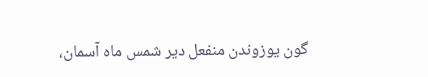گون یوزوندن منفعل دیر شمس ماه آسمان،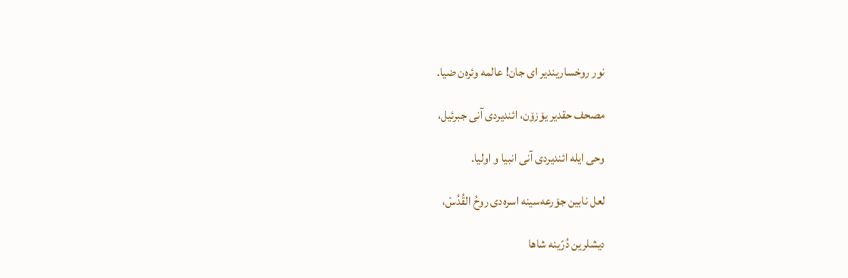نور روخساریندیر ای جان! عالمه وئره‌ن ضیا.

مصحف حقدیر یۆزۆن، ائندیردی آنی جبرئیل،

وحی ایله ائندیردی آنی انبیا و اولیا.

لعل نابین جۆرعه‌سینه اسره‌دی روحُ القُدُسْ،

دیشلرین دُرّینه شاها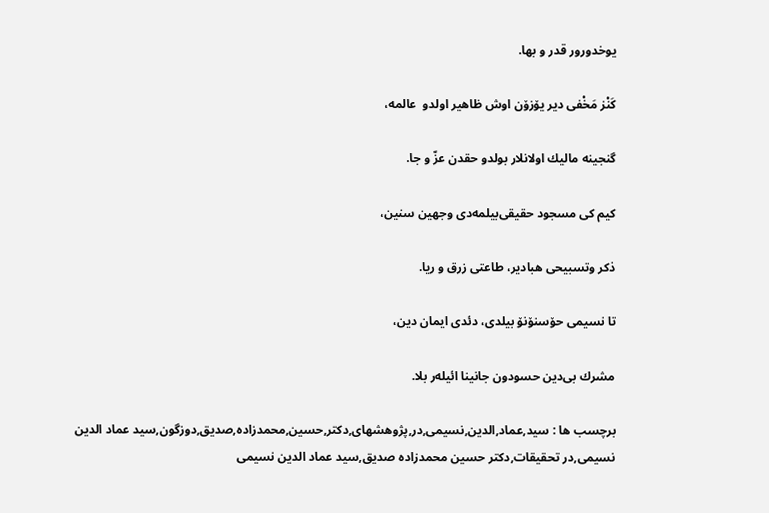یوخدورور قدر و بها.

كَنْز مَخْفی دیر یۆزۆن اوش ظاهیر اولدو  عالمه،

گنجینه مالیك اولانلار بولدو حقدن عزّ و جا.

كیم كی مسجود حقیقی‌بیلمه‌دی وجهین سنین،

ذكر وتسبیحی هبادیر، طاعتی زرق و ریا.

تا نسیمی حۆسنۆنۆ بیلدی، دئدی ایمان دین،

مشرك بی‌دین حسودون جانینا ائیله‌ر بلا.

برچسب ها : سید,عماد,الدین,نسیمی,در,پژوهشهای,دکتر,حسین,محمدزاده,صدیق,دوزگون,سید عماد الدین نسیمی,در تحقیقات,دکتر حسین محمدزاده صدیق,سید عماد الدین نسیمی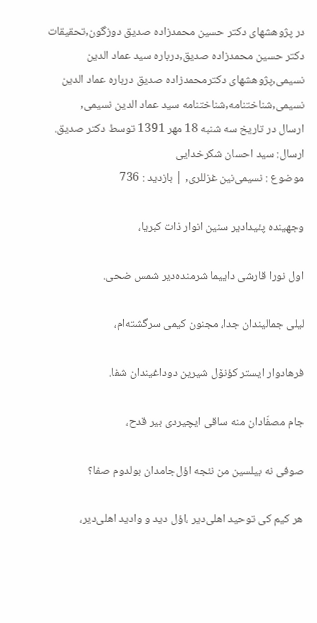در پژوهشهای دکتر حسین محمدزاده صدیق دوزگون,تحقیقات دکتر حسین محمدزاده صدیق,درباره سید عماد الدین نسیمی,پژوهشهای دکترمحمدزاده صدیق درباره عماد الدین نسیمی,شناختنامه,شناختنامه سید عماد الدین نسیمی,
ارسال در تاريخ سه شنبه 18 مهر 1391 توسط دکتر صدیق. ارسال: سید احسان شکرخدایی
موضوع : نسیمی‌نین غزللری, | بازدید : 736

وجهینده پئیدادیر سنین انوار ذات كبریا،

اول نورا قارشی داییما شرمنده‌دیر شمس ضحی.

لیلی جمالیندان جدا، مجنون كیمی سرگشته‌ام،

فرهادوار ایستر كؤنۆل شیرین دوداغیندان شفا.

جام مصفّادان منه ساقی ایچیردی بیر قدح،

صوفی‌ نه ‌بیلسین ‌من‌ نئجه اؤل‌جامدان بولدوم صفا؟

هر كیم كی توحید اهلی‌دیر ،اؤل دید و وادید اهلی‌دیر،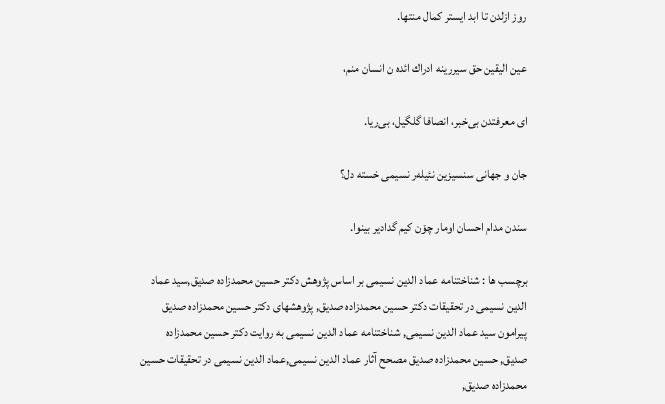روز ازلدن تا ابد ایستر كمال منتها.

عین الیقین حق سیررینه ادراك ائده ن انسان منم،

ای معرفتدن بی‌خبر، انصافا گلگیل، بی‌ریا.

جان و جهانی سنسیزین نئیله‌ر نسیمی خسته دل؟

سندن مدام احسان اومار چۆن كیم گدادیر بینوا.

برچسب ها : شناختنامه عماد الدین نسیمی بر اساس پژوهش دکتر حسین محمدزاده صدیق,سید عماد الدین نسیمی در تحقیقات دکتر حسین محمدزاده صدیق, پژوهشهای دکتر حسین محمدزاده صدیق پیرامون سید عماد الدین نسیمی, شناختنامه عماد الدین نسیمی به روایت دکتر حسین محمدزاده صدیق, حسین محمدزاده صدیق مصحح آثار عماد الدین نسیمی,عماد الدین نسیمی در تحقیقات حسین محمدزاده صدیق,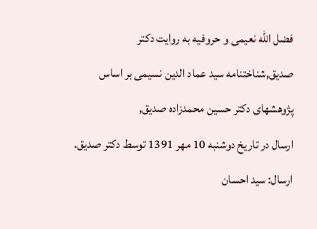فضل الله نعیمی و حروفیه به روایت دکتر صدیق,شناختنامه سید عماد الدین نسیمی بر اساس پژوهشهای دکتر حسین محمدزاده صدیق,
ارسال در تاريخ دوشنبه 10 مهر 1391 توسط دکتر صدیق. ارسال: سید احسان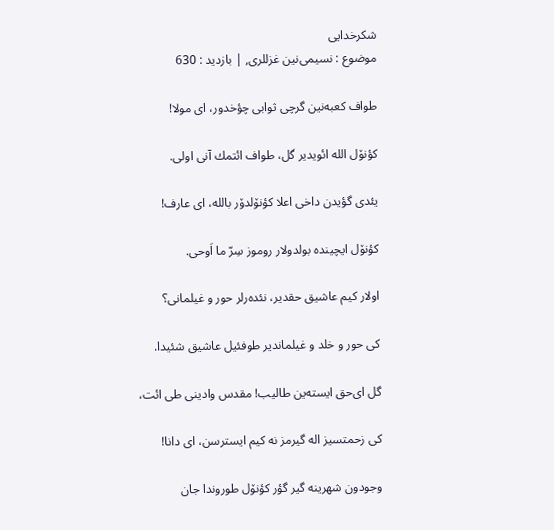شکرخدایی
موضوع : نسیمی‌نین غزللری, | بازدید : 630

طواف كعبه‌نین گرچی ثوابی چؤخدور، ای مولا!

كؤنۆل الله ائویدیر گل، طواف ائتمك آنی اولی.

یئدی گؤیدن داخی اعلا كؤنۆلدۆر بالله، ای عارف!

كؤنۆل ایچینده بولدولار روموز سِرّ ما اَوحی.

اولار كیم عاشیق حقدیر، نئده‌رلر حور و غیلمانی؟

كی حور و خلد و غیلماندیر طوفئیل عاشیق شئیدا.

گل ‌ای‌حق ‌ایسته‌ین ‌طالیب! مقدس ‌وادینی طی ائت،

كی زحمتسیز اله گیرمز نه كیم ایسترسن، ای دانا!

وجودون ‌شهرینه‌ گیر گؤر كؤنۆل‌ طوروندا جان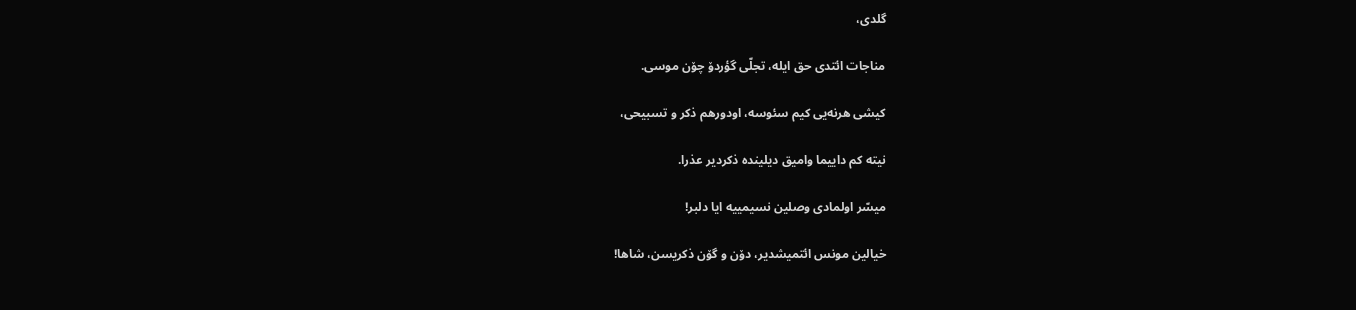گلدی،

مناجات ائتدی حق ایله، تجلّی گؤردۆ چۆن موسی.

كیشی ‌هرنه‌یی‌ كیم‌ سئوسه، اودورهم‌ ذكر و تسبیحی،

نیته كم داییما وامیق دیلینده ذكردیر عذرا.

میسّر اولمادی وصلین نسیمییه ایا دلبر!

خیالین مونس ائتمیشدیر، دۆن و گۆن‌ ذكریسن، شاها!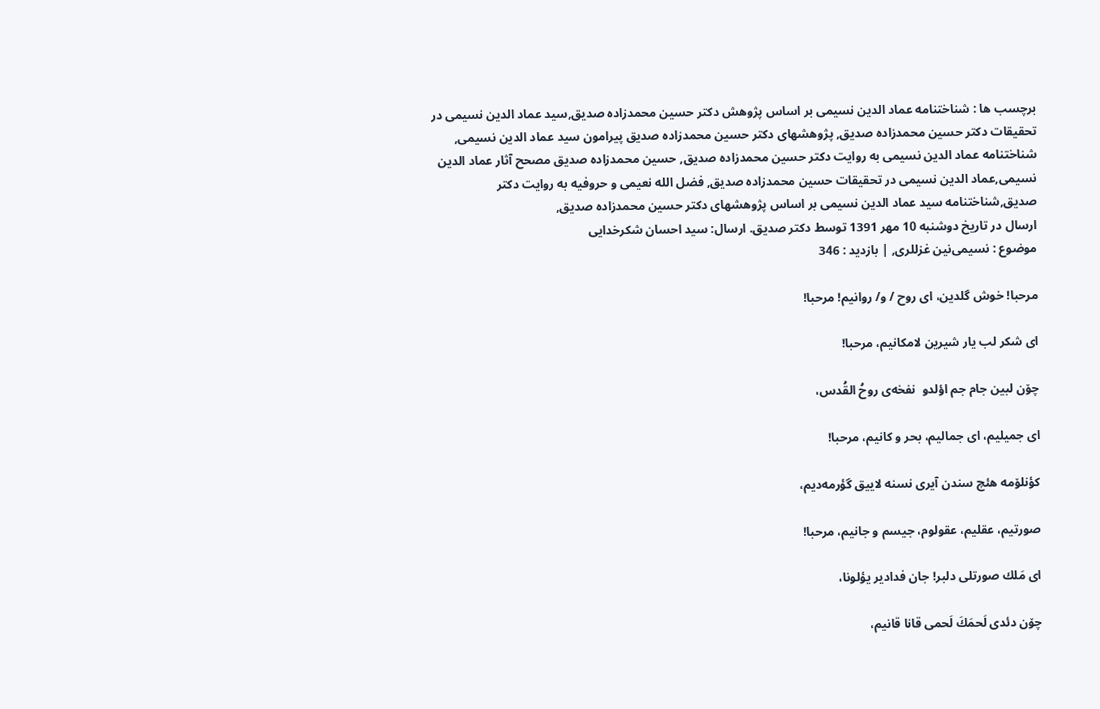برچسب ها : شناختنامه عماد الدین نسیمی بر اساس پژوهش دکتر حسین محمدزاده صدیق,سید عماد الدین نسیمی در تحقیقات دکتر حسین محمدزاده صدیق, پژوهشهای دکتر حسین محمدزاده صدیق پیرامون سید عماد الدین نسیمی, شناختنامه عماد الدین نسیمی به روایت دکتر حسین محمدزاده صدیق, حسین محمدزاده صدیق مصحح آثار عماد الدین نسیمی,عماد الدین نسیمی در تحقیقات حسین محمدزاده صدیق, فضل الله نعیمی و حروفیه به روایت دکتر صدیق,شناختنامه سید عماد الدین نسیمی بر اساس پژوهشهای دکتر حسین محمدزاده صدیق,
ارسال در تاريخ دوشنبه 10 مهر 1391 توسط دکتر صدیق. ارسال: سید احسان شکرخدایی
موضوع : نسیمی‌نین غزللری, | بازدید : 346

مرحبا! خوش گلدین، ای روح / و/ روانیم! مرحبا!

ای شكر لب یار شیرین لامكانیم، مرحبا!

چۆن لبین جام جم اؤلدو  نفخه‌ی روحُ القُدس،

ای جمیلیم، ای جمالیم، بحر و كانیم، مرحبا!

كؤنلۆمه هئچ سندن آیری نسنه لاییق گؤرمه‌دیم،

صورتیم، عقلیم، عقولوم، جیسم و جانیم، مرحبا!

ای مَلك صورتلی دلبر! جان فدادیر یؤلونا،

چۆن دئدی لَحمَكَ لَحمی قانا قانیم،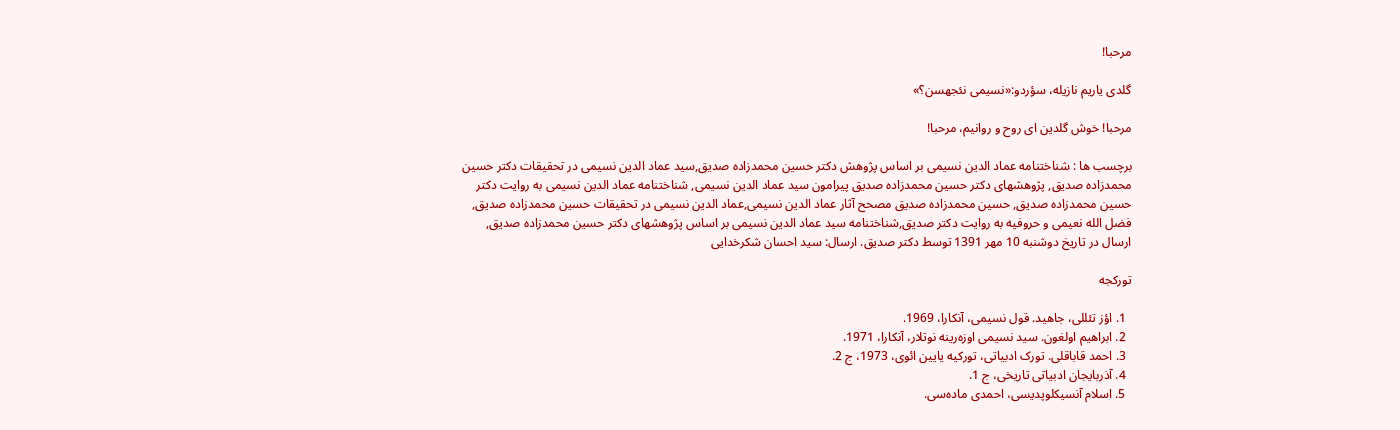مرحبا!

گلدی یاریم نازیله، سؤردو:«نسیمی نئجهسن؟»

مرحبا! خوش گلدین ای روح و روانیم، مرحبا!

برچسب ها : شناختنامه عماد الدین نسیمی بر اساس پژوهش دکتر حسین محمدزاده صدیق,سید عماد الدین نسیمی در تحقیقات دکتر حسین محمدزاده صدیق, پژوهشهای دکتر حسین محمدزاده صدیق پیرامون سید عماد الدین نسیمی, شناختنامه عماد الدین نسیمی به روایت دکتر حسین محمدزاده صدیق, حسین محمدزاده صدیق مصحح آثار عماد الدین نسیمی,عماد الدین نسیمی در تحقیقات حسین محمدزاده صدیق, فضل الله نعیمی و حروفیه به روایت دکتر صدیق,شناختنامه سید عماد الدین نسیمی بر اساس پژوهشهای دکتر حسین محمدزاده صدیق,
ارسال در تاريخ دوشنبه 10 مهر 1391 توسط دکتر صدیق. ارسال: سید احسان شکرخدایی

تورکجه

  1. اؤز تئللی، جاهید. قول نسیمی، آنکارا، 1969.
  2. ابراهیم اولغون. سید نسیمی اوزه‌رینه نوتلار، آنکارا، 1971.
  3. احمد قاباقلی. تورک ادبیاتی، تورکیه یایین ائوی، 1973، ج 2.
  4. آذربایجان ادبیاتی تاریخی، ج 1.
  5. اسلام آنسیکلوپدیسی، احمدی ماده‌سی.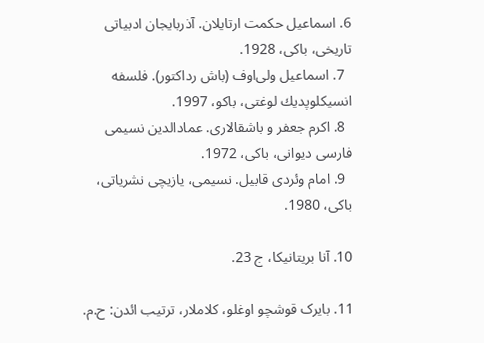6. اسماعیل حکمت ارتایلان. آذربایجان ادبیاتی تاریخی، باکی، 1928.
  7. اسماعیل ولی‌اوف (باش رداكتور). فلسفه‌ انسیكلوپدیك لوغتی، باكو، 1997.
  8. اکرم جعفر و باشقالاری. عمادالدین نسیمی فارسی دیوانی، باکی، 1972.
  9. امام وئردی قابیل. نسیمی، یازیچی نشریاتی، باکی، 1980.

10. آنا بریتانیکا، ج 23.

11. بایرک قوشچو اوغلو، کلاملار، ترتیب ائدن: ح.م.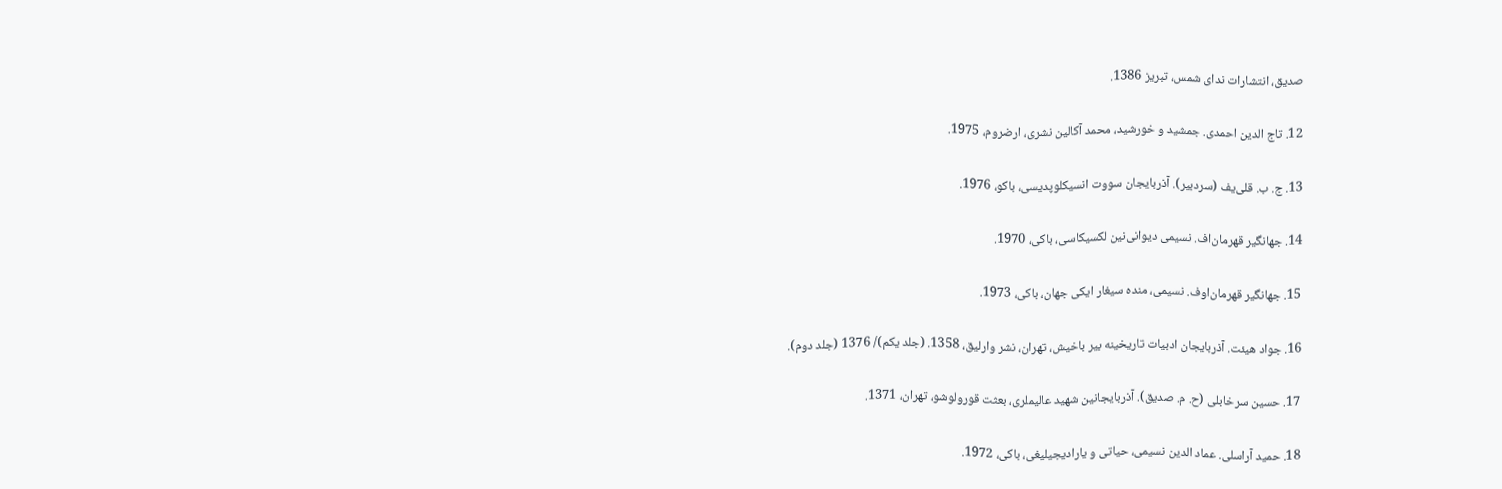صدیق، انتشارات ندای شمس، تبریز 1386.

12. تاج الدین احمدی. جمشید و خورشید، محمد آکالین نشری، ارضروم، 1975.

13. ج. ب. قلی‌یف (سردبیر). آذربایجان سووت انسیكلوپدیسی، باكو، 1976.

14. جهانگیر قهرمان‌اف. نسیمی دیوانی‌‌نین لکسیکاسی، باکی، 1970.

15. جهانگیر قهرمان‌اوف. نسیمی، منده سیغار ایکی جهان، باکی، 1973.

16. جواد هیئت. آذربایجان ادبیات تاریخینه بیر باخیش، تهران، نشر وارلیق، 1358. (جلد یكم)/ 1376 (جلد دوم).

17. حسین سرخابلی (ح. م. صدیق). آذربایجانین شهید عالیملری، بعثت قورولوشو، تهران، 1371.

18. حمید آراسلی. عماد الدین نسیمی، حیاتی و یارادیجیلیغی، باکی، 1972.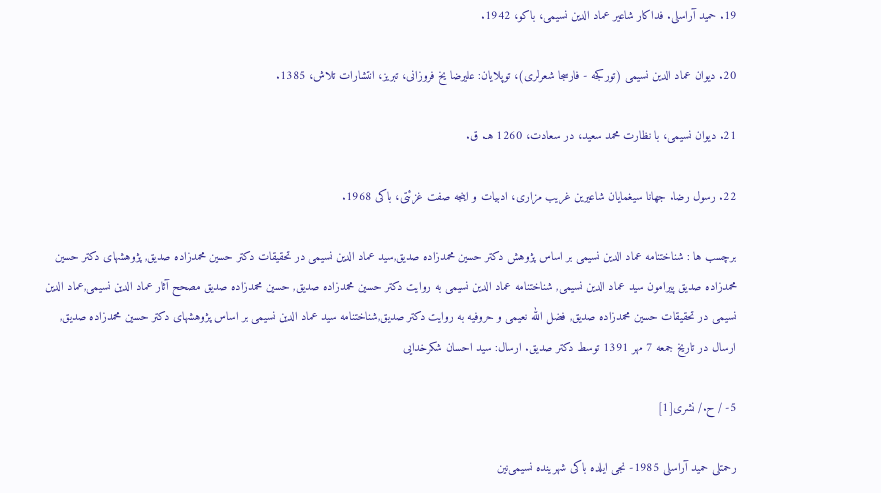19. حمید آراسلی. فداکار شاعیر عماد الدین نسیمی، باکو، 1942.

20. دیوان عماد الدین نسیمی (تورکجه - فارسجا شعرلری)، توپلایان: علیرضا یخ فروزانی، تبریز، انتشارات تلاش، 1385.

21. دیوان نسیمی، با نظارت محمد سعید، در سعادت، 1260 هـ. ق.

22. رسول رضا. جهانا سیغمایان شاعیرین غریب مزاری، ادبیات و اینجه صفت غزئتی، باکی 1968.

برچسب ها : شناختنامه عماد الدین نسیمی بر اساس پژوهش دکتر حسین محمدزاده صدیق,سید عماد الدین نسیمی در تحقیقات دکتر حسین محمدزاده صدیق, پژوهشهای دکتر حسین محمدزاده صدیق پیرامون سید عماد الدین نسیمی, شناختنامه عماد الدین نسیمی به روایت دکتر حسین محمدزاده صدیق, حسین محمدزاده صدیق مصحح آثار عماد الدین نسیمی,عماد الدین نسیمی در تحقیقات حسین محمدزاده صدیق, فضل الله نعیمی و حروفیه به روایت دکتر صدیق,شناختنامه سید عماد الدین نسیمی بر اساس پژوهشهای دکتر حسین محمدزاده صدیق,
ارسال در تاريخ جمعه 7 مهر 1391 توسط دکتر صدیق. ارسال: سید احسان شکرخدایی

5- / ح./ نشری[1]

رحمتلی حمید آراسلی 1985- نجی ایلده باکی شهرینده نسیمی‌نین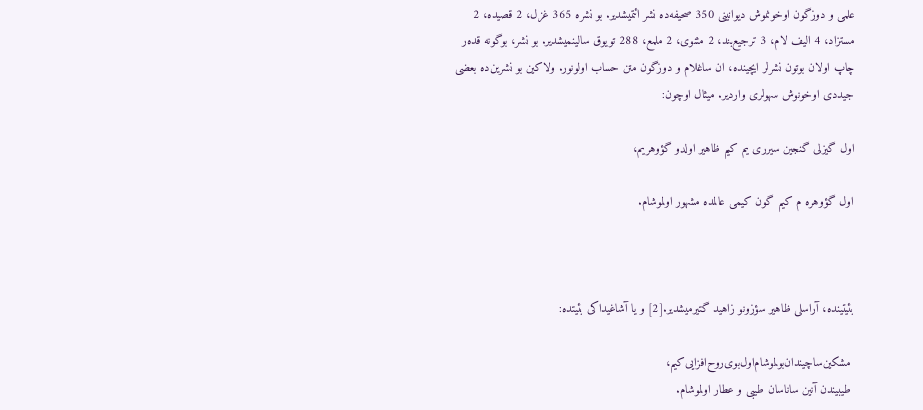علمی و دوزگون اوخونموش دیوانینی 350 صحیفه‌ده نشر ائتمیشدیر. بو نشره 365 غزل، 2 قصیده، 2 مستزاد، 4 الیف لام، 3 ترجیع‌بند، 2 مثنوی، 2 ملمع، 288 تویوق سالینمیشدیر. بو نشر، بوگونه قده‌ر چاپ اولان بوتون نشرلر ایچینده، ان ساغلام و دوزگون متن حساب اولونور. ولاکین بو نشرین‌ده بعضی جیددی اوخونوش سهولری واردیر. میثال اوچون:

اول گیزلی گنجین سیرری یم کیم ظاهیر اولدو گؤوهریم،

اول گؤوهره م کیم گون کیمی عالمده مشهور اولموشام.



بئیتینده، آراسلی ظاهیر سؤزونو زاهید گتیرمیشدیر.[2] و یا آشاغیداکی بئیتده:

 مشکین‌ساچیندان‌بولموشام‌اول‌بوی‌روح‌افزایی‌کیم،
 طیبیندن آنین ساناسان طیبی و عطار اولموشام.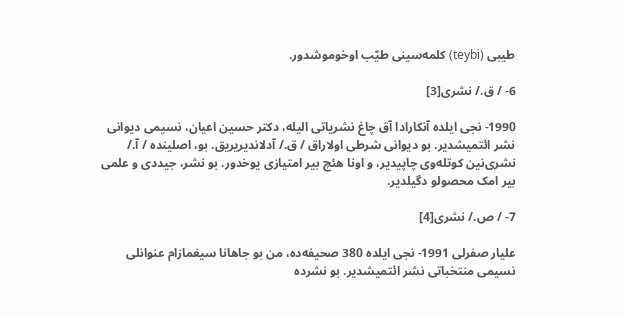طیبی (teybi) کلمه‌سینی طیّب اوخوموشدور.

6- / ق./ نشری[3]

1990- نجی ایلده آنکارادا آق چاغ نشریاتی الیله، دکتر حسین اعیان، نسیمی دیوانی نشر ائتمیشدیر. بو دیوانی شرطی اولاراق / ق./ آدلاندیریریق. بو، اصلینده / آ./ نشری‌نین کوتله‌وی چاپیدیر، و اونا هئچ بیر امتیازی یوخدور. بو نشر، جیددی و علمی بیر امک محصولو دگیلدیر.

7- / ص./ نشری[4]

علیار صفرلی 1991- نجی ایلده 380 صحیفه‌ده، من بو جاهانا سیغمازام عنوانلی نسیمی منتخباتی نشر ائتمیشدیر. بو نشرده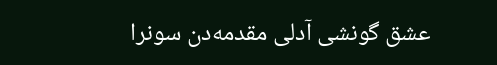عشق گونشی آدلی مقدمه‌دن سونرا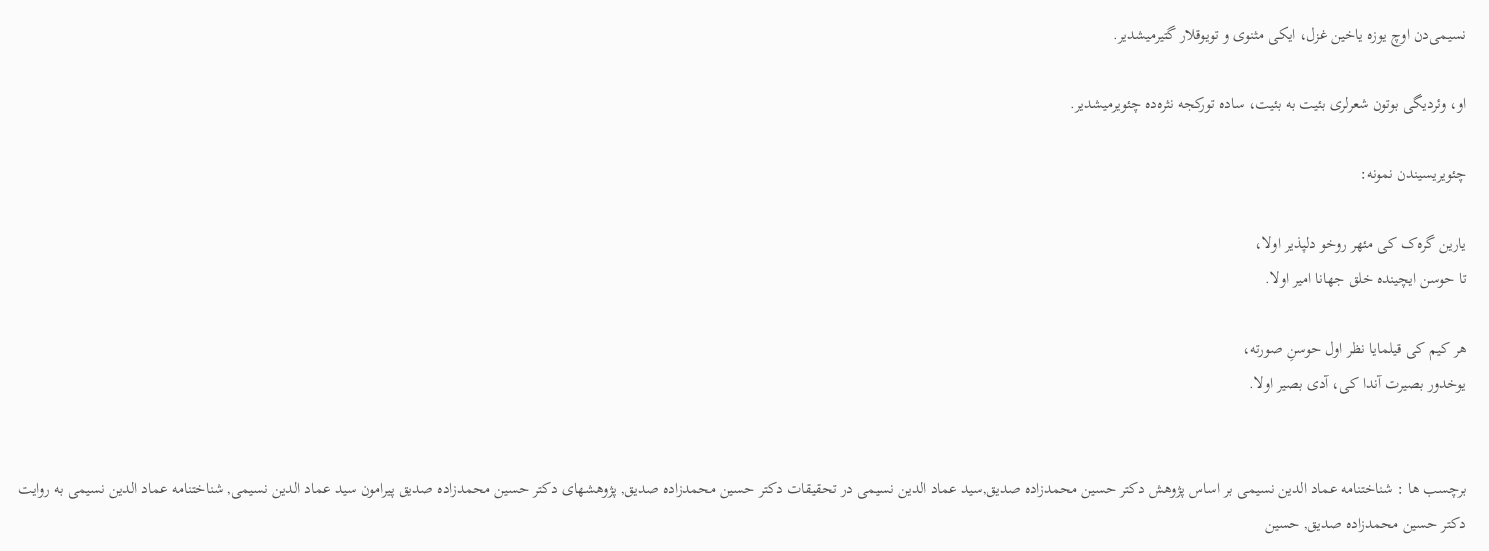نسیمی‌دن اوچ یوزه یاخین غزل، ایکی مثنوی و تویوقلار گتیرمیشدیر.

او، وئردیگی بوتون شعرلری بئیت به بئیت، ساده تورکجه نثره‌ده چئویرمیشدیر.

چئویریسیندن نمونه:

یارین گره‌ک کی مئهر روخو دلپذیر اولا،
تا حوسن ایچینده خلق جهانا امیر اولا.

هر کیم کی قیلمایا نظر اول حوسنِ صورته،
یوخدور بصیرت آندا کی، آدی بصیر اولا.


برچسب ها : شناختنامه عماد الدین نسیمی بر اساس پژوهش دکتر حسین محمدزاده صدیق,سید عماد الدین نسیمی در تحقیقات دکتر حسین محمدزاده صدیق, پژوهشهای دکتر حسین محمدزاده صدیق پیرامون سید عماد الدین نسیمی, شناختنامه عماد الدین نسیمی به روایت دکتر حسین محمدزاده صدیق, حسین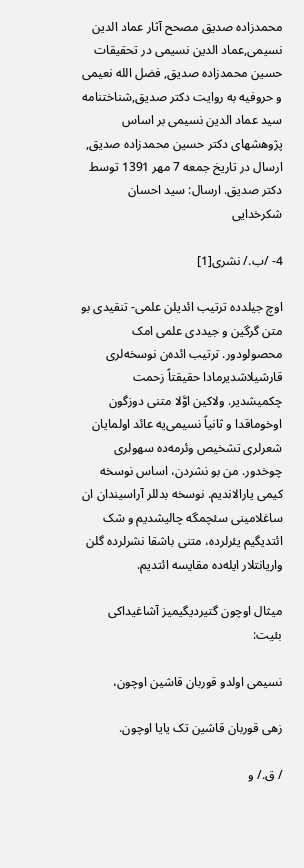محمدزاده صدیق مصحح آثار عماد الدین نسیمی,عماد الدین نسیمی در تحقیقات حسین محمدزاده صدیق, فضل الله نعیمی و حروفیه به روایت دکتر صدیق,شناختنامه سید عماد الدین نسیمی بر اساس پژوهشهای دکتر حسین محمدزاده صدیق,
ارسال در تاريخ جمعه 7 مهر 1391 توسط دکتر صدیق. ارسال: سید احسان شکرخدایی

4- /ب./ نشری[1]

اوچ جیلدده ترتیب ائدیلن علمی- تنقیدی بو متن گرگین و جیددی علمی امک محصولودور. ترتیب ائده‌ن نوسخه‌لری قارشیلاشدیرمادا حقیقتاً زحمت چکمیشدیر. ولاکین اوَّلا متنی دوزگون اوخوماقدا و ثانیاً نسیمی‌یه عائد اولمایان شعرلری تشخیص وئرمه‌ده سهولری چوخدور. من بو نشردن، اساس نوسخه کیمی یارالاندیم. نوسخه بدللر آراسیندان ان ساغلامینی سئچمگه چالیشدیم و شک ائتدیگیم یئرلرده، متنی باشقا نشرلرده گلن واریانتلار ایله‌ده مقایسه ائتدیم.

میثال اوچون گتیردیگیمیز آشاغیداکی بئیت:

نسیمی اولدو قوربان قاشین اوچون،

زهی قوربان قاشین تک یایا اوچون.

/ ق./ و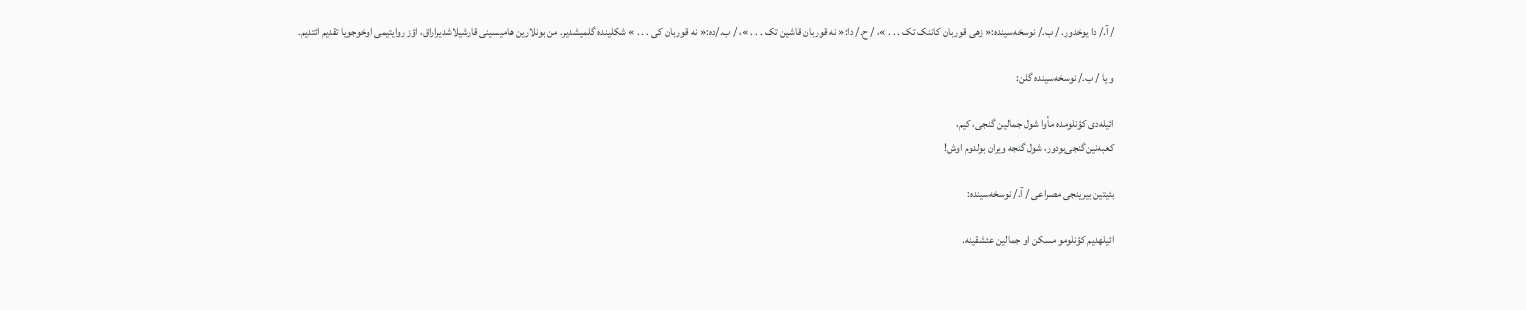/ آ./ دا یوخدور. / ب./ نوسخه‌سینده:« زهی قوربان کاننک تک . . . »، / ح./ دا:« نه قوربان قاشین تک . . . »، / ب./ده:« نه قوربان کی . . . » شکلینده گلمیشدیر. من بونلارین هامیسینی قارشیلاشدیراراق، اؤز روایتیمی اوخوجویا تقدیم ائتدیم.

و یا / ب./ نوسخه‌سینده گلن:

ائیله‌دی کؤنلومده مأوا شول جمالین گنجی، کیم،
کعبه‌نین‌گنجی‌بودور، شول ‌گنجه ویران‌ بولدوم ‌اوش!

بئیتین بیرینجی مصراعی / آ./ نوسخه‌سینده:

ائیلهدیم کؤنلومو مسکن او جمالین عئشقینه.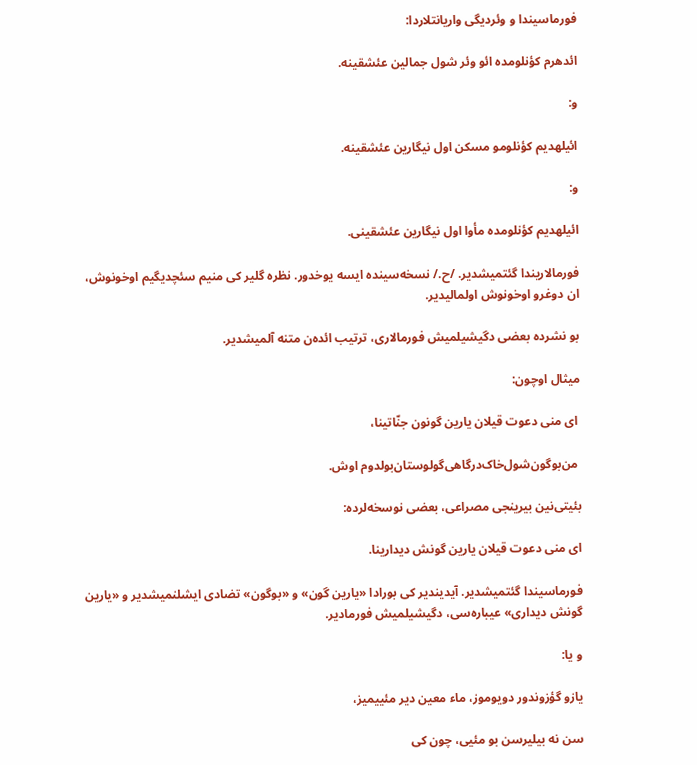فورماسیندا و وئردیگی واریانتلاردا:

ائدهرم کؤنلومده ائو وئر شول جمالین عئشقینه.

و:

ائیلهدیم کؤنلومو مسکن اول نیگارین عئشقینه.

و:

ائیلهدیم کؤنلومده مأوا اول نیگارین عئشقینی.

فورمالاریندا گئتمیشدیر. /ح./ نسخه‌سینده ایسه یوخدور. نظره گلیر کی منیم سئچدیگیم اوخونوش، ان دوغرو اوخونوش اولمالیدیر.

بو نشرده بعضی دگیشیلمیش فورمالاری، ترتیب ائده‌ن متنه آلمیشدیر.

میثال اوچون:

 ای منی دعوت قیلان یارین گونون جنّاتینا،

 من‌بوگون‌شول‌خاک‌درگاهی‌گولوستان‌بولدوم ‌اوش.

بئیتی‌نین بیرینجی مصراعی، بعضی نوسخه‌لرده:

ای منی دعوت قیلان یارین گونش دیدارینا.

فورماسیندا گئتمیشدیر. آیدیندیر کی بورادا «یارین گون» و «بوگون» تضادی ایشلنمیشدیر و «یارین گونش دیداری» عیباره‌سی، دگیشیلمیش فورمادیر.

و یا:

یازو گؤزوندور دویوموز، ماء معین دیر مئییمیز،

سن نه بیلیرسن بو مئیی، چون کی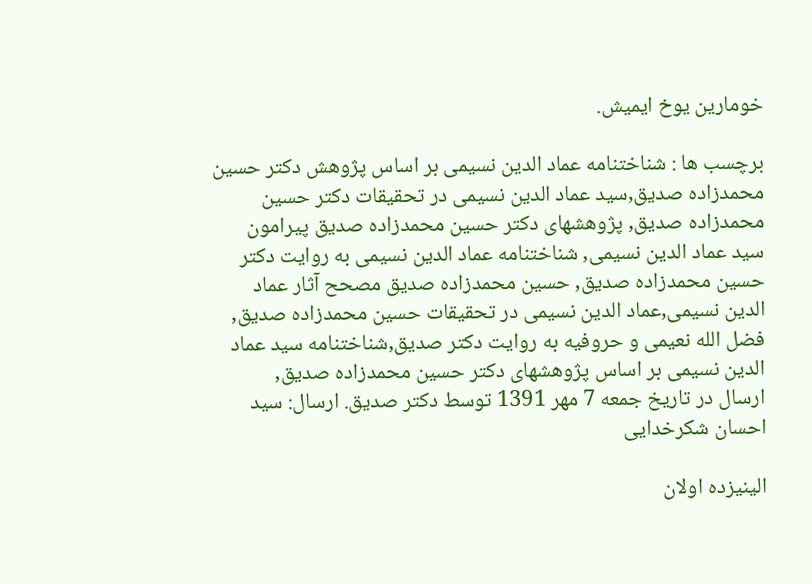خومارین یوخ ایمیش.

برچسب ها : شناختنامه عماد الدین نسیمی بر اساس پژوهش دکتر حسین محمدزاده صدیق,سید عماد الدین نسیمی در تحقیقات دکتر حسین محمدزاده صدیق, پژوهشهای دکتر حسین محمدزاده صدیق پیرامون سید عماد الدین نسیمی, شناختنامه عماد الدین نسیمی به روایت دکتر حسین محمدزاده صدیق, حسین محمدزاده صدیق مصحح آثار عماد الدین نسیمی,عماد الدین نسیمی در تحقیقات حسین محمدزاده صدیق, فضل الله نعیمی و حروفیه به روایت دکتر صدیق,شناختنامه سید عماد الدین نسیمی بر اساس پژوهشهای دکتر حسین محمدزاده صدیق,
ارسال در تاريخ جمعه 7 مهر 1391 توسط دکتر صدیق. ارسال: سید احسان شکرخدایی

الینیزده اولان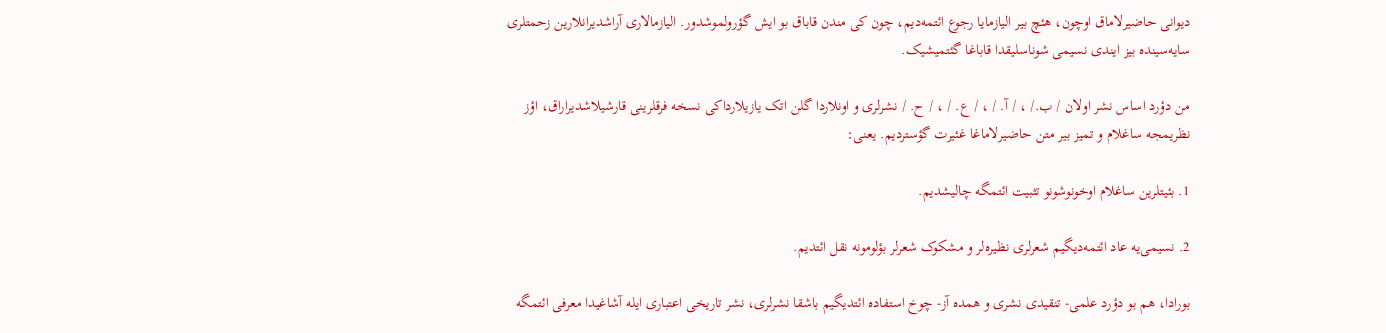دیوانی حاضیرلاماق اوچون، هئچ بیر الیازمایا رجوع ائتمه‌دیم، چون کی مندن قاباق بو ایش گؤرولموشدور. الیازمالاری آراشدیرانلارین زحمتلری سایه‌سینده بیز ایندی نسیمی شوناسلیقدا قاباغا گئتمیشیک.

من دؤرد اساس نشر اولان / ب./ ، / آ. / ، / ع. / ، / ح. / نشرلری و اونلاردا گلن اتک یازیلارداکی نسخه فرقلرینی قارشیلاشدیراراق، اؤز نظریمجه ساغلام و تمیز بیر متن حاضیرلاماغا غئیرت گؤستردیم. یعنی:

1. بئیتلرین ساغلام اوخونوشونو تثبیت ائتمگه چالیشدیم.

2. نسیمی‌یه عاد ائتمه‌دیگیم شعرلری نظیره‌لر و مشکوک شعرلر بؤلومونه نقل ائتدیم.

بورادا، هم بو دؤرد علمی- تنقیدی نشری و همده آز- چوخ استفاده ائتدیگیم باشقا نشرلری، نشر تاريخی اعتباری ایله آشاغیدا معرفی ائتمگه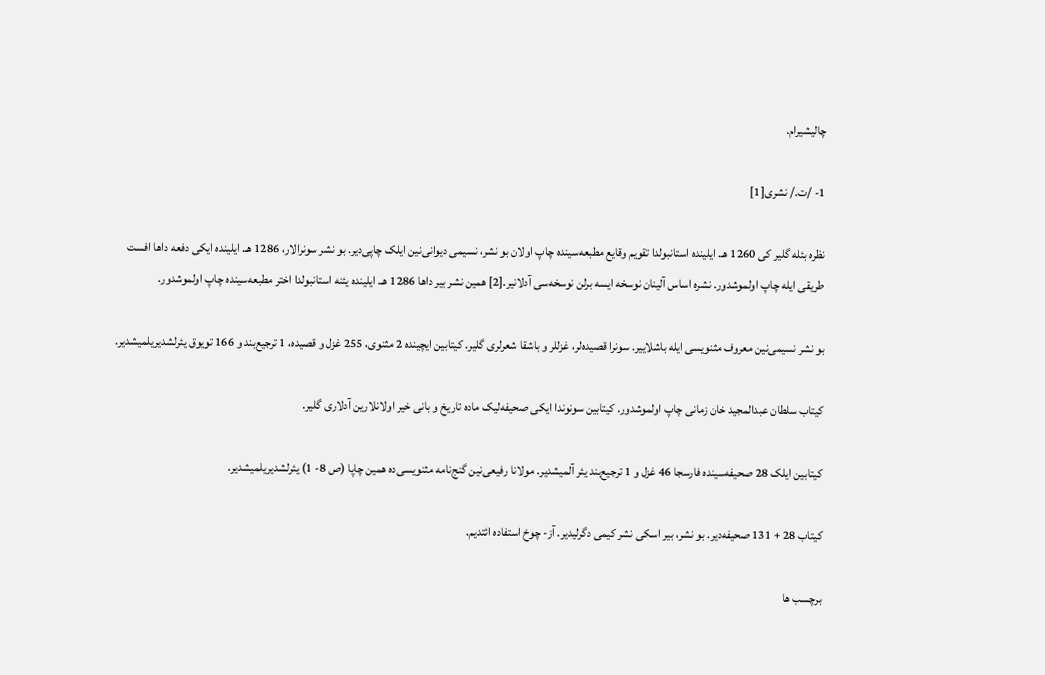چالیشیرام.

1- /ت./ نشری[1]

نظره بئله گلیر کی 1260 هـ. ایلینده استانبولدا تقویم وقایع مطبعه‌سینده چاپ اولان بو نشر، نسیمی دیوانی‌نین ایلک چاپی‌دیر. بو نشر سونرالار، 1286 هـ. ایلینده ایکی دفعه داها افست طریقی ایله چاپ اولموشدور. نشره اساس آلینان نوسخه ایسه برلن نوسخه‌سی آدلانیر.[2] همین نشر بیر داها 1286 هـ. ایلینده یئنه استانبولدا اختر مطبعه‌سینده چاپ اولموشدور.

بو نشر نسیمی‌نین معروف مثنویسی ایله باشلاییر. سونرا قصیده‌لر، غزللر و باشقا شعرلری گلیر. کیتابین ایچینده 2 مثنوی، 255 غزل و قصیده، 1 ترجیع‌بند و 166 تویوق یئرلشدیریلمیشدیر.

کیتاب سلطان عبدالمجید خان زمانی چاپ اولموشدور. کیتابین سونوندا ایکی صحیفه‌لیک ماده تاریخ و بانی خیر اولانلارین آدلاری گلیر.

کیتابین ایلک 28 صحیفه‌سینده فارسجا 46 غزل و 1 ترجیع‌بند یئر آلمیشدیر. مولانا رفیعی‌نین گنج‌نامه مثنویسی‌ده همین چاپا (ص 8- 1) یئرلشدیریلمیشدیر.

کیتاب 28 + 131 صحیفه‌دیر. بو نشر، بیر اسکی نشر کیمی دگرلیدیر. آز- چوخ استفاده ائتدیم.

برچسب ها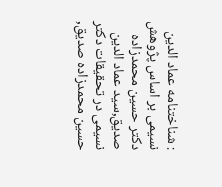: شناختنامه عماد الدین نسیمی بر اساس پژوهش دکتر حسین محمدزاده صدیق,سید عماد الدین نسیمی در تحقیقات دکتر حسین محمدزاده صدیق,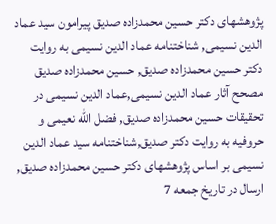پژوهشهای دکتر حسین محمدزاده صدیق پیرامون سید عماد الدین نسیمی, شناختنامه عماد الدین نسیمی به روایت دکتر حسین محمدزاده صدیق, حسین محمدزاده صدیق مصحح آثار عماد الدین نسیمی,عماد الدین نسیمی در تحقیقات حسین محمدزاده صدیق, فضل الله نعیمی و حروفیه به روایت دکتر صدیق,شناختنامه سید عماد الدین نسیمی بر اساس پژوهشهای دکتر حسین محمدزاده صدیق,
ارسال در تاريخ جمعه 7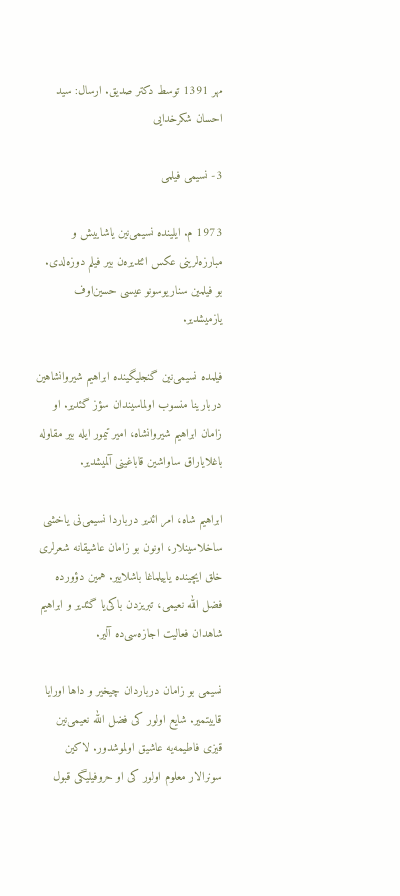مهر 1391 توسط دکتر صدیق. ارسال: سید احسان شکرخدایی

3- نسیمی فیلمی

1973 م. ایلینده نسیمی‌نین یاشاییش و مبارزه‌لرینی عکس ائتدیره‌ن بیر فیلم دوزه‌لدی. بو فیلمین سناریوسونو عیسی حسین‌اوف یازمیشدیر.

فیلمده نسیمی‌نین گنجلیگینده ابراهیم شیروانشاهین دربارینا منسوب اولماسیندان سؤز گئدیر. او زامان ابراهیم شیروانشاه، امیر تیمور ایله بیر مقاوله باغلایاراق ساواشین قاباغینی آلمیشدیر.

ابراهیم شاه، امر ائدیر درباردا نسیمی‌نی یاخشی ساخلاسینلار، اونون بو زامان عاشیقانه شعرلری خلق ایچینده یاییلماغا باشلاییر. همین دؤورده فضل الله نعیمی، تبریزدن باکی‌یا گئدیر و ابراهیم شاهدان فعالیت اجازه‌سی‌ده آلیر.

نسیمی بو زامان درباردان چیخیر و داها اورایا قاییتمیر. شایع اولور کی فضل الله نعیمی‌نین قیزی فاطیمه‌یه عاشیق اولموشدور. لاکین سونرالار معلوم اولور کی او حروفیلیگی قبول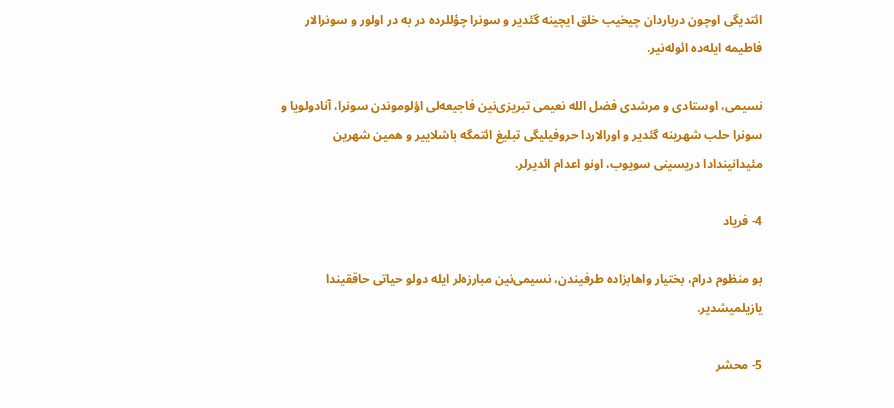ائتدیگی اوچون درباردان چیخیب خلق ایچینه گئدیر و سونرا چؤللرده در به در اولور و سونرالار فاطیمه ایله‌ده ائوله‌نیر.

نسیمی، اوستادی و مرشدی فضل الله نعیمی تبریزی‌نین فاجیعه‌لی اؤلوموندن سونرا، آنادولویا و سونرا حلب شهرینه گئدیر و اورالاردا حروفیلیگی تبلیغ ائتمگه باشلاییر و همین شهرین مئیدانیندادا دریسینی سویوب، اونو اعدام ائدیرلر.

4- فریاد

بو منظوم درام، بختیار واهابزاده طرفیندن، نسیمی‌نین مبارزه‌لر ایله دولو حیاتی حاققیندا یازیلمیشدیر.

5- محشر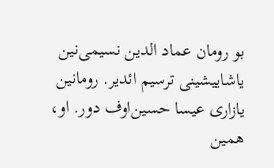بو رومان عماد الدین نسیمی‌نین یاشاییشینی ترسیم ائدیر. رومانین یازاری عیسا حسین‌اوف دور. او، همین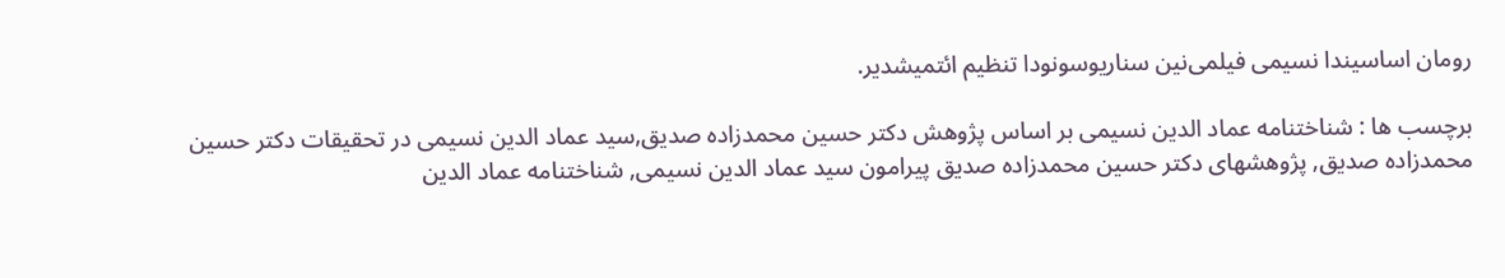رومان اساسیندا نسیمی فیلمی‌نین سناریوسونودا تنظیم ائتمیشدیر.

برچسب ها : شناختنامه عماد الدین نسیمی بر اساس پژوهش دکتر حسین محمدزاده صدیق,سید عماد الدین نسیمی در تحقیقات دکتر حسین محمدزاده صدیق, پژوهشهای دکتر حسین محمدزاده صدیق پیرامون سید عماد الدین نسیمی, شناختنامه عماد الدین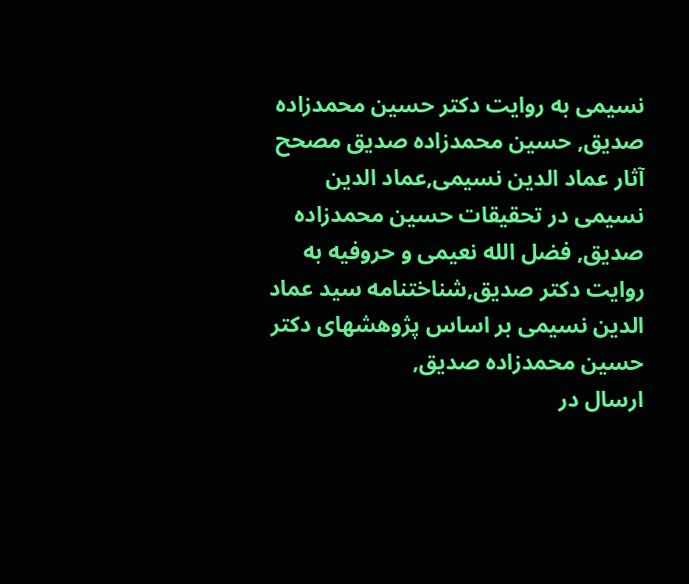نسیمی به روایت دکتر حسین محمدزاده صدیق, حسین محمدزاده صدیق مصحح آثار عماد الدین نسیمی,عماد الدین نسیمی در تحقیقات حسین محمدزاده صدیق, فضل الله نعیمی و حروفیه به روایت دکتر صدیق,شناختنامه سید عماد الدین نسیمی بر اساس پژوهشهای دکتر حسین محمدزاده صدیق,
ارسال در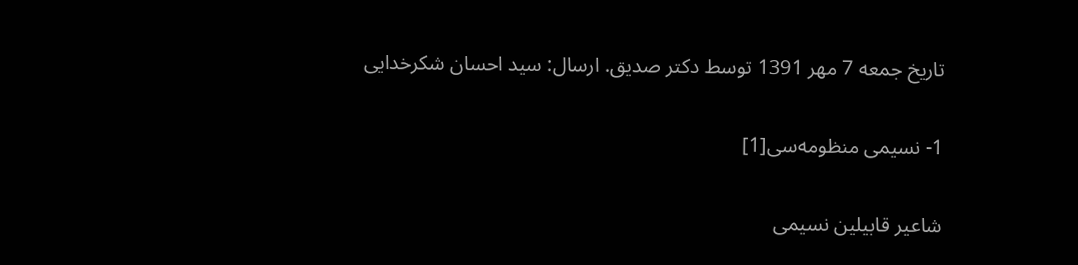تاريخ جمعه 7 مهر 1391 توسط دکتر صدیق. ارسال: سید احسان شکرخدایی

1- نسیمی منظومه‌سی[1]

شاعیر قابیلین نسیمی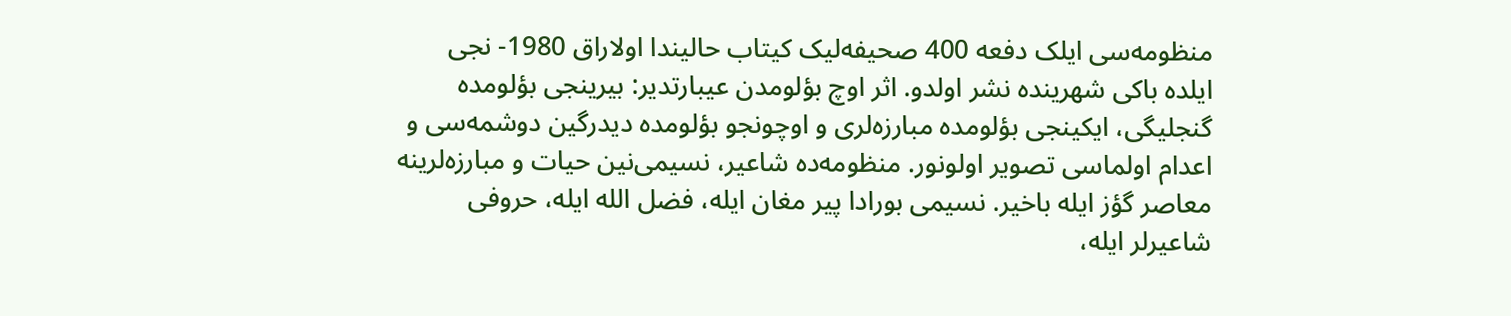منظومه‌سی ایلک دفعه 400 صحیفه‌لیک کیتاب حالیندا اولاراق 1980- نجی ایلده باکی شهرینده نشر اولدو. اثر اوچ بؤلومدن عیبارتدیر: بیرینجی بؤلومده گنجلیگی، ایکینجی بؤلومده مبارزه‌لری و اوچونجو بؤلومده دیدرگین دوشمه‌سی و اعدام اولماسی تصویر اولونور. منظومه‌ده شاعیر، نسیمی‌نین حیات و مبارزه‌لرینه معاصر گؤز ایله باخیر. نسیمی بورادا پیر مغان ایله، فضل الله ایله، حروفی شاعیرلر ایله،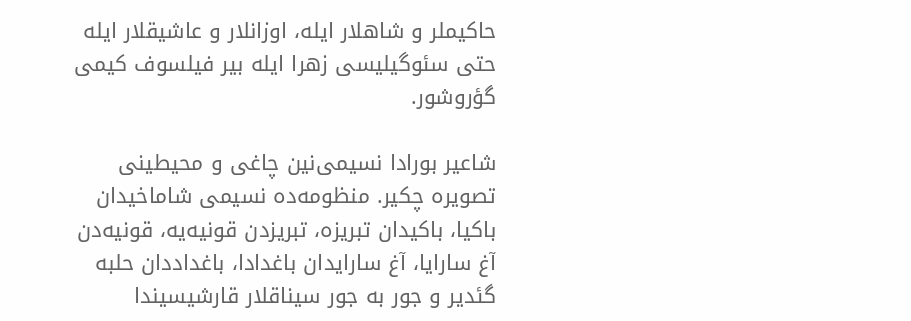حاکیملر و شاهلار ایله، اوزانلار و عاشیقلار ایله حتی سئوگیلیسی زهرا ایله بیر فیلسوف کیمی گؤروشور.

شاعیر بورادا نسیمی‌نین چاغی و محیطینی تصویره چکیر. منظومه‌ده نسیمی شاماخیدان باکیا، باکیدان تبریزه، تبریزدن قونیه‌یه، قونیه‌دن آغ سارایا، آغ سارایدان باغدادا، باغداددان حلبه گئدیر و جور به جور سیناقلار قارشیسیندا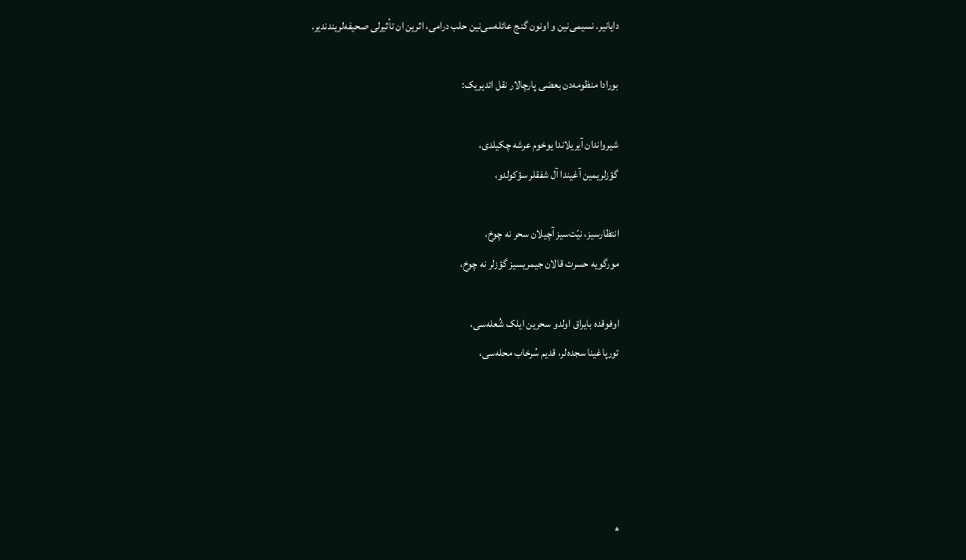دایانیر. نسیمی‌نین و اونون گنج عائله‌سی‌نین حلب درامی، اثرین ان تأثیرلی صحیفه‌لریندندیر.

بورادا منظومه‌دن بعضی پارچالار نقل ائدیریک:

شیرواندان آیریلاندا یوخوم عرشه چکیلدی،
گؤزلریمین آغیندا آل شفقلر سؤکولدو،

انتظارسیز، نیّت‌سیز آچیلان سحر نه چوخ،
م‍ورگویه حسرت قالان جیمریسیز گؤزلر نه چوخ،

اوفوقده بایراق اولدو سحرین ایلک شُعله‌سی،
تورپاغینا سجده‌لر، قدیم سُرخاب محله‌سی،





*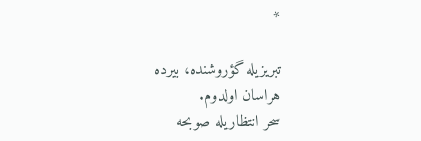*

تبریزیله گؤروشنده، بیرده هراسان اولدوم.
سحر انتظاریله صوبحه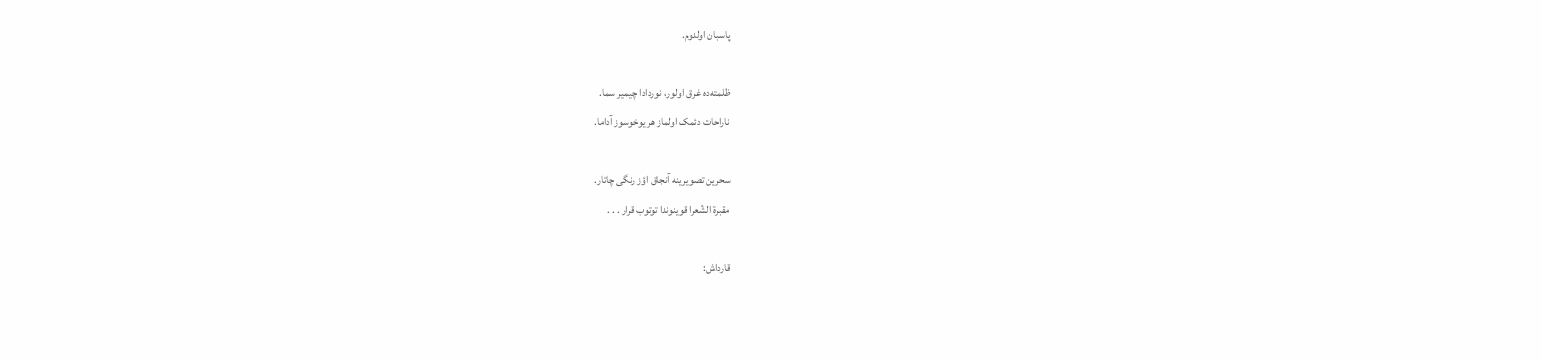پاسبان اولدوم.

ظلمته‌ده غرق اولور، نوردادا چیمیر سما.
ناراحات ‌دئمک ‌اولماز هر یوخوسوز آداما.

سحرین تصویرینه آنجاق اؤز رنگی چاتار.
مقبرة الشّعرا قوینوندا توتوب قرار . . .

قارداش: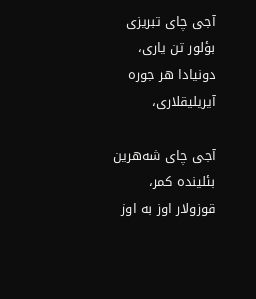آجی چای تبریزی بؤلور تن یاری،
دونیادا هر جوره آیریلیقلاری،

آجی چای شه‌هرین بئلینده کمر،
قوزولار اوز به اوز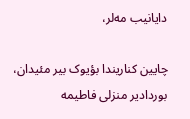دایانیب مه‌لر،

چایین کناریندا بؤیوک بیر مئیدان،
بوردادیر منزلی فاطیمه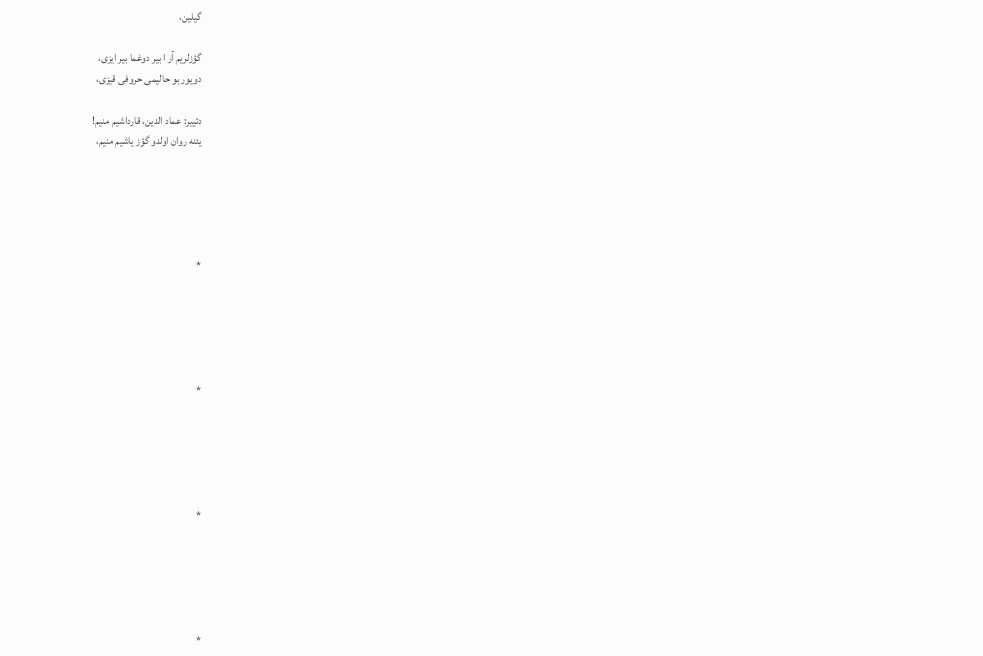گیلین،

گؤزلریم آر ا بیر دوغما بیر ایزی،
دویور بو حالیمی حروفی قیزی،

دئییر: عماد الدین، قارداشیم منیم!
یئنه روان اولدو گؤز یاشیم منیم،





*





*





*





*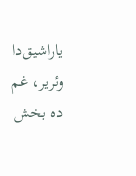یاراشیق‌دا وئریر، غم ده بخش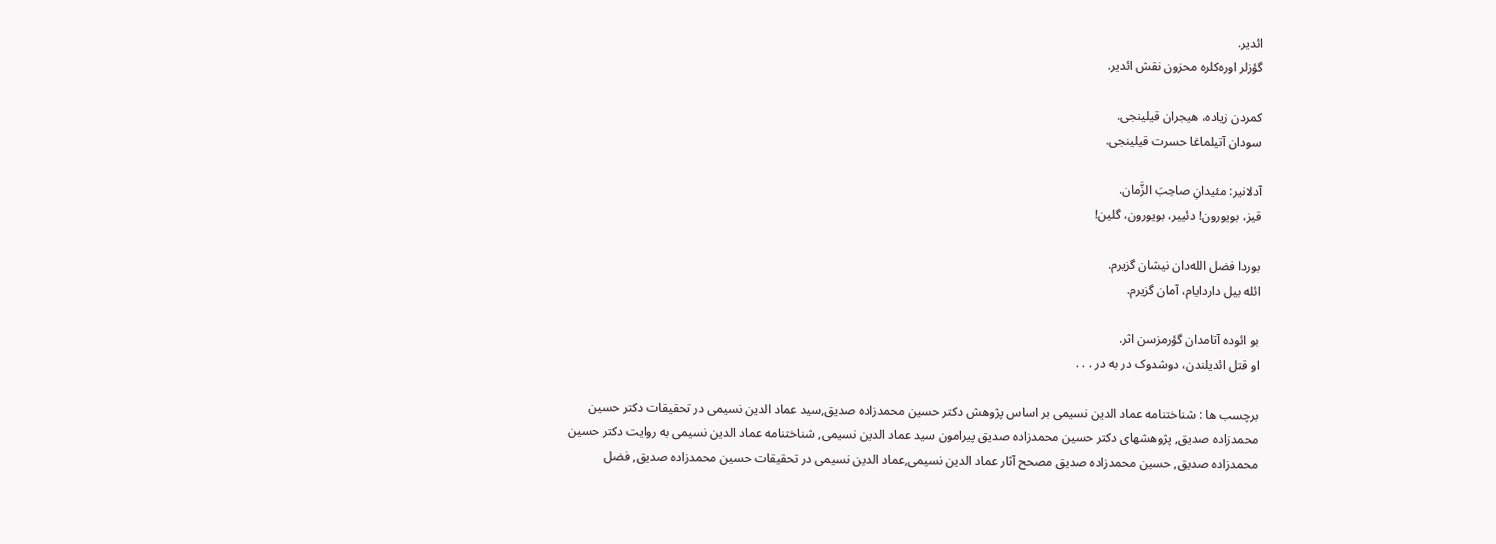ائدیر.
گؤزلر اوره‌کلره محزون نقش ائدیر.

کمردن زیاده، هیجران قیلینجی.
سودان آتیلماغا حسرت قیلینجی.

آدلانیر: مئیدانِ صاحِبَ الزَّمان.
قیز، بویورون! دئییر، بویورون، گلین!

بوردا فضل الله‌دان نیشان گزیرم.
ائله بیل داردایام، آمان گزیرم.

بو ائوده آتامدان گؤرمزسن اثر.
او قتل ائدیلندن، دوشدوک در به در . . .

برچسب ها : شناختنامه عماد الدین نسیمی بر اساس پژوهش دکتر حسین محمدزاده صدیق,سید عماد الدین نسیمی در تحقیقات دکتر حسین محمدزاده صدیق, پژوهشهای دکتر حسین محمدزاده صدیق پیرامون سید عماد الدین نسیمی, شناختنامه عماد الدین نسیمی به روایت دکتر حسین محمدزاده صدیق, حسین محمدزاده صدیق مصحح آثار عماد الدین نسیمی,عماد الدین نسیمی در تحقیقات حسین محمدزاده صدیق, فضل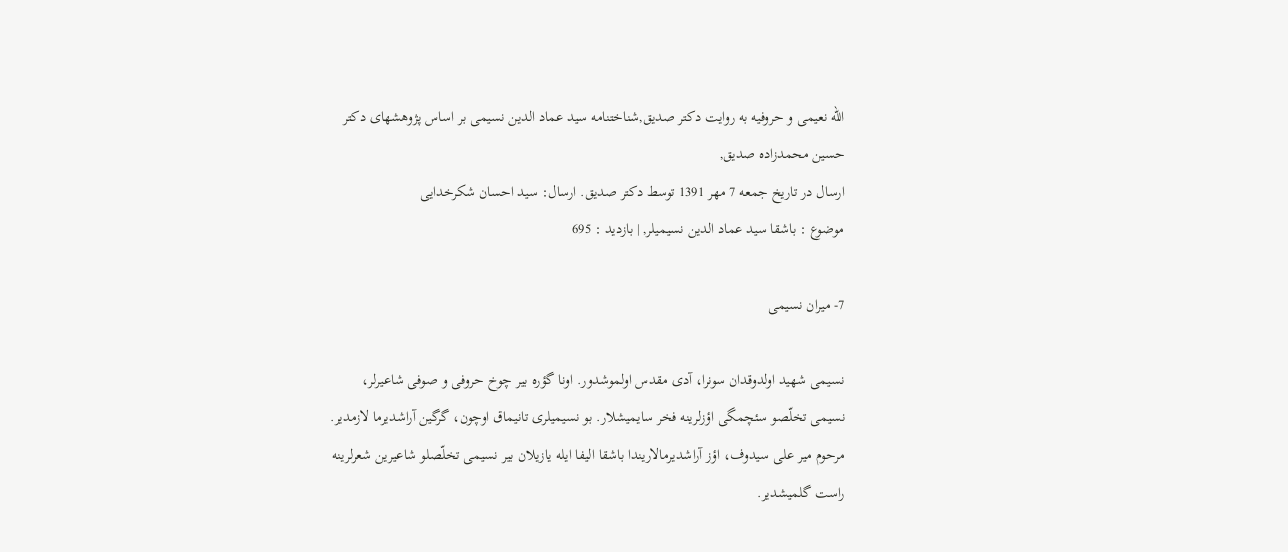الله نعیمی و حروفیه به روایت دکتر صدیق,شناختنامه سید عماد الدین نسیمی بر اساس پژوهشهای دکتر حسین محمدزاده صدیق,
ارسال در تاريخ جمعه 7 مهر 1391 توسط دکتر صدیق. ارسال: سید احسان شکرخدایی
موضوع : باشقا سید عماد الدین نسیمیلر, | بازدید : 695

7- میران نسیمی

نسیمی شهید اولدوقدان سونرا، آدی مقدس اولموشدور. اونا گؤره بیر چوخ حروفی و صوفی شاعیرلر، نسیمی تخلّصو سئچمگی اؤزلرینه فخر سایمیشلار. بو نسیمیلری تانیماق اوچون، گرگین آراشدیرما لازمدیر. مرحوم میر علی سیدوف، اؤز آراشدیرمالاریندا باشقا الیفا ایله یازیلان بیر نسیمی تخلّصلو شاعیرین شعرلرینه راست گلمیشدیر.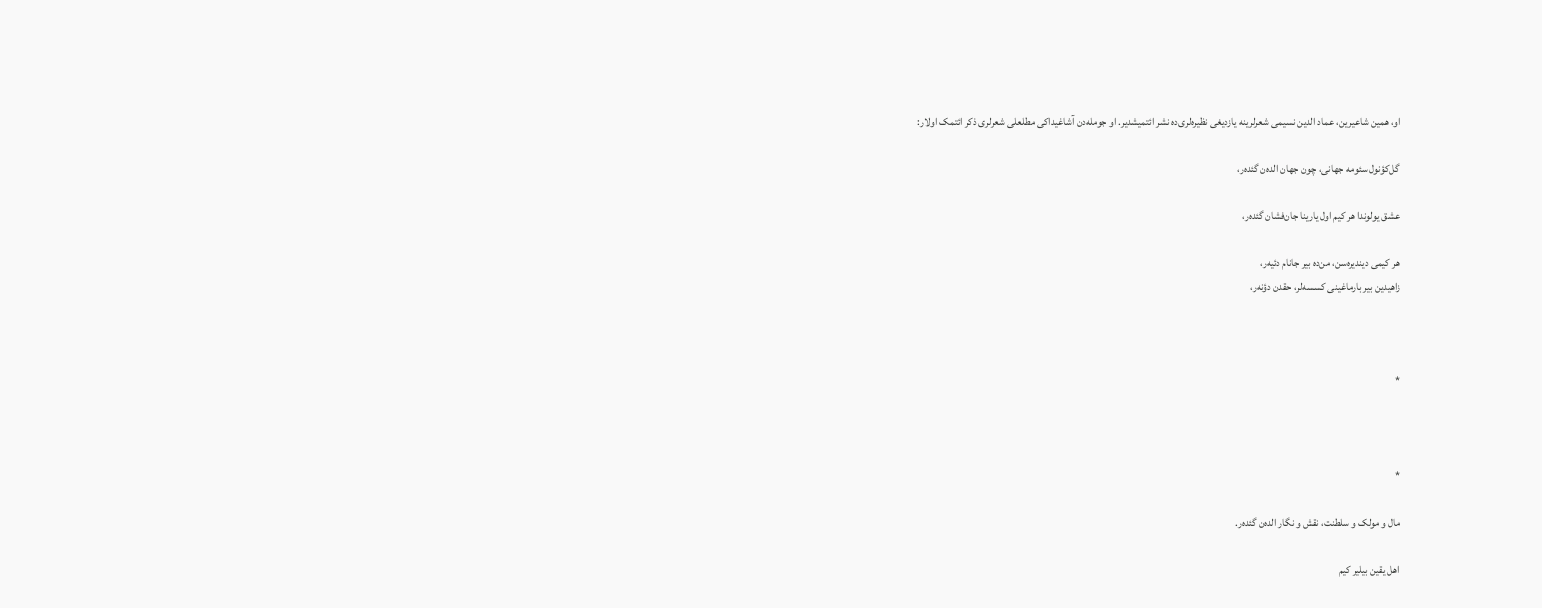او، همین شاعیرین، عماد الدین نسیمی شعرلرینه یازدیغی نظیره‌لری‌ده نشر ائتمیشدیر. او جومله‌دن آشاغیداکی مطلعلی شعرلری ذکر ائتمک اولار:

گل‌کؤنول سئومه جهانی، چون جهان الده‌ن گئده‌ر،

عشق یولوندا هر کیم اول یارینا جان‌فشان گئده‌ر،

هر کیمی دیندیره‌سن، من‌ده بیر جانام دئیه‌ر،
زاهیدین بیر بارماغینی کسسه‌لر، حقدن دؤنه‌ر،



*



*

مال و مولک و سلطنت، نقش و نگار الده‌ن گئده‌ر.

اهل یقین بیلیر کیم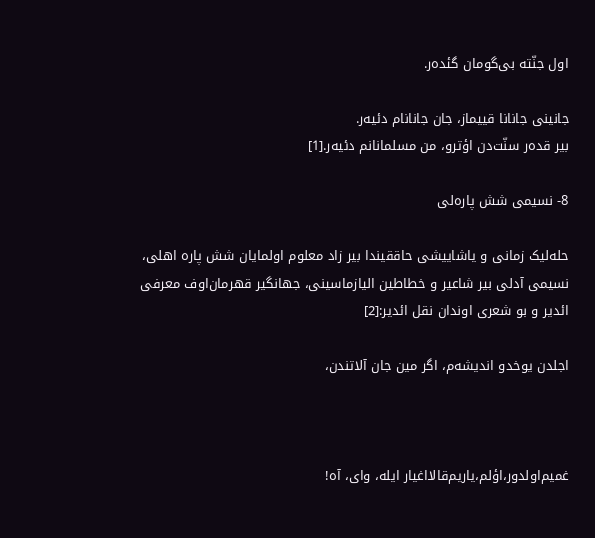اول جنّته بی‌گومان گئده‌ر.

جانینی جانانا قییماز، جان جانانام دئیه‌ر.
بیر قده‌ر سنّت‌دن اؤترو، من مسلمانانم دئیه‌ر.[1]

8- نسیمی شش پاره‌لی

حله‌لیک زمانی و یاشاییشی حاققیندا بیر زاد معلوم اولمایان شش پاره اهلی، نسیمی آدلی بیر شاعیر و خطاطین الیازماسینی، جهانگیر قهرمان‌اوف معرفی ائدیر و بو شعری اوندان نقل ائدیر:[2]

اجلدن یوخدو اندیشه‌م، اگر مین جان آلاتندن،



غمیم‌اولدور،اؤلم،‌یاریم‌قالااغیار ایله، وای، آه!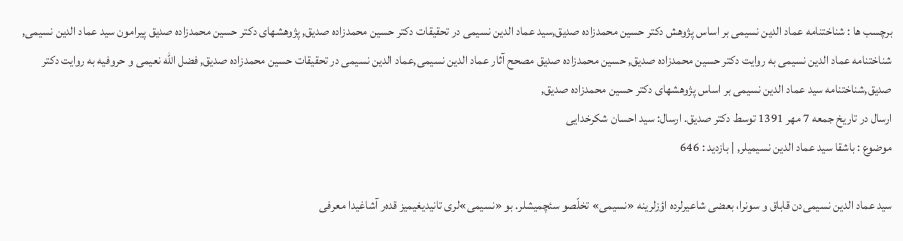برچسب ها : شناختنامه عماد الدین نسیمی بر اساس پژوهش دکتر حسین محمدزاده صدیق,سید عماد الدین نسیمی در تحقیقات دکتر حسین محمدزاده صدیق, پژوهشهای دکتر حسین محمدزاده صدیق پیرامون سید عماد الدین نسیمی, شناختنامه عماد الدین نسیمی به روایت دکتر حسین محمدزاده صدیق, حسین محمدزاده صدیق مصحح آثار عماد الدین نسیمی,عماد الدین نسیمی در تحقیقات حسین محمدزاده صدیق, فضل الله نعیمی و حروفیه به روایت دکتر صدیق,شناختنامه سید عماد الدین نسیمی بر اساس پژوهشهای دکتر حسین محمدزاده صدیق,
ارسال در تاريخ جمعه 7 مهر 1391 توسط دکتر صدیق. ارسال: سید احسان شکرخدایی
موضوع : باشقا سید عماد الدین نسیمیلر, | بازدید : 646

سید عماد الدین نسیمی‌دن قاباق و سونرا، بعضی شاعیرلرده اؤزلرینه «نسیمی» تخلّصو سئچمیشلر. بو «نسیمی»لری تانیدیغیمیز قده‌ر آشاغیدا معرفی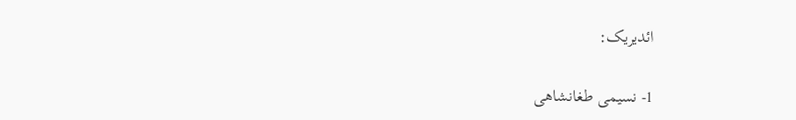ائدیریک:

1- نسیمی طغانشاهی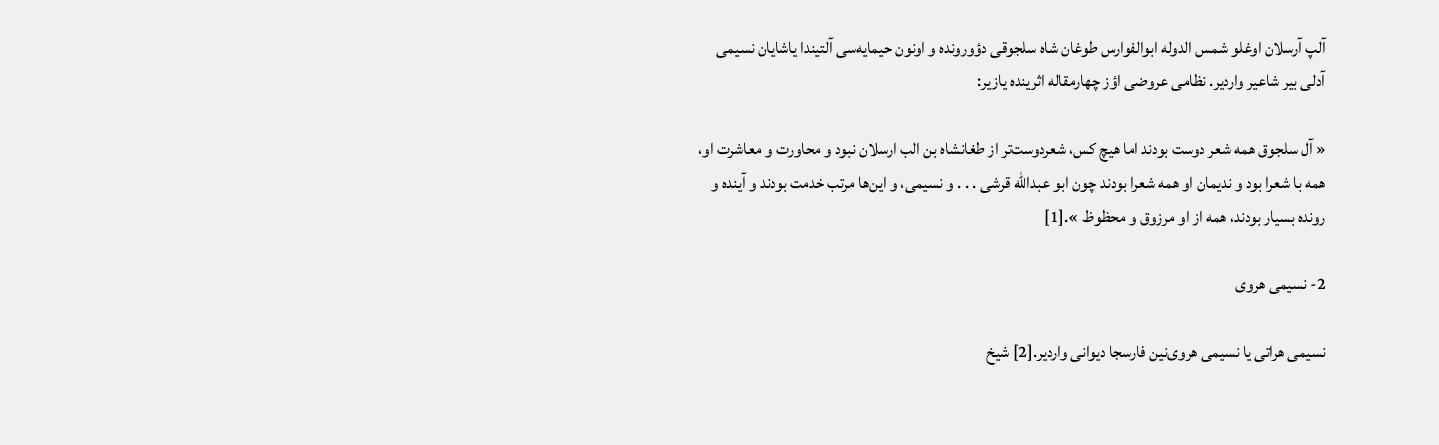آلپ آرسلان اوغلو شمس الدوله ابوالفوارس طوغان شاه سلجوقی دؤورونده و اونون حیمایه‌سی آلتیندا یاشایان نسیمی آدلی بیر شاعیر واردیر. نظامی عروضی اؤز چهارمقاله اثرینده یازیر:

« آل سلجوق همه شعر دوست بودند اما هیچ کس، شعردوست‌تر از طغانشاه بن الب ارسلان نبود و محاورت و معاشرت او، همه با شعرا بود و ندیمان او همه شعرا بودند چون ابو عبدالله قرشی . . . و نسیمی، و این‌ها مرتب خدمت بودند و آینده و رونده بسیار بودند، همه از او مرزوق و محظوظ ».[1]

2- نسیمی هروی

نسیمی هراتی یا نسیمی هروی‌نین فارسجا دیوانی واردیر.[2] شیخ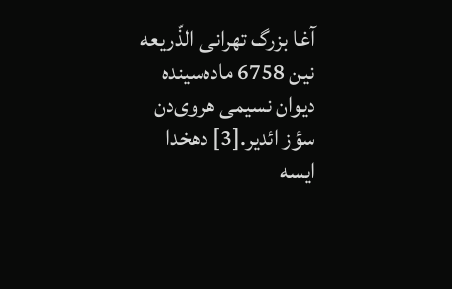آغا بزرگ تهرانی الذّریعه نین 6758 ماده‌سینده دیوان نسیمی هروی‌دن سؤز ائدیر.[3] دهخدا ایسه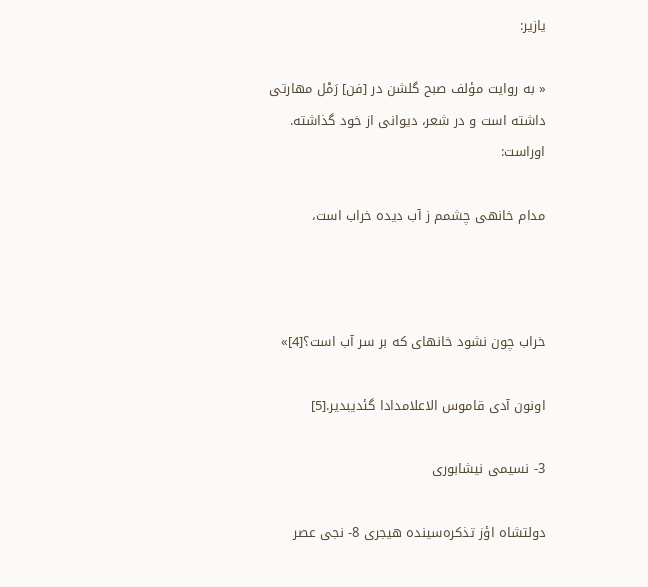یازیر:

« به روایت مؤلف صبح گلشن در [فن] رَمْل مهارتی داشته است و در شعر، دیوانی از خود گذاشته. اوراست:

مدام خانهی چشمم ز آب دیده خراب است،



خراب چون نشود خانهای که بر سر آب است؟[4]»

اونون آدی قاموس الاعلامدادا گئدیبدیر.[5]

3- نسیمی نیشابوری

دولتشاه اؤز تذکره‌سینده هیجری 8- نجی عصر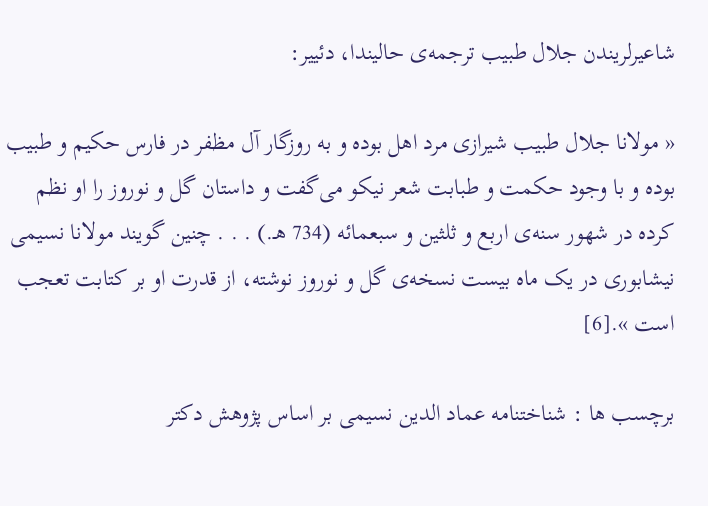شاعیرلریندن جلال طبیب ترجمه‌ی حالیندا، دئییر:

« مولانا جلال طبیب شیرازی مرد اهل بوده و به روزگار آل مظفر در فارس حکیم و طبیب بوده و با وجود حکمت و طبابت شعر نیکو می‌گفت و داستان گل و نوروز را او نظم کرده در شهور سنه‌ی اربع و ثلثین و سبعمائه (734 هـ.) . . . چنین گویند مولانا نسیمی نیشابوری در یک ماه بیست نسخه‌ی گل و نوروز نوشته، از قدرت او بر کتابت تعجب است ».[6]

برچسب ها : شناختنامه عماد الدین نسیمی بر اساس پژوهش دکتر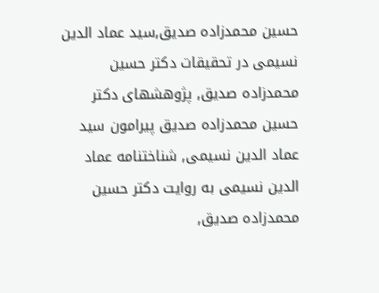حسین محمدزاده صدیق,سید عماد الدین نسیمی در تحقیقات دکتر حسین محمدزاده صدیق, پژوهشهای دکتر حسین محمدزاده صدیق پیرامون سید عماد الدین نسیمی, شناختنامه عماد الدین نسیمی به روایت دکتر حسین محمدزاده صدیق,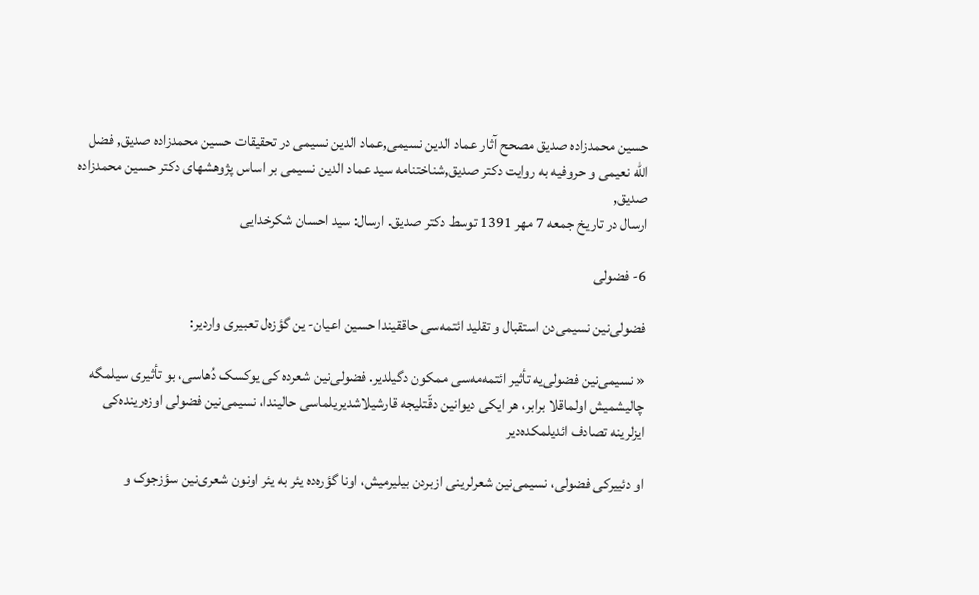حسین محمدزاده صدیق مصحح آثار عماد الدین نسیمی,عماد الدین نسیمی در تحقیقات حسین محمدزاده صدیق, فضل الله نعیمی و حروفیه به روایت دکتر صدیق,شناختنامه سید عماد الدین نسیمی بر اساس پژوهشهای دکتر حسین محمدزاده صدیق,
ارسال در تاريخ جمعه 7 مهر 1391 توسط دکتر صدیق. ارسال: سید احسان شکرخدایی

6- فضولی

فضولی‌نین نسیمی‌دن استقبال و تقلید ائتمه‌سی حاققیندا حسین اعیان- ین گؤزه‌ل تعبیری واردیر:

« نسیمی‌نین فضولی‌یه تأثیر ائتمه‌مه‌سی ممکون دگیلدیر. فضولی‌نین شعرده کی یوکسک دُهاسی، بو تأثیری سیلمگه چالیشمیش اولماقلا برابر، هر ایکی دیوانین دقّتلیجه قارشیلاشدیریلماسی حالیندا، نسیمی‌نین فضولی اوزه‌رینده‌کی ایزلرینه تصادف ائدیلمکده‌دیر

او دئییرکی فضولی، نسیمی‌نین شعرلرینی ازبردن بیلیرمیش، اونا گؤره‌ده یئر به یئر اونون شعری‌نین سؤزجوک و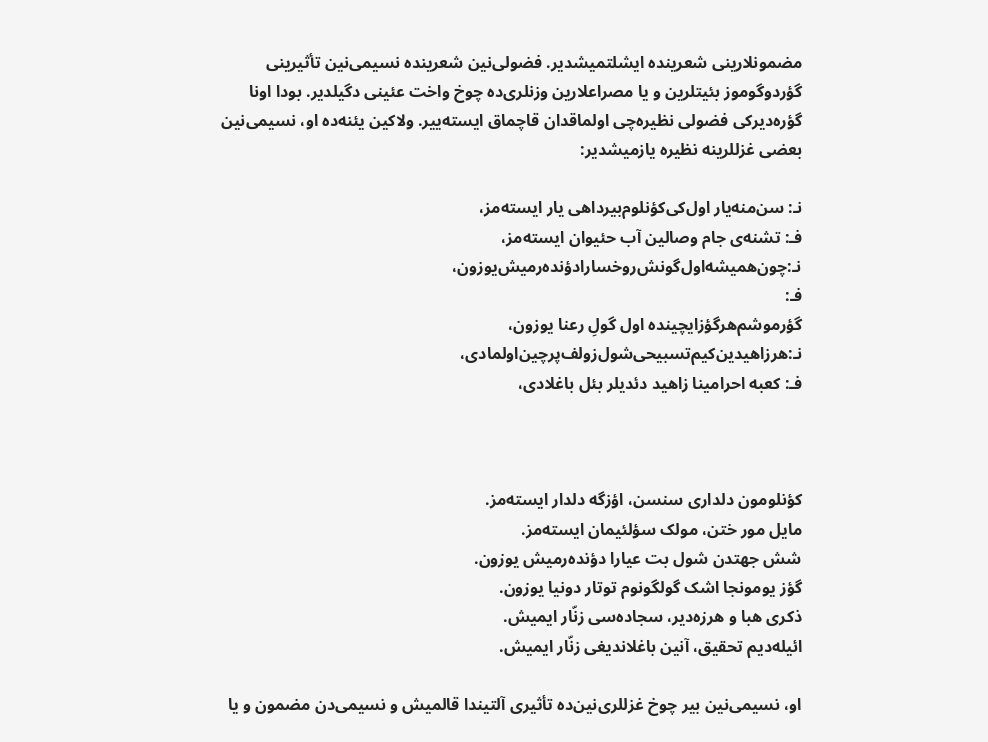مضمونلارینی شعرینده ایشلتمیشدیر. فضولی‌نین شعرینده نسیمی‌نین تأثیرینی گؤردوگوموز بئیتلرین و یا مصراعلارین وزنلری‌ده چوخ واخت عئینی دگیلدیر. بودا اونا گؤره‌دیرکی فضولی نظیره‌چی اولماقدان قاچماق ایسته‌ییر. ولاکین یئنه‌ده او، نسیمی‌نین بعضی غزللرینه نظیره یازمیشدیر:

نـ: سن‌منه‌یار اول‌کی‌کؤنلوم‌بیرداهی یار ایسته‌مز،
فـ: تشنه‌ی‌ جام ‌وصالین ‌آب حئیوان ایسته‌مز،
نـ:چون‌همیشه‌اول‌گونش‌روخسارادؤنده‌رمیش‌یوزون،
فـ:
گؤرموشم‌هرگؤزایچینده‌ اول گولِ رعنا یوزون،
نـ:هرزاهیدین‌کیم‌تسبیحی‌شول‌زولف‌پرچین‌اولمادی،
فـ: کعبه‌ احرامینا زاهید دئدیلر بئل باغلادی،



کؤنلومون ‌دلداری ‌سنسن، اؤزگه دلدار ایسته‌مز.
مایل مور ختن، مولک سؤلئیمان ایسته‌مز.
شش جهتدن شول بت عیارا دؤنده‌رمیش یوزون.
گؤز یومونجا اشک گولگونوم توتار دونیا یوزون.
ذکری هبا و هرزه‌دیر، سجاده‌سی زنّار ایمیش.
ائیله‌دیم تحقیق، آنین باغلاندیغی زنّار ایمیش.

او، نسیمی‌نین بیر چوخ غزللری‌نین‌ده تأثیری آلتیندا قالمیش و نسیمی‌دن مضمون و یا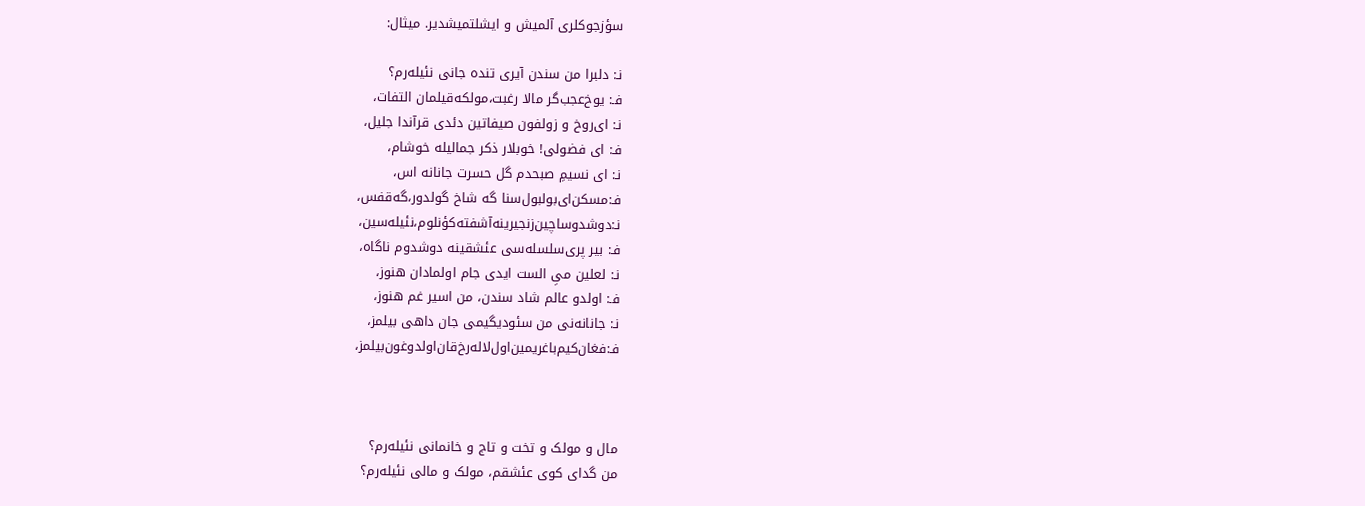سؤزجوکلری آلمیش و ایشلتمیشدیر. میثال:

نـ: دلبرا من سندن آیری تنده جانی نئیله‌رم؟
فـ: یوخ‌عجب‌گر مالا رغبت،مولکه‌قیلمان التفات،
نـ: ای‌روخ و زولفون صیفاتین دئدی قرآندا جلیل،
فـ: ای فضولی! خوبلار ذکر جمالیله خوشام،
نـ: ای نسیمِ صبحدم گل حسرت جانانه ‌اس،
فـ:مسکن‌ای‌بولبول‌سنا گه شاخ گولدور،گه‌قفس،
نـ:دوشدوساچین‌زنجیرینه‌آشفته‌کؤنلوم،نئیله‌سین،
فـ: بیر پری‌سلسله‌سی عئشقینه دوشدوم ناگاه،
نـ: لعلین میِ الست ایدی جام اولمادان هنوز،
فـ: اولدو عالم شاد سندن، من اسیر غم هنوز،
نـ: جانانه‌نی من سئودیگیمی جان داهی بیلمز،
فـ:فغان‌کیم‌باغریمین‌اول‌لاله‌رخ‌قان‌اولدوغون‌بیلمز،



مال و مولک و تخت و تاج و خانمانی نئیله‌رم؟
من گدای کوی عئشقم، مولک و مالی نئیله‌رم؟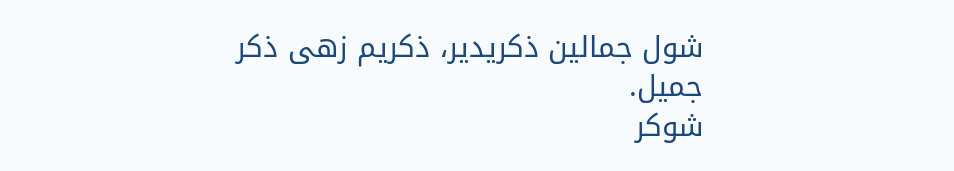شول جمالین ذکریدیر، ذکریم زهی ذکر جمیل.
شوکر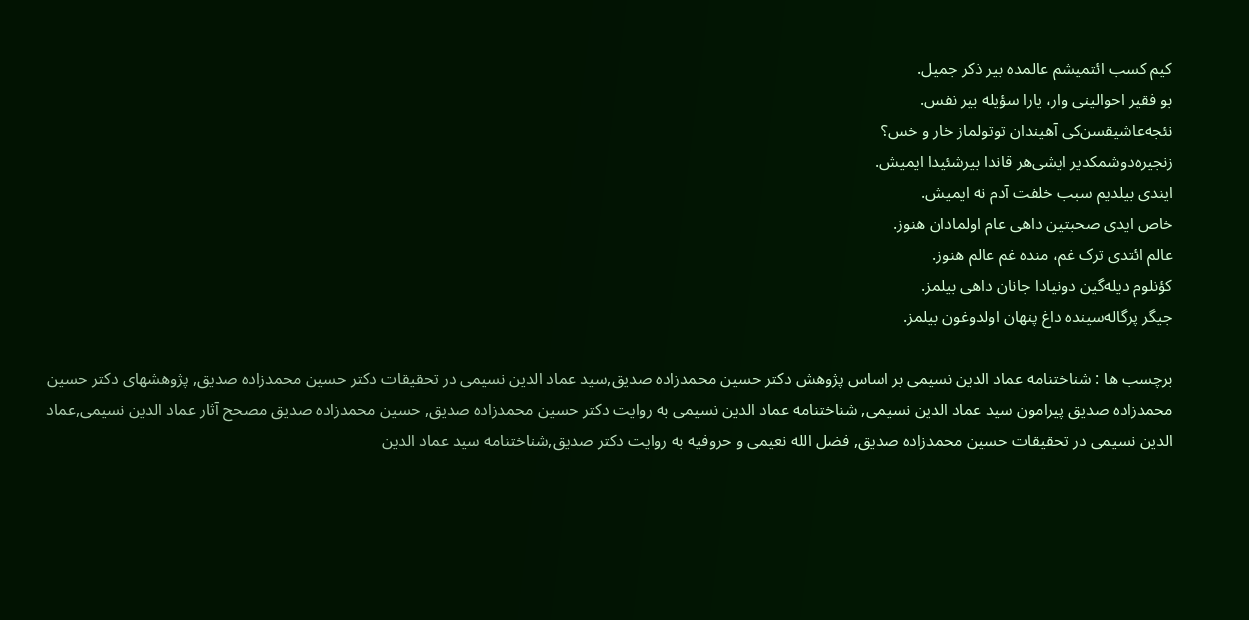کیم کسب ائتمیشم عالمده بیر ذکر جمیل.
بو فقیر احوالینی وار، یارا سؤیله بیر نفس.
نئجه‌عاشیقسن‌کی آهیندان توتولماز خار و خس؟
زنجیره‌دوشمکدیر ایشی‌هر قاندا بیرشئیدا ایمیش.
ایندی بیلدیم سبب خلفت آدم نه ایمیش.
خاص ایدی صحبتین داهی عام اولمادان هنوز.
عالم ائتدی ترک غم، منده غم عالم هنوز.
کؤنلوم دیله‌گین دونیادا جانان داهی بیلمز.
جیگر پرگاله‌سینده داغ پنهان اولدوغون بیلمز.

برچسب ها : شناختنامه عماد الدین نسیمی بر اساس پژوهش دکتر حسین محمدزاده صدیق,سید عماد الدین نسیمی در تحقیقات دکتر حسین محمدزاده صدیق, پژوهشهای دکتر حسین محمدزاده صدیق پیرامون سید عماد الدین نسیمی, شناختنامه عماد الدین نسیمی به روایت دکتر حسین محمدزاده صدیق, حسین محمدزاده صدیق مصحح آثار عماد الدین نسیمی,عماد الدین نسیمی در تحقیقات حسین محمدزاده صدیق, فضل الله نعیمی و حروفیه به روایت دکتر صدیق,شناختنامه سید عماد الدین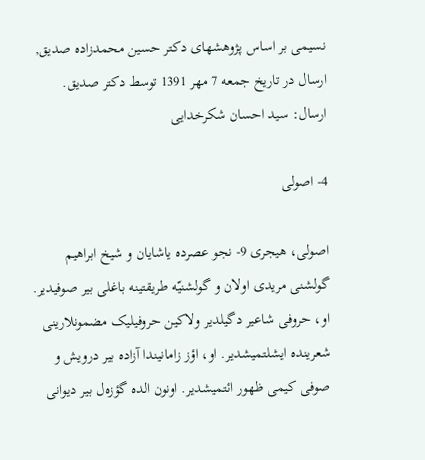نسیمی بر اساس پژوهشهای دکتر حسین محمدزاده صدیق,
ارسال در تاريخ جمعه 7 مهر 1391 توسط دکتر صدیق. ارسال: سید احسان شکرخدایی

4- اصولی

اصولی، هیجری 9- نجو عصرده یاشایان و شیخ ابراهیم گولشنی مریدی اولان و گولشنیّه طریقتینه باغلی بیر صوفیدیر. او، حروفی شاعیر دگیلدیر ولاکین حروفیلیک مضمونلارینی شعرینده ایشلتمیشدیر. او، اؤز زامانیندا آزاده بیر درویش و صوفی کیمی ظهور ائتمیشدیر. اونون الده گؤزه‌ل بیر دیوانی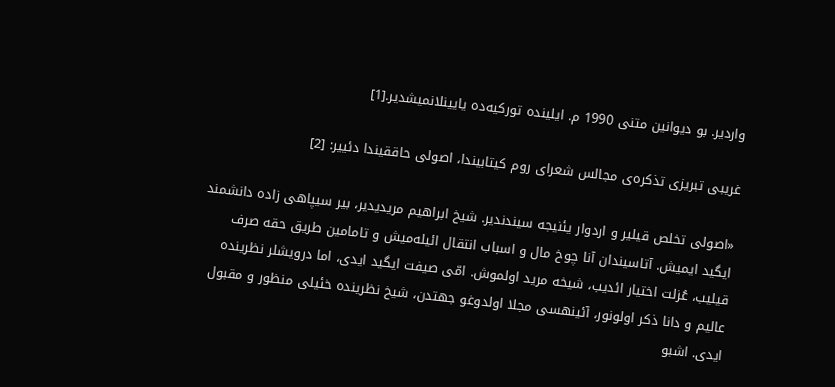واردیر. بو دیوانین متنی 1990 م. ایلینده تورکیه‌ده یایینلانمیشدیر.[1]

غریبی تبریزی تذکره‌ی مجالس شعرای روم کیتابیندا، اصولی حاققیندا دئییر: [2]

«اصولی تخلص قیلیر و اردوار یئنیجه سیندندیر. شیخ ابراهیم مریدیدیر، بیر سیپاهی زاده دانشمند ایگید ایمیش. آتاسیندان آنا چوخ مال و اسباب انتقال ائیله‌میش و تامامین طریق حقه صرف قیلیب، عُزلت اختیار ائدیب، شیخه مرید اولموش. امّی صیفت ایگید ایدی، اما درویشلر نظرینده عالیم و دانا ذکر اولونور، آئینهسی مجلا اولدوغو جهتدن، شیخ نظرینده خئیلی منظور و مقبول ایدی. اشبو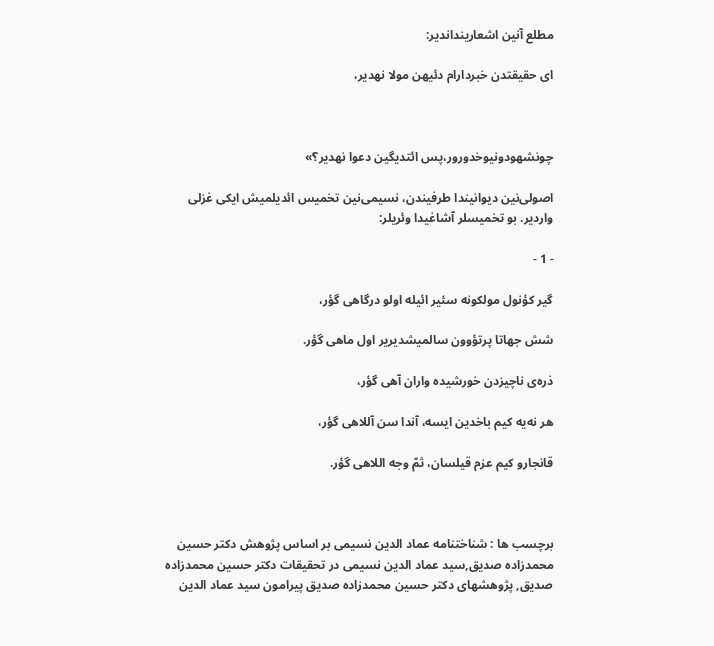مطلع آنین اشعارینداندیر:

ای حقیقتدن خبردارام دئیهن مولا نهدیر،



چونشهودونیوخدورور،پس ائتدیگین دعوا نهدیر؟»

اصولی‌نین دیوانیندا طرفیندن، نسیمی‌نین تخمیس ائدیلمیش ایکی غزلی واردیر. بو تخمیسلر آشاغیدا وئریلر:

- 1 -

گیر کؤنول مولکونه سئیر ائیله اولو درگاهی گؤر،

شش جهاتا پرتؤوون سالمیشدیریر اول ماهی گؤر.

ذره‌ی ناچیزدن خورشیده واران آهی گؤر،

هر نه‌یه کیم باخدین ایسه، آندا سن آللاهی گؤر،

قانجارو کیم عزم قیلسان، ثمّ وجه اللاهی گؤر.



برچسب ها : شناختنامه عماد الدین نسیمی بر اساس پژوهش دکتر حسین محمدزاده صدیق,سید عماد الدین نسیمی در تحقیقات دکتر حسین محمدزاده صدیق, پژوهشهای دکتر حسین محمدزاده صدیق پیرامون سید عماد الدین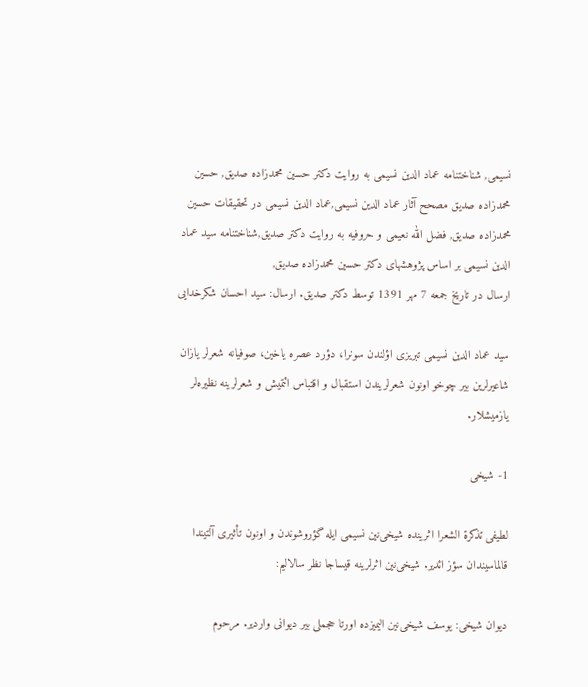نسیمی, شناختنامه عماد الدین نسیمی به روایت دکتر حسین محمدزاده صدیق, حسین محمدزاده صدیق مصحح آثار عماد الدین نسیمی,عماد الدین نسیمی در تحقیقات حسین محمدزاده صدیق, فضل الله نعیمی و حروفیه به روایت دکتر صدیق,شناختنامه سید عماد الدین نسیمی بر اساس پژوهشهای دکتر حسین محمدزاده صدیق,
ارسال در تاريخ جمعه 7 مهر 1391 توسط دکتر صدیق. ارسال: سید احسان شکرخدایی

سید عماد الدین نسیمی تبريزی اؤلندن سونرا، دؤرد عصره یاخین، صوفیانه شعرلر یازان شاعیرلرین بیر چوخو اونون شعرلریندن استقبال و اقتباس ائتمیش و شعرلرینه نظیره‌لر یازمیشلار.

1- شیخی

لطیفی تذکرة الشعرا اثرینده شیخی‌نین نسیمی ایله گؤروشوندن و اونون تأثیری آلتیندا قالماسیندان سؤز ائدیر. شیخی‌نین اثرلرینه قیساجا نظر سالالیم:

دیوان شیخی: یوسف شیخی‌نین الیمیزده اورتا حجملی بیر دیوانی واردیر. مرحوم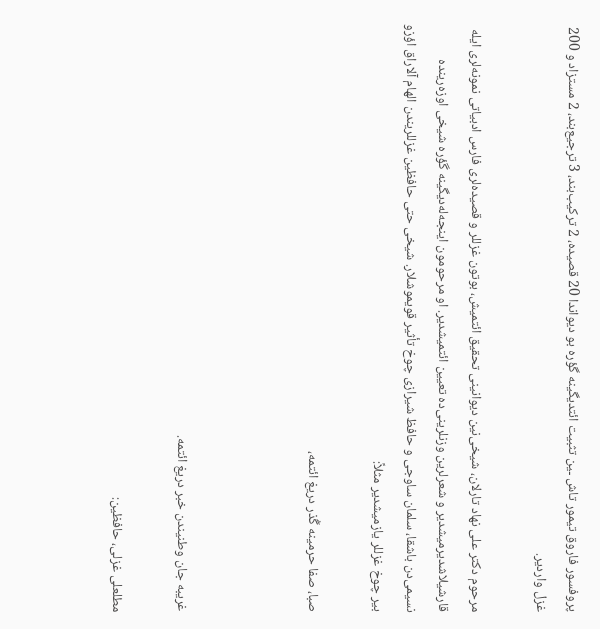پروفسور فاروق تیمور تاش ـین تثبیت ائتدیگینه گؤره بو دیواندا 20 قصیده، 2 ترکیب‌بند، 3 ترجیع‌بند، 2 مستزاد و 200 غزل واردیر.

مرحوم دکتر علی نهاد تارلان، شیخی‌نین دیوانینی تحقیق ائتمیش، بوتون غزللر و قصیده‌لری فارس ادبیاتی نمونه‌لری ایله قارشیلاشدیرمیشدیر و شعرلرین وزنلرینی‌ده تعیین ائتمیشدیر. او مرحومون اینجه‌له‌دیگینه گؤره شیخی اوزه‌رینده نسیمی‌دن باشقا، سلمان ساوجی و حافظ شیرازی چوخ تأثیر قویموشلار. شیخی حتی حافظین غزللریندن الهام آلاراق اؤزو بیر چوخ غزللر یازمیشدیر مثلاً:

صبا، صفا حرمینه گُذر دریغ ائتمه،



غریبه جان وطنیندن خبر دریغ ائتمه.

مطلعلی غزلی، حافظین: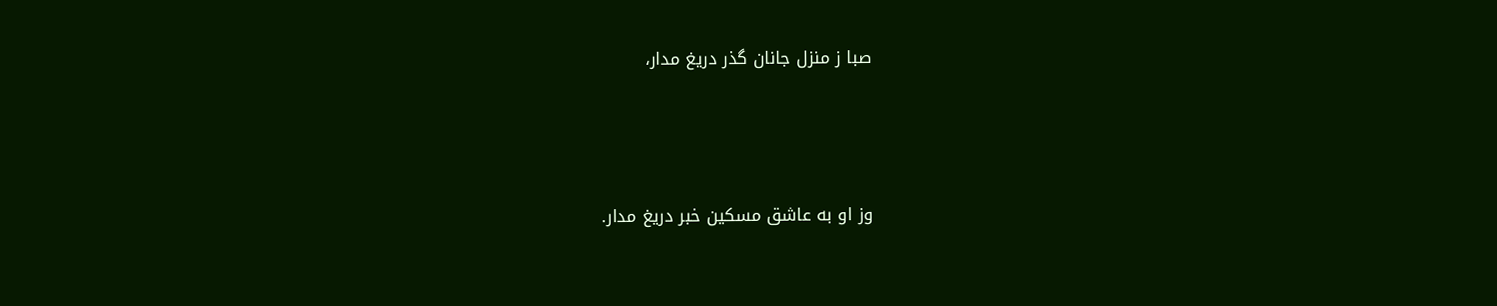صبا ز منزل جانان گذر دریغ مدار،



وز او به عاشق مسکین خبر دریغ مدار.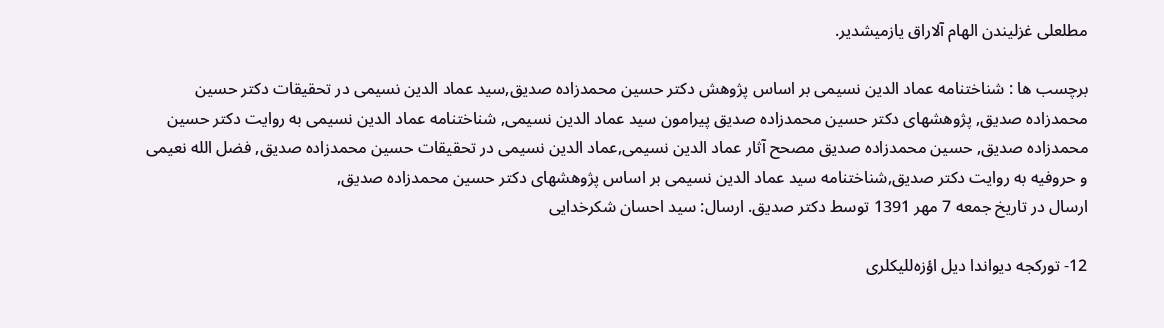مطلعلی غزلیندن الهام آلاراق یازمیشدیر.

برچسب ها : شناختنامه عماد الدین نسیمی بر اساس پژوهش دکتر حسین محمدزاده صدیق,سید عماد الدین نسیمی در تحقیقات دکتر حسین محمدزاده صدیق, پژوهشهای دکتر حسین محمدزاده صدیق پیرامون سید عماد الدین نسیمی, شناختنامه عماد الدین نسیمی به روایت دکتر حسین محمدزاده صدیق, حسین محمدزاده صدیق مصحح آثار عماد الدین نسیمی,عماد الدین نسیمی در تحقیقات حسین محمدزاده صدیق, فضل الله نعیمی و حروفیه به روایت دکتر صدیق,شناختنامه سید عماد الدین نسیمی بر اساس پژوهشهای دکتر حسین محمدزاده صدیق,
ارسال در تاريخ جمعه 7 مهر 1391 توسط دکتر صدیق. ارسال: سید احسان شکرخدایی

12- تورکجه دیواندا دیل اؤزه‌للیکلری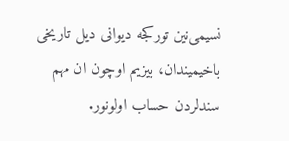نسیمی‌نین تورکجه دیوانی دیل تاریخی باخیمیندان، بیزیم اوچون ان مهم سندلردن حساب اولونور.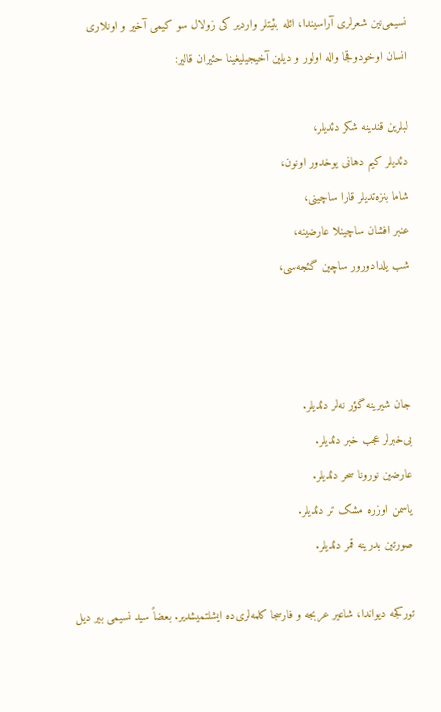نسیمی‌نین شعرلری آراسیندا، ائله بئیتلر واردیر کی زولال سو کیمی آخیر و اونلاری انسان اوخودوقجا واله اولور و دیلین آخیجیلیغینا حئیران قالیر:

لبلرین قندینه شکر دئدیلر،
دئدیلر کیم دهانی یوخدور اونون،
شاما بنزه‌تدیلر قارا ساچینی،
عنبر افشان ساچینلا عارضینه،
شب یلدادورور ساچین گئجه‌سی،



جان شیرینه گؤر نه‌لر دئدیلر.
بی‌خبرلر عجب خبر دئدیلر.
عارضین نورونا سحر دئدیلر.
یاسمن اوزره مشک تر دئدیلر.
صورتین بدرینه قمر دئدیلر.

تورکجه دیواندا، شاعیر عربجه و فارسجا کلمه‌لری‌ده ایشلتمیشدیر. بعضاً سید نسیمی بیر دیل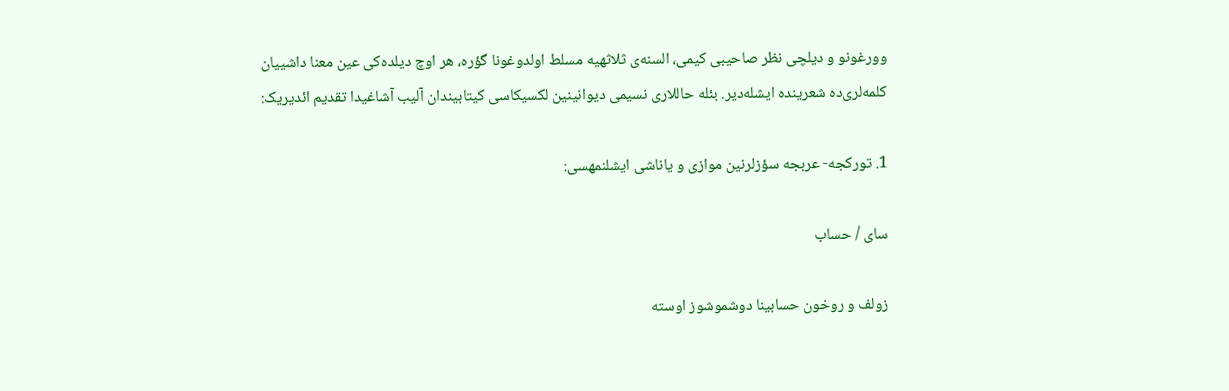وورغونو و دیلچی نظر صاحیبی کیمی، السنه‌ی ثلاثهیه مسلط اولدوغونا گؤره، هر اوچ دیلده‌کی عین معنا داشییان کلمه‌لری‌ده شعرینده ایشله‌دیر. بئله حاللاری نسیمی دیوانینین لکسیکاسی کیتابیندان آلیب آشاغیدا تقدیم ائدیریک:

1. تورکجه- عربجه سؤزلرنین موازی و یاناشی ایشلنمهسی:

سای / حساب

زولف و روخون حسابینا دوشموشوز اوسته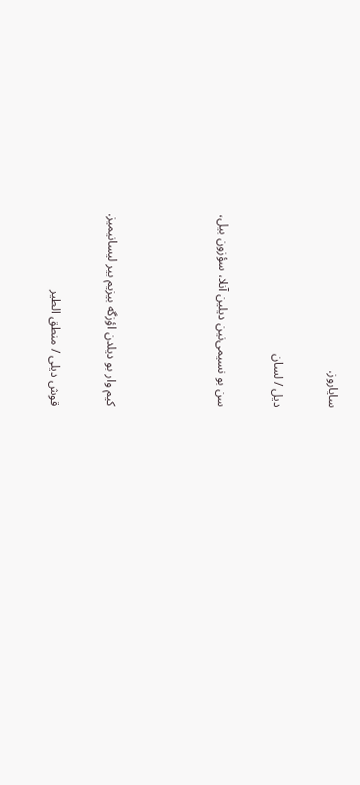سایاروز.

دیل / لسان

سن بو نسیمی‌نین دیلین آنلا، سؤزون بیل،



کیم وار بو دیلدن اؤزگه بیزیم بیر لیسانیمیز.

قوش دیلی / منطق الطیر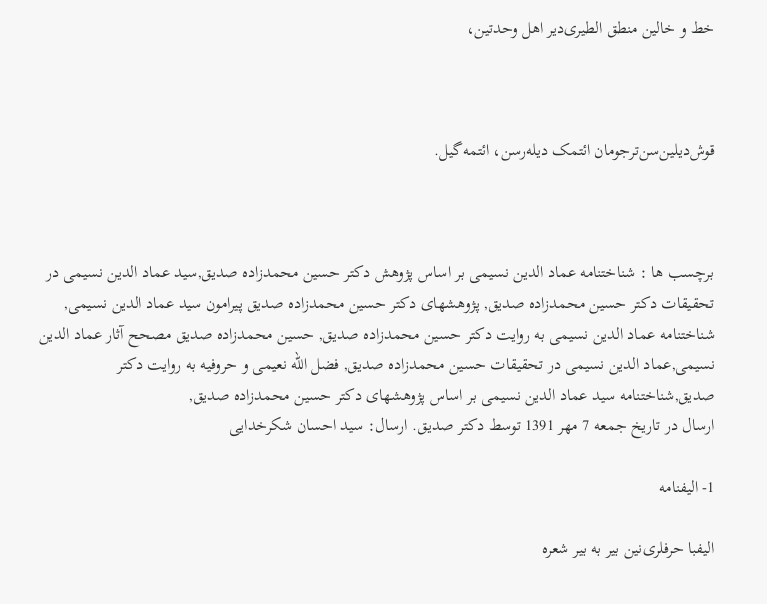خط و خالین منطق الطیری‌دیر اهل وحدتین،



قوش‌دیلین‌سن‌ترجومان ائتمک دیله‌رسن، ائتمه‌گیل.



برچسب ها : شناختنامه عماد الدین نسیمی بر اساس پژوهش دکتر حسین محمدزاده صدیق,سید عماد الدین نسیمی در تحقیقات دکتر حسین محمدزاده صدیق, پژوهشهای دکتر حسین محمدزاده صدیق پیرامون سید عماد الدین نسیمی, شناختنامه عماد الدین نسیمی به روایت دکتر حسین محمدزاده صدیق, حسین محمدزاده صدیق مصحح آثار عماد الدین نسیمی,عماد الدین نسیمی در تحقیقات حسین محمدزاده صدیق, فضل الله نعیمی و حروفیه به روایت دکتر صدیق,شناختنامه سید عماد الدین نسیمی بر اساس پژوهشهای دکتر حسین محمدزاده صدیق,
ارسال در تاريخ جمعه 7 مهر 1391 توسط دکتر صدیق. ارسال: سید احسان شکرخدایی

1- الیفنامه

الیفبا حرفلری‌نین بیر به بیر شعره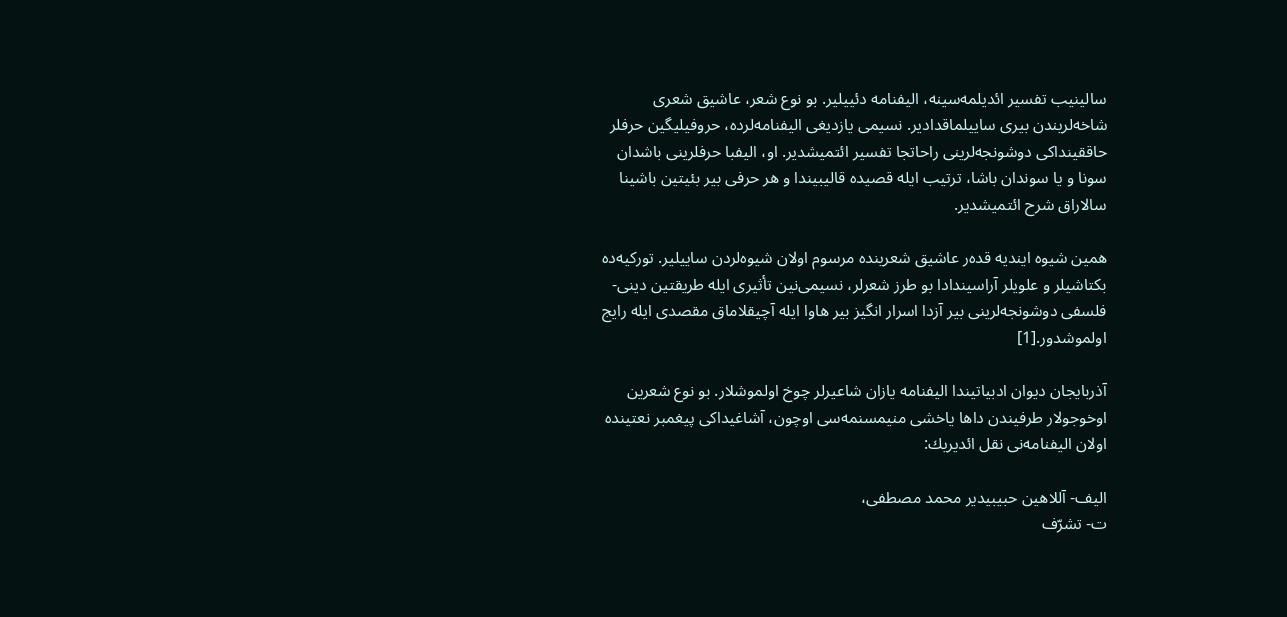سالینیب تفسیر ائدیلمه‌سینه، اليفنامه دئییلیر. بو نوع شعر، عاشیق شعری شاخه‌لریندن بیری ساییلماقدادیر. نسیمی یازدیغی اليفنامه‌لرده، حروفیلیگین حرفلر حاققینداکی دوشونجه‌لرینی راحاتجا تفسیر ائتمیشدیر. او، الیفبا حرفلرینی باشدان سونا و یا سوندان باشا، ترتیب ایله قصیده قالی‍بیندا و هر حرفی بیر بئیتین باشینا سالاراق شرح ائتمیشدیر.

همین شیوه ایندیه قده‌ر عاشیق شعرینده مرسوم اولان شیوه‌لردن ساییلیر. تورکیه‌ده بکتاشیلر و علویلر آراسیندادا بو طرز شعرلر، نسیمی‌نین تأثیری ایله طریقتین دینی- فلسفی دوشونجه‌لرینی بیر آزدا اسرار انگیز بیر هاوا ایله آچیقلاماق مقصدی ایله رایج اولموشدور.[1]

آذربایجان دیوان ادبیاتیندا اليفنامه یازان شاعیرلر چوخ اولموشلار. بو نوع شعرین اوخوجولار طرفیندن داها یاخشی منیمسنمه‌سی اوچون، آشاغیداکی پیغمبر نعتینده اولان اليفنامه‌نی نقل ائديريك:

الیف- آللاهین حبیبیدیر محمد مصطفی،
ت- تشرّف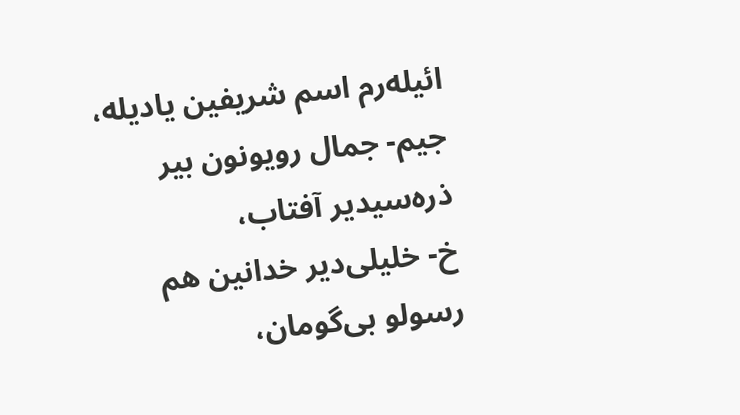ائیله‌رم‌ اسم شریفین یادیله،
جیم- جمال رویونون بیر ذره‌سیدیر آفتاب،
خ- خلیلی‌دیر خدانین هم رسولو بی‌گومان،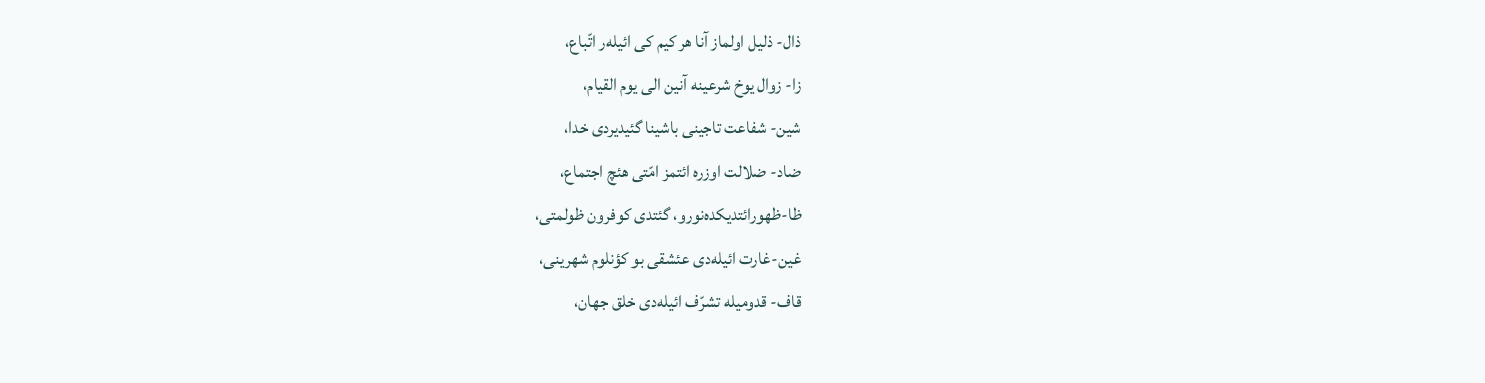ذال- ذلیل اولماز آنا هر کیم کی ائیله‌ر اتّباع،
زا- زوال یوخ شرعینه آنین الی یوم القیام،
شین- شفاعت تاجینی باشینا گئیدیردی خدا،
ضاد- ضلالت اوزره ائتمز امّتی هئچ اجتماع،
ظا-ظهور‌ائتدیکده‌نورو، گئتدی کوفرون ظولمتی،
غین-غارت ائیله‌دی عئشقی بو کؤنلوم شهرینی،
قاف- قدومیله تشرّف ائیله‌دی خلق جهان،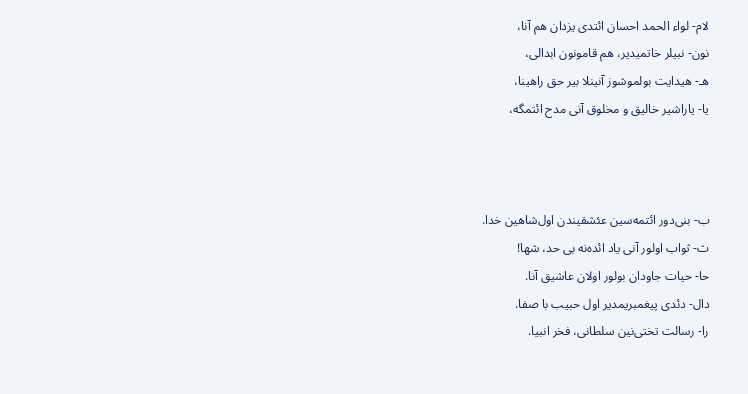لام- لواء الحمد احسان ائتدی یزدان هم آنا،
نون- نبیلر خاتمیدیر، هم قامونون ابدالی،
هـ- هیدایت بولموشوز آنینلا بیر حق راهینا،
یا- یاراشیر خالیق و مخلوق آنی مدح ائتمگه،



ب- بنی‌دور ائتمه‌سین عئشقیندن اول‌شاهین خدا.
ث- ثواب اولور آنی یاد ائده‌نه بی حد، شها!
حا- حیات جاودان بولور اولان عاشیق آنا.
دال- دئدی پیغمبریمدیر اول حبیب با صفا.
را- رسالت تختی‌نین سلطانی، فخر انبیا.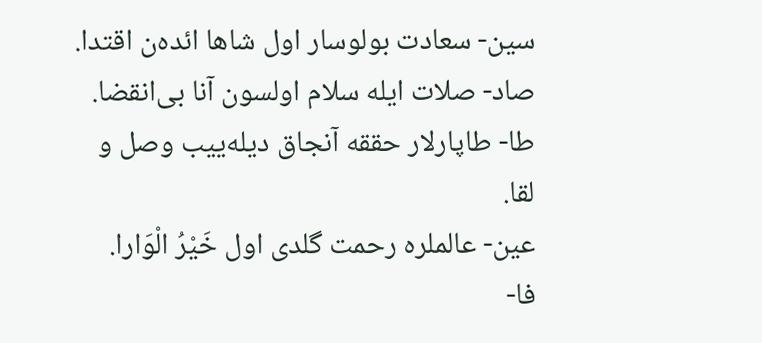سین- سعادت بولوسار اول شاها ائده‌ن اقتدا.
صاد- صلات ایله سلام اولسون آنا بی‌انقضا.
طا- طاپارلار حققه آنجاق دیله‌ییب وصل و لقا.
عین- عالملره رحمت گلدی اول خَیْرُ الْوَارا.
فا-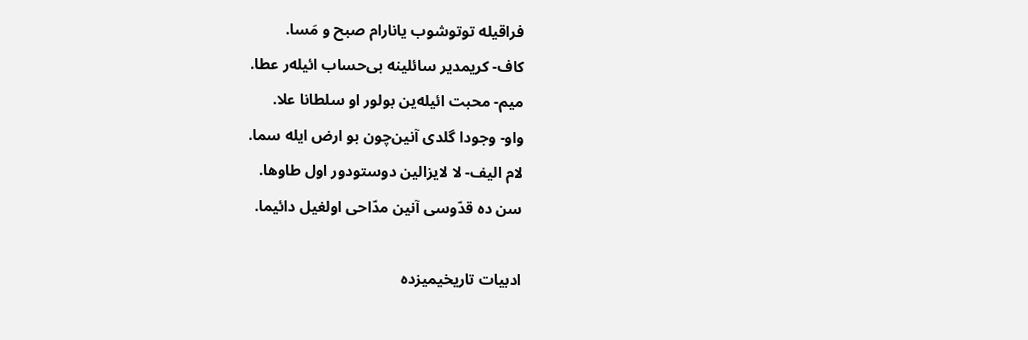فراقیله توتوشوب یانارام صبح و مَسا.
کاف- کریمدیر سائلینه بی‌حساب ائیله‌ر عطا.
میم- محبت ائیله‌ین بولور او سلطانا علا.
واو- وجودا گلدی آنین‌چون بو ارض ایله سما.
لام الیف- لا لایزالین دوستودور اول طاوها.
سن ده قدّوسی آنین مدّاحی اولغیل دائیما.

ادبیات تاریخیمیزده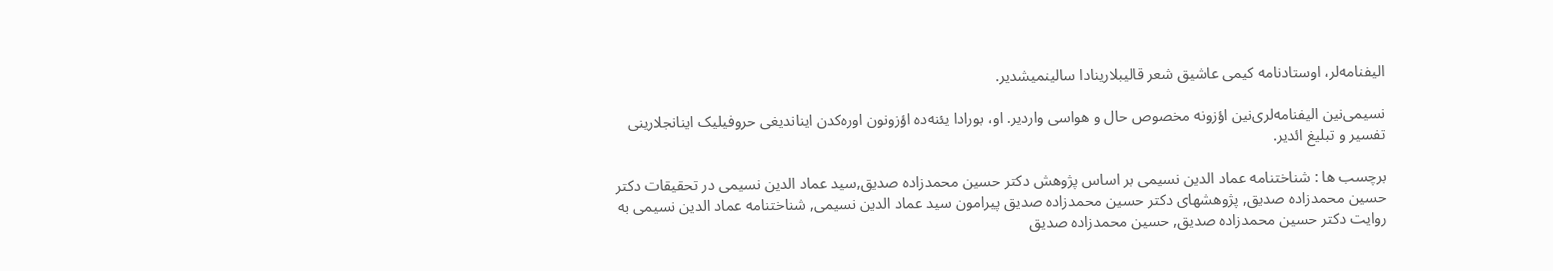اليفنامه‌لر، اوستادنامه کیمی عاشیق شعر قالیبلارینادا سالینمیشدیر.

نسیمی‌نین الیفنامه‌لری‌نین اؤزونه مخصوص حال و هواسی واردیر. او، بورادا یئنه‌ده اؤزونون اوره‌کدن ایناندیغی حروفیلیک اینانجلارینی تفسیر و تبلیغ ائدیر.

برچسب ها : شناختنامه عماد الدین نسیمی بر اساس پژوهش دکتر حسین محمدزاده صدیق,سید عماد الدین نسیمی در تحقیقات دکتر حسین محمدزاده صدیق, پژوهشهای دکتر حسین محمدزاده صدیق پیرامون سید عماد الدین نسیمی, شناختنامه عماد الدین نسیمی به روایت دکتر حسین محمدزاده صدیق, حسین محمدزاده صدیق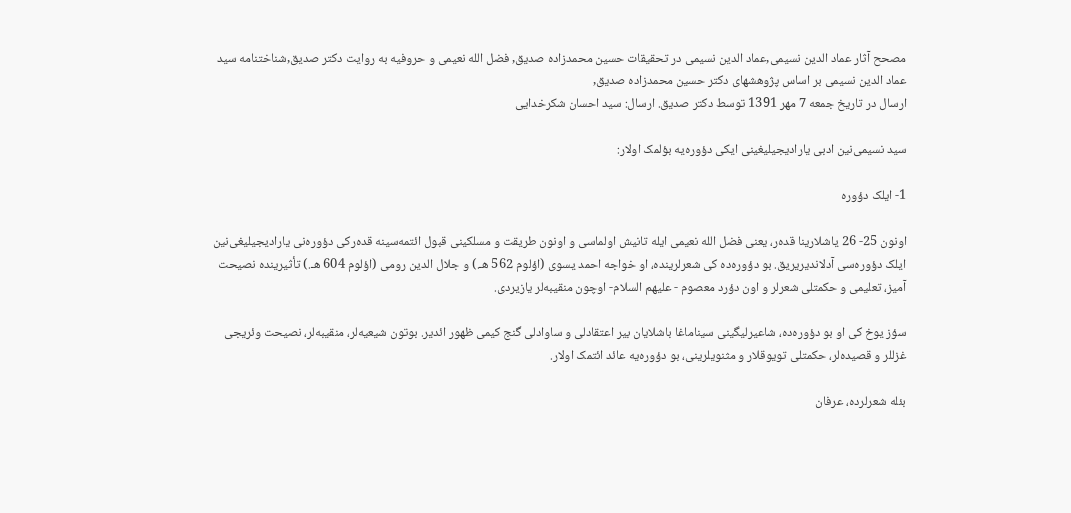مصحح آثار عماد الدین نسیمی,عماد الدین نسیمی در تحقیقات حسین محمدزاده صدیق, فضل الله نعیمی و حروفیه به روایت دکتر صدیق,شناختنامه سید عماد الدین نسیمی بر اساس پژوهشهای دکتر حسین محمدزاده صدیق,
ارسال در تاريخ جمعه 7 مهر 1391 توسط دکتر صدیق. ارسال: سید احسان شکرخدایی

سید نسیمی‌نین ادبی یارادیجیلیغینی ایکی دؤوره‌یه بؤلمک اولار:

1- ایلک دؤوره

اونون 25- 26 یاشلارینا قده‌ر، یعنی فضل الله نعیمی ایله تانیش اولماسی و اونون طریقت و مسلکینی قبول ائتمه‌سینه قده‌رکی دؤوره‌نی یارادیجیلیغی‌نین ایلک دؤوره‌سی آدلاندیریریق. بو دؤوره‌ده کی شعرلرینده، او خواجه احمد یسوی (اؤلوم 562 هـ.) و جلال الدین رومی (اؤلوم 604 هـ.) تأثیرینده نصیحت آمیز، تعلیمی و حکمتلی شعرلر و اون دؤرد معصوم - علیهم السلام- اوچون منقیبه‌لر یازیردی.

سؤز یوخ کی او بو دؤوره‌ده، شاعیرلیگینی سیناماغا باشلایان بیر اعتقادلی و ساوادلی گنج کیمی ظهور ائدیر. بوتون شیعیه‌لر، منقیبه‌لر، نصیحت وئریجی غزللر و قصیده‌لر، حکمتلی تویوقلار و مثنویلرینی، بو دؤوره‌یه عائد ائتمک اولار.

بئله شعرلرده، عرفان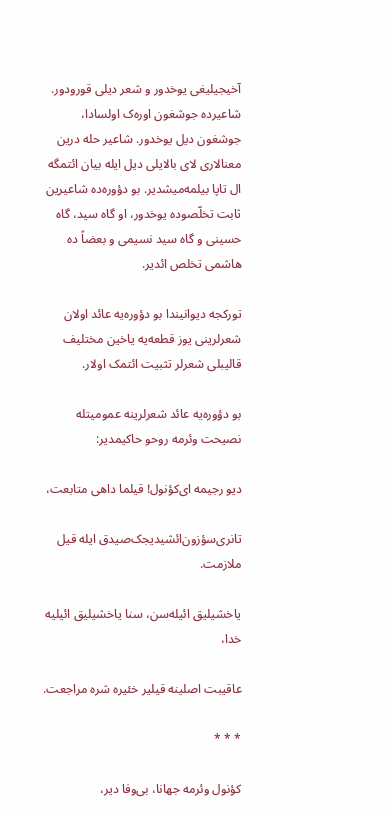آخیجیلیغی یوخدور و شعر دیلی قورودور. شاعیرده جوشغون اوره‌ک اولسادا، جوشغون دیل یوخدور. شاعیر حله درین معنالاری لای بالایلی دیل ایله بیان ائتمگه ال تاپا بیلمه‌میشدیر. بو دؤوره‌ده شاعیرین ثابت تخلّصوده یوخدور، او گاه سید، گاه حسینی و گاه سید نسیمی و بعضاً ده هاشمی تخلص ائدیر.

تورکجه دیوانیندا‌ بو دؤوره‌یه عائد اولان شعرلرینی یوز قطعه‌یه یاخین مختلیف قالیبلی شعرلر تثبیت ائتمک اولار.

بو دؤوره‌یه عائد شعرلرینه عمومیتله نصیحت وئرمه روحو حاکیمدیر:

دیو رجیمه ‌ای‌کؤنول! قیلما داهی متابعت،

تانری‌سؤزون‌ائشیدیجک‌صیدق ایله قیل ملازمت.

یاخشیلیق ائیله‌سن، سنا یاخشیلیق ائیلیه خدا،

عاقیبت اصلینه قیلیر خئیره شره مراجعت.

* * *

کؤنول وئرمه جهانا، بی‌وفا دیر،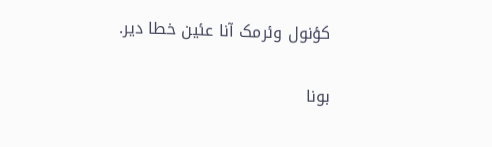کؤنول وئرمک آنا عئین خطا دیر.

بونا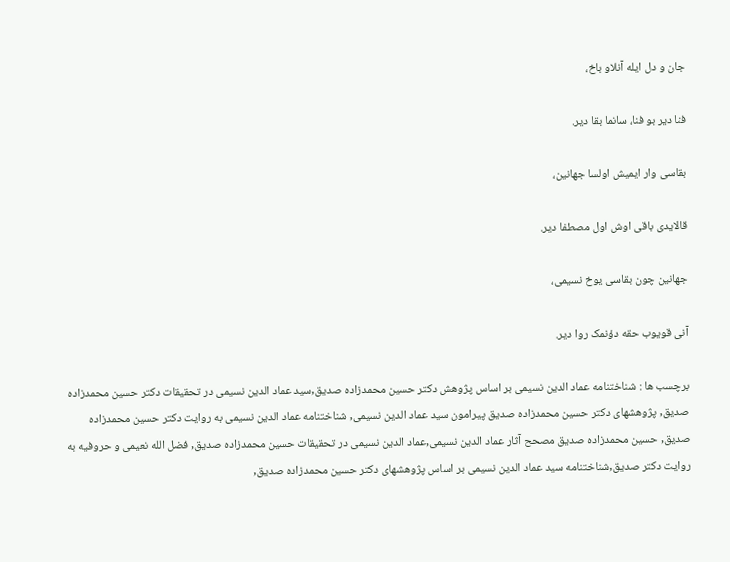جان و دل ایله آنلاو باخ،

فنا دیر بو فنا، سانما بقا دیر.

بقاسی وار ایمیش اولسا جهانین،

قالایدی باقی اوش اول مصطفا دیر.

جهانین چون بقاسی یوخ نسیمی،

آنی قویوب حقه دؤنمک روا دیر.

برچسب ها : شناختنامه عماد الدین نسیمی بر اساس پژوهش دکتر حسین محمدزاده صدیق,سید عماد الدین نسیمی در تحقیقات دکتر حسین محمدزاده صدیق, پژوهشهای دکتر حسین محمدزاده صدیق پیرامون سید عماد الدین نسیمی, شناختنامه عماد الدین نسیمی به روایت دکتر حسین محمدزاده صدیق, حسین محمدزاده صدیق مصحح آثار عماد الدین نسیمی,عماد الدین نسیمی در تحقیقات حسین محمدزاده صدیق, فضل الله نعیمی و حروفیه به روایت دکتر صدیق,شناختنامه سید عماد الدین نسیمی بر اساس پژوهشهای دکتر حسین محمدزاده صدیق,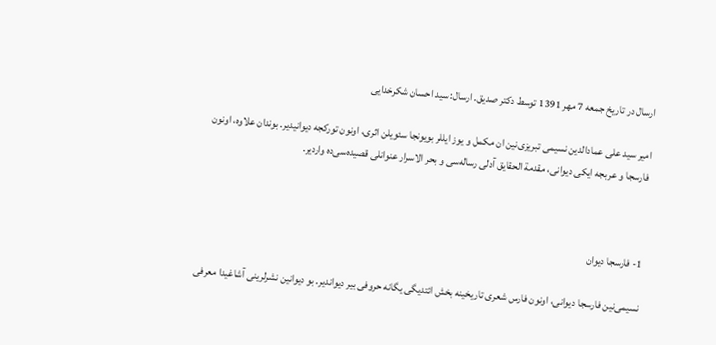ارسال در تاريخ جمعه 7 مهر 1391 توسط دکتر صدیق. ارسال: سید احسان شکرخدایی

امیر سید علی عمادالدین نسیمی تبریزی‌نین ان مکمل و یوز ایللر بویونجا سئویلن اثری، اونون تورکجه دیوانیدیر. بوندان علاوه، اونون فارسجا و عربجه ایکی دیوانی، مقدمة الحقایق آدلی رساله‌سی و بحر الاسرار عنوانلی قصیده‌سی‌ده واردیر.



1- فارسجا دیوان

نسیمی‌نین فارسجا دیوانی، اونون فارس شعری تاریخینه بخش ائتدیگی یگانه حروفی بیر دیواندیر. بو دیوانین نشرلرینی آشاغیدا معرفی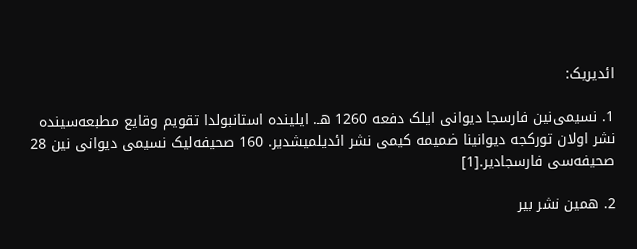ائدیریک:

1. نسیمی‌نین فارسجا دیوانی ایلک دفعه 1260 هـ. ایلینده استانبولدا تقویم وقایع مطبعه‌سینده نشر اولان تورکجه دیوانینا ضمیمه کیمی نشر ائدیلمیشدیر. 160 صحیفه‌لیک نسیمی دیوانی نین 28 صحیفه‌سی فارسجادیر.[1]

2. همین نشر بیر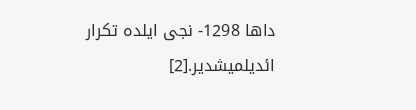داها 1298- نجی ایلده تکرار ائدیلمیشدیر.[2]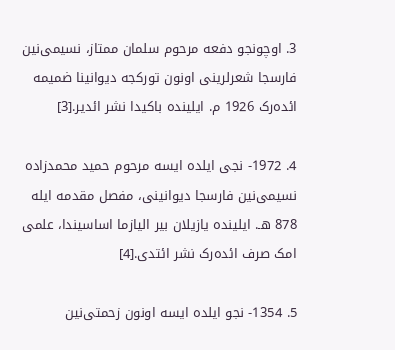3. اوچونجو دفعه مرحوم سلمان ممتاز، نسیمی‌نین فارسجا شعرلرینی اونون تورکجه دیوانینا ضمیمه ائده‌رک 1926 م. ایلینده باکیدا نشر ائدیر.[3]

4. 1972- نجی ایلده ایسه مرحوم حمید محمدزاده نسیمی‌نین فارسجا دیوانینی، مفصل مقدمه ایله 878 هـ. ایلینده یازیلان بیر الیازما اساسیندا، علمی امک صرف ائده‌رک نشر ائتدی.[4]

5. 1354- نجو ایلده ایسه اونون زحمتی‌نین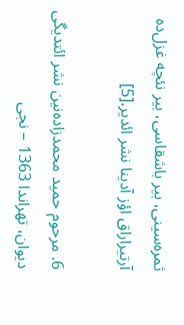ثمره‌سینی، بیر باشقاسی، بیر نئچه غزل‌ده آرتیراراق اؤز آدینا نشر ائدیر.[5]

6. مرحوم حمید محمدزاده‌نین نشر ائتدیگی دیوان، تهراندا 1363 – نجی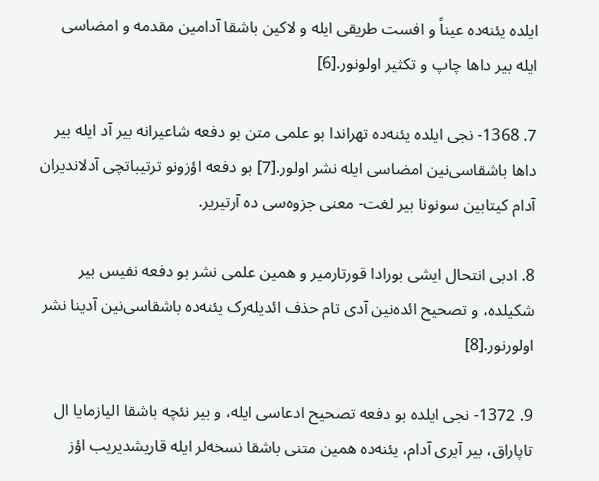ایلده یئنه‌ده عیناً و افست طریقی ایله و لاکین باشقا آدامین مقدمه و امضاسی ایله بیر داها چاپ و تکثیر اولونور.[6]

7. 1368- نجی ایلده یئنه‌ده تهراندا بو علمی متن بو دفعه شاعیرانه بیر آد ایله بیر داها باشقاسی‌نین امضاسی ایله نشر اولور.[7] بو دفعه اؤزونو ترتیباتچی آدلاندیران آدام کیتابین سونونا بیر لغت- معنی جزوه‌سی ده آرتیریر.

8. ادبی انتحال ایشی بورادا قورتارمیر و همین علمی نشر بو دفعه نفیس بیر شکیلده، و تصحیح ائده‌نین آدی تام حذف ائدیله‌رک یئنه‌ده باشقاسی‌نین آدینا نشر اولورنور.[8]

9. 1372- نجی ایلده بو دفعه تصحیح ادعاسی ایله، و بیر نئچه باشقا الیازمایا ال تاپاراق، بیر آیری آدام، یئنه‌ده همین متنی باشقا نسخه‌لر ایله قاریشدیریب اؤز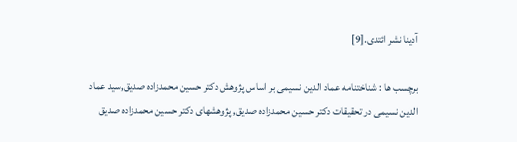آدینا نشر ائتدی.[9]

برچسب ها : شناختنامه عماد الدین نسیمی بر اساس پژوهش دکتر حسین محمدزاده صدیق,سید عماد الدین نسیمی در تحقیقات دکتر حسین محمدزاده صدیق, پژوهشهای دکتر حسین محمدزاده صدیق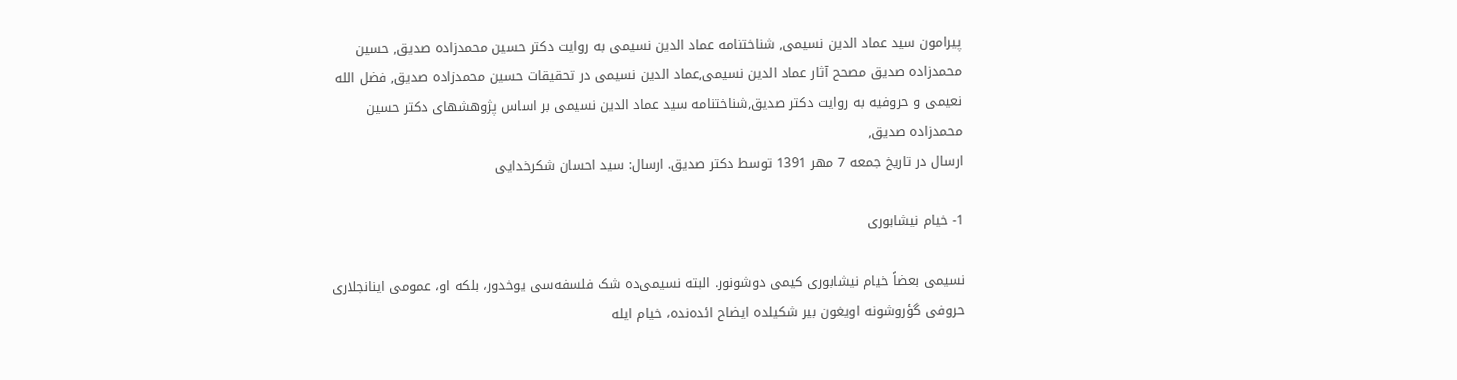پیرامون سید عماد الدین نسیمی, شناختنامه عماد الدین نسیمی به روایت دکتر حسین محمدزاده صدیق, حسین محمدزاده صدیق مصحح آثار عماد الدین نسیمی,عماد الدین نسیمی در تحقیقات حسین محمدزاده صدیق, فضل الله نعیمی و حروفیه به روایت دکتر صدیق,شناختنامه سید عماد الدین نسیمی بر اساس پژوهشهای دکتر حسین محمدزاده صدیق,
ارسال در تاريخ جمعه 7 مهر 1391 توسط دکتر صدیق. ارسال: سید احسان شکرخدایی

1- خیام نیشابوری

نسیمی بعضاً خیام نیشابوری کیمی دوشونور. البته نسیمی‌ده شک فلسفه‌سی یوخدور، بلکه او، عمومی اینانجلاری حروفی گؤروشونه اویغون بیر شکیلده ایضاح ائده‌نده، خیام ایله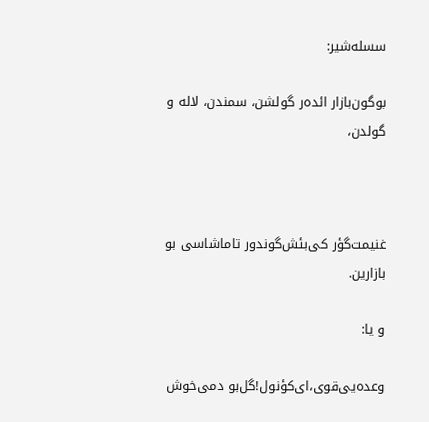سسله‌شیر:

بوگون‌بازار ائده‌ر گولشن، سمندن، لاله و گولدن،



غنیمت‌گؤر کی‌بئش‌گوندور تاماشاسی بو بازارین.

و یا:

وعده‌یی‌قوی،‌ای‌کؤنول!گل‌بو دمی‌خوش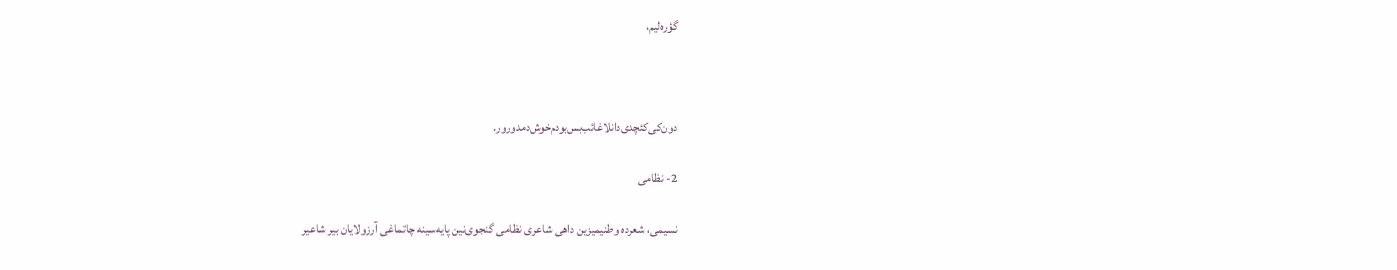گؤره‌لیم،



دون‌کی‌کئچدی‌دانلا‌غائب‌بس‌بو‌دم‌خوش‌دمدورور.

2- نظامی

نسیمی، شعرده وطنیمیزین داهی شاعری نظامی گنجوی‌نین پایه‌سینه چاتماغی آرزولایان بیر شاعیر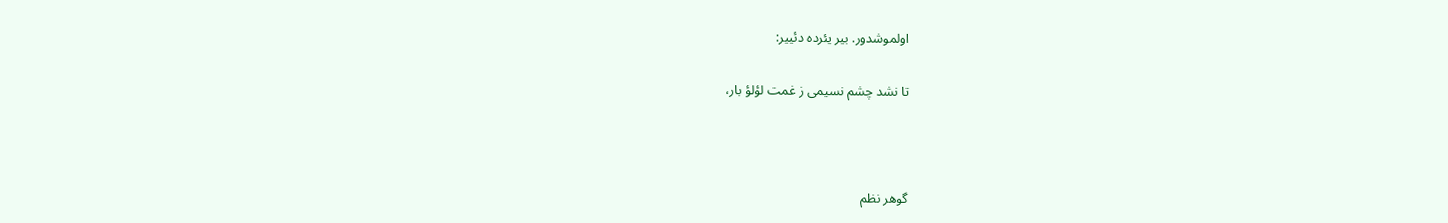اولموشدور. بیر یئرده دئییر:

تا نشد چشم نسیمی ز غمت لؤلؤ بار،



گوهر نظم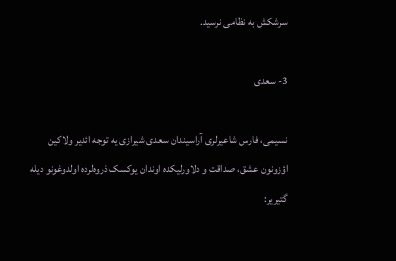سرشکش به نظامی نرسید.

3- سعدی

نسیمی، فارس ‌شاعیرلری آراسیندان سعدی شیرازی یه توجه ائدیر ولاکین اؤزونون عشق، صداقت و دلاورلیکده اوندان یوکسک ذروه‌لرده اولدوغونو دیله گتیریر: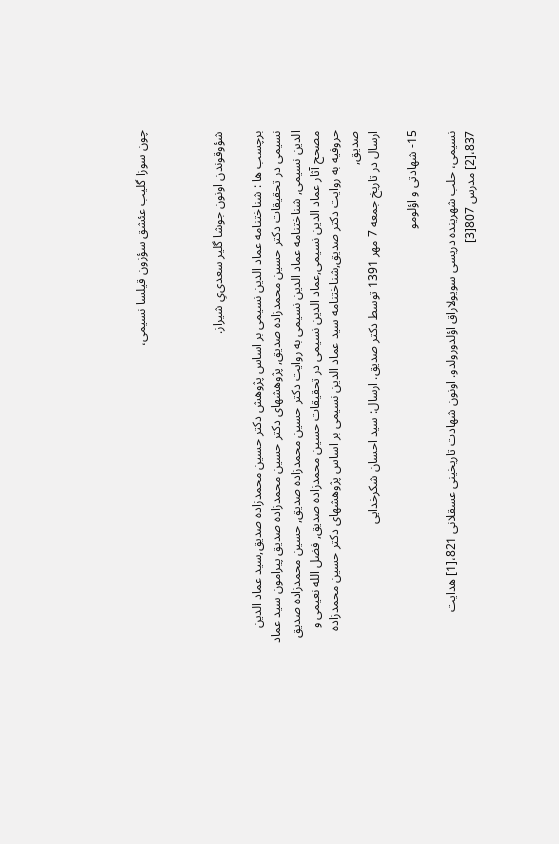چون سوزا گلیب عئشق سؤزون قیلسا نسیمی،



شؤوقوندن اونون جوشا گلیر سعدی‌یِ شیراز.

برچسب ها : شناختنامه عماد الدین نسیمی بر اساس پژوهش دکتر حسین محمدزاده صدیق,سید عماد الدین نسیمی در تحقیقات دکتر حسین محمدزاده صدیق, پژوهشهای دکتر حسین محمدزاده صدیق پیرامون سید عماد الدین نسیمی, شناختنامه عماد الدین نسیمی به روایت دکتر حسین محمدزاده صدیق, حسین محمدزاده صدیق مصحح آثار عماد الدین نسیمی,عماد الدین نسیمی در تحقیقات حسین محمدزاده صدیق, فضل الله نعیمی و حروفیه به روایت دکتر صدیق,شناختنامه سید عماد الدین نسیمی بر اساس پژوهشهای دکتر حسین محمدزاده صدیق,
ارسال در تاريخ جمعه 7 مهر 1391 توسط دکتر صدیق. ارسال: سید احسان شکرخدایی

15- شهادتی و اؤلومو

نسیمی‌، حلب شهرینده دریسی سویولاراق اؤلدورولدو. اونون شهادت تاریخینی عسقلانی 821،[1] هدایت 837،[2] مدرس 807[3]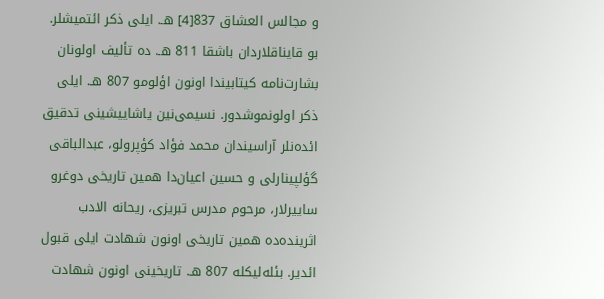و مجالس العشاق 837[4] هـ. ایلی ذکر ائتمیشلر. بو قایناقلاردان باشقا 811 هـ. ده تألیف اولونان بشارت‌نامه کیتابیندا اونون اؤلومو 807 هـ. ایلی ذکر اولونموشدور. نسیمی‌نین یاشاییشینی تدقیق ائده‌نلر آراسیندان محمد فؤاد کؤپرولو، عبدالباقی گؤلپینارلی و حسین اعیان‌دا همین تاریخی دوغرو ساییرلار، مرحوم مدرس تبریزی، ریحانه الادب اثرینده‌ده همین تاریخی اونون شهادت ایلی قبول ائدیر. بئله‌لیکله 807 هـ. تاریخینی اونون شهادت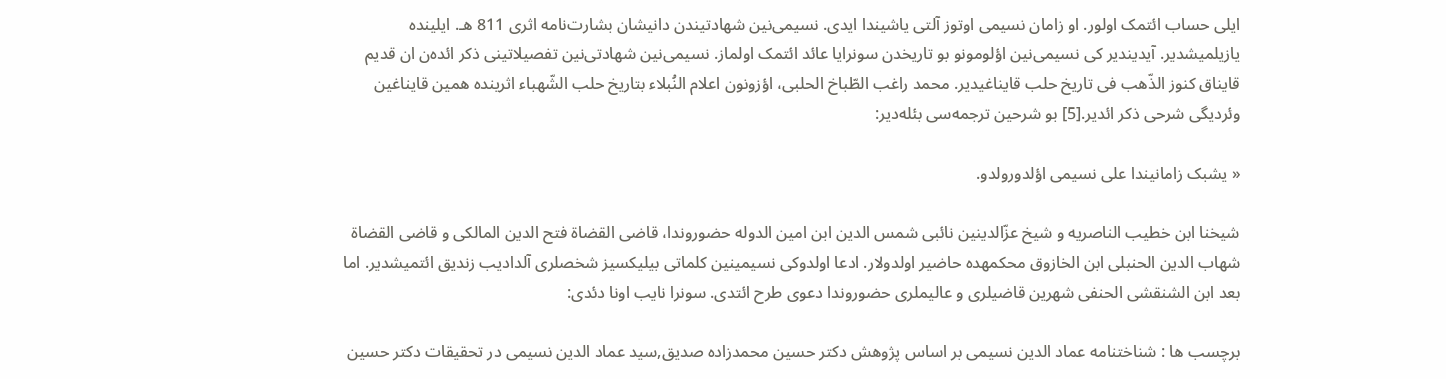ایلی حساب ائتمک اولور. او زامان نسیمی اوتوز آلتی یاشیندا ایدی. نسیمی‌نین شهادتیندن دانیشان بشارت‌نامه‌ اثری 811 هـ. ایلینده یازیلمیشدیر. آیدیندیر کی نسیمی‌نین اؤلومونو بو تاریخدن سونرایا عائد ائتمک اولماز. نسیمی‌نین شهادتی‌نین تفصیلاتینی ذکر ائده‌ن ان قدیم قایناق کنوز الذّهب فی تاریخ حلب قایناغیدیر. محمد راغب الطّباخ الحلبی، اؤزونون اعلام النُبلاء بتاریخ حلب الشّهباء اثرینده همین قایناغین وئردیگی شرحی ذکر ائدیر.[5] بو شرحین ترجمه‌سی بئله‌دیر:

« یشبک زامانیندا علی نسیمی اؤلدورولدو.

شیخنا ابن خطیب الناصریه و شیخ عزّالدینین نائبی شمس الدین ابن امین الدوله حضوروندا، قاضی القضاة فتح الدین المالکی و قاضی القضاة شهاب الدین الحنبلی ابن الخازوق محکمهده حاضیر اولدولار. ادعا اولدوکی نسیمینین کلماتی بیلیکسیز شخصلری آلدادیب زندیق ائتمیشدیر. اما بعد ابن الشنقشی الحنفی شهرین قاضیلری و عالیملری حضوروندا دعوی طرح ائتدی. سونرا نایب اونا دئدی:

برچسب ها : شناختنامه عماد الدین نسیمی بر اساس پژوهش دکتر حسین محمدزاده صدیق,سید عماد الدین نسیمی در تحقیقات دکتر حسین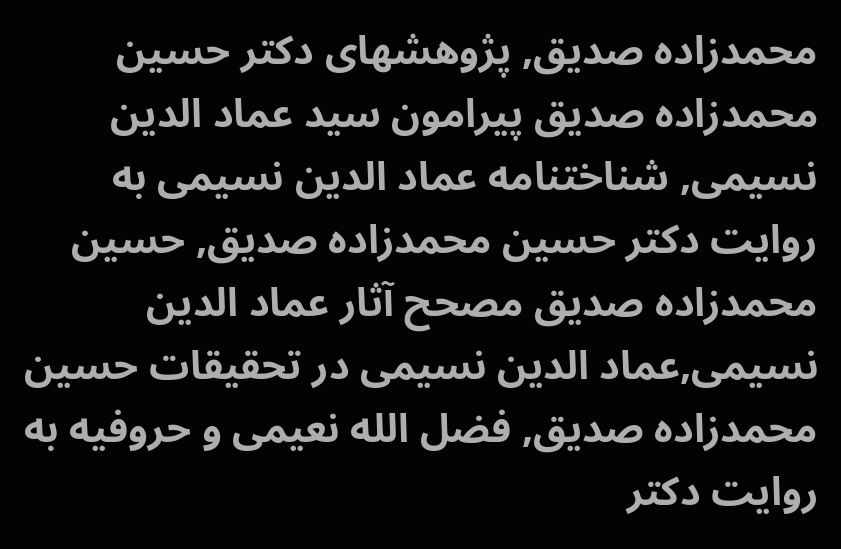محمدزاده صدیق, پژوهشهای دکتر حسین محمدزاده صدیق پیرامون سید عماد الدین نسیمی, شناختنامه عماد الدین نسیمی به روایت دکتر حسین محمدزاده صدیق, حسین محمدزاده صدیق مصحح آثار عماد الدین نسیمی,عماد الدین نسیمی در تحقیقات حسین محمدزاده صدیق, فضل الله نعیمی و حروفیه به روایت دکتر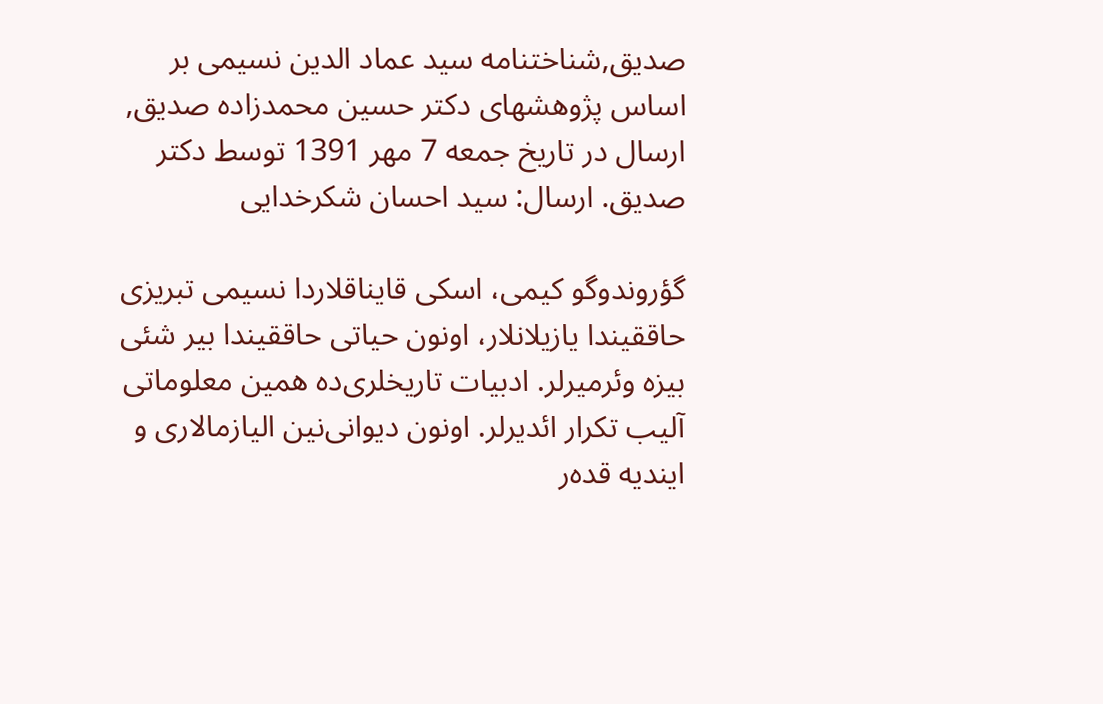صدیق,شناختنامه سید عماد الدین نسیمی بر اساس پژوهشهای دکتر حسین محمدزاده صدیق,
ارسال در تاريخ جمعه 7 مهر 1391 توسط دکتر صدیق. ارسال: سید احسان شکرخدایی

گؤروندوگو کیمی، اسکی قایناقلاردا نسیمی تبریزی حاققیندا یازیلانلار، اونون حیاتی حاققیندا بیر شئی بیزه وئرمیرلر. ادبیات تاریخلری‌ده همین معلوماتی آلیب تکرار ائدیرلر. اونون دیوانی‌نین الیازمالاری و ایندیه قده‌ر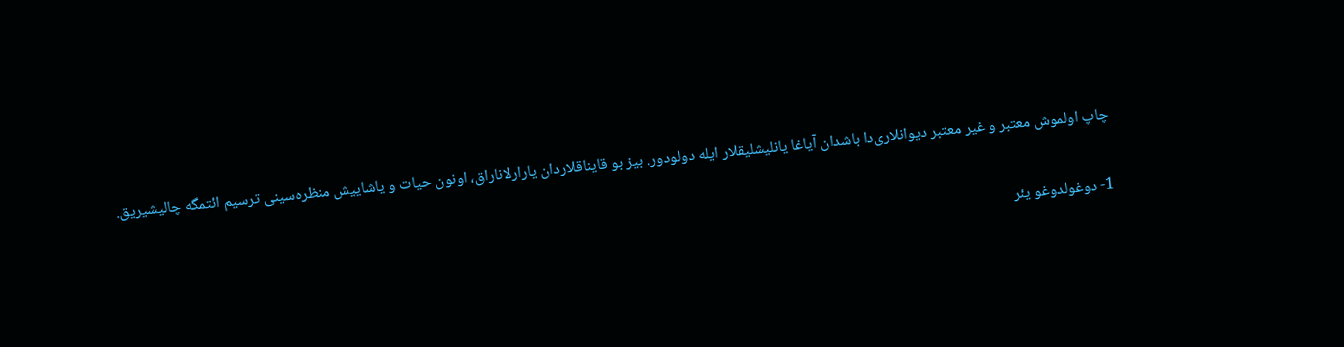چاپ اولموش معتبر و غیر معتبر دیوانلاری‌دا باشدان آیاغا یانلیشلیقلار ایله دولودور. بیز بو قایناقلاردان یارارلاناراق، اونون حیات و یاشاییش منظره‌سینی ترسیم ائتمگه چالیشیریق.

1- دوغولدوغو یئر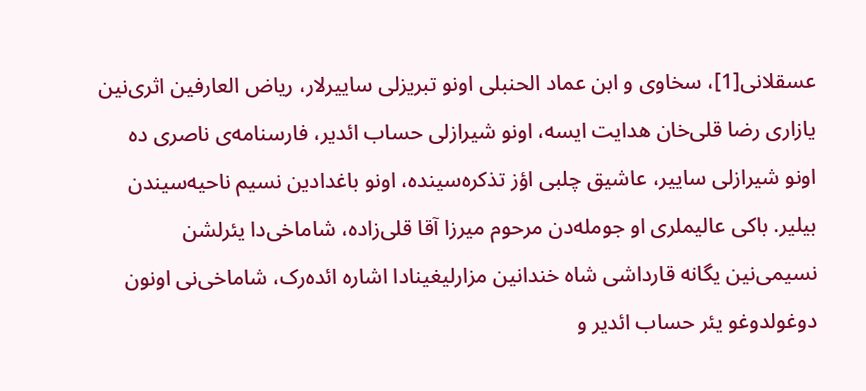عسقلانی[1]، سخاوی و ابن عماد الحنبلی اونو تبریزلی ساییرلار، ریاض العارفین اثری‌نین یازاری رضا قلی‌خان هدایت ایسه، اونو شیرازلی حساب ائدیر، فارسنامه‌ی ناصری‌ ده اونو شیرازلی ساییر، عاشیق چلبی اؤز تذکره‌سینده، اونو باغدادین نسیم ناحیه‌سیندن بیلیر. باکی عالیملری او جومله‌دن مرحوم میرزا آقا قلی‌زاده، شاماخی‌دا یئرلشن نسیمی‌نین یگانه قارداشی شاه خندانین مزارلیغینادا اشاره ائده‌رک، شاماخی‌نی اونون دوغولدوغو یئر حساب ائدیر و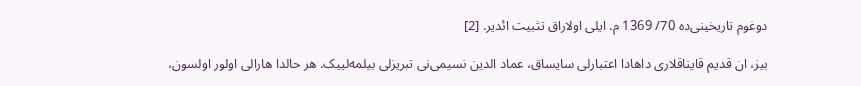دوغوم تاریخینی‌ده 70/ 1369 م. ایلی اولاراق تثبیت ائدیر. [2]

بیز، ان قدیم قایناقلاری داهادا اعتبارلی سایساق، عماد الدین نسیمی‌نی تبریزلی بیلمه‌لییک. هر حالدا هارالی اولور اولسون،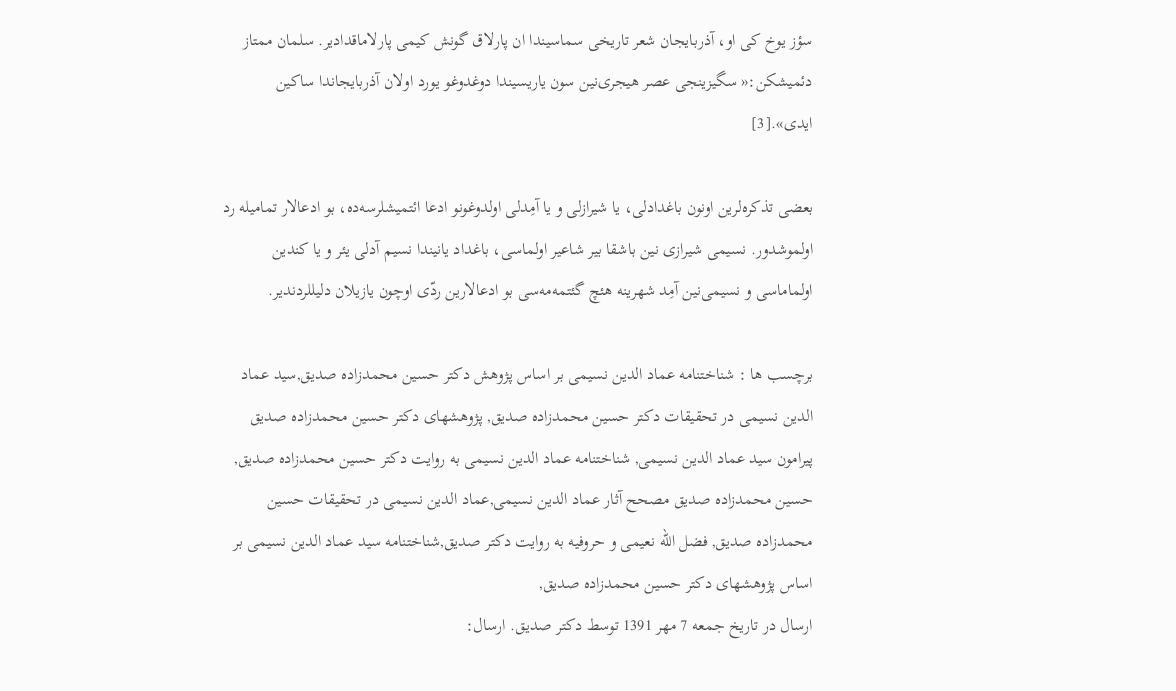سؤز یوخ کی او، آذربایجان شعر تاریخی سماسیندا ان پارلاق گونش کیمی پارلاماقدادیر. سلمان ممتاز دئمیشکن:« سگیزینجی عصر هیجری‌نین سون یاریسیندا دوغدوغو یورد اولان آذربایجاندا ساکین ایدی».[3]

بعضی تذکره‌لرین اونون باغدادلی، یا شیرازلی و یا آمِدلی اولدوغونو ادعا ائتمیشلرسه‌ده، بو ادعالار تمامیله رد اولموشدور. نسیمی شیرازی نین باشقا بیر شاعیر اولماسی، باغداد یانیندا نسیم آدلی یئر و یا کندین اولماماسی و نسیمی‌نین آمِد شهرینه هئچ گئتمه‌مه‌سی بو ادعالارین ردّی اوچون یازیلان دلیللردندیر.

برچسب ها : شناختنامه عماد الدین نسیمی بر اساس پژوهش دکتر حسین محمدزاده صدیق,سید عماد الدین نسیمی در تحقیقات دکتر حسین محمدزاده صدیق, پژوهشهای دکتر حسین محمدزاده صدیق پیرامون سید عماد الدین نسیمی, شناختنامه عماد الدین نسیمی به روایت دکتر حسین محمدزاده صدیق, حسین محمدزاده صدیق مصحح آثار عماد الدین نسیمی,عماد الدین نسیمی در تحقیقات حسین محمدزاده صدیق, فضل الله نعیمی و حروفیه به روایت دکتر صدیق,شناختنامه سید عماد الدین نسیمی بر اساس پژوهشهای دکتر حسین محمدزاده صدیق,
ارسال در تاريخ جمعه 7 مهر 1391 توسط دکتر صدیق. ارسال: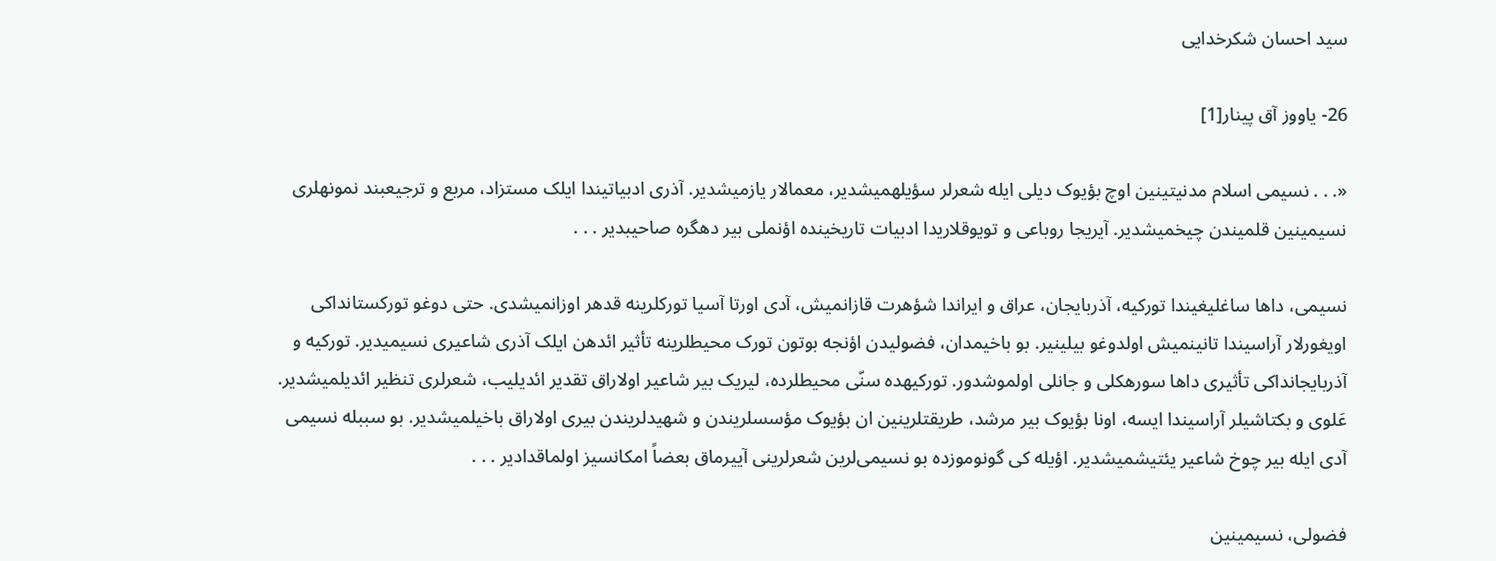سید احسان شکرخدایی

26- یاووز آق پینار[1]

«. . . نسیمی اسلام مدنیتینین اوچ بؤیوک دیلی ایله شعرلر سؤیلهمیشدیر، معمالار یازمیشدیر. آذری ادبیاتیندا ایلک مستزاد، مربع و ترجیعبند نمونهلری نسیمینین قلمیندن چیخمیشدیر. آیریجا روباعی و تویوقلاریدا ادبیات تاریخینده اؤنملی بیر دهگره صاحیبدیر . . .

نسیمی، داها ساغلیغیندا تورکیه، آذربایجان، عراق و ایراندا شؤهرت قازانمیش، آدی اورتا آسیا تورکلرینه قدهر اوزانمیشدی. حتی دوغو تورکستانداکی اویغورلار آراسیندا تانینمیش اولدوغو بیلینیر. بو باخیمدان، فضولیدن اؤنجه بوتون تورک محیطلرینه تأثیر ائدهن ایلک آذری شاعیری نسیمیدیر. تورکیه و آذربایجانداکی تأثیری داها سورهکلی و جانلی اولموشدور. تورکیهده سنّی محیطلرده، لیریک بیر شاعیر اولاراق تقدیر ائدیلیب، شعرلری تنظیر ائدیلمیشدیر. عَلوی و بکتاشیلر آراسیندا ایسه، اونا بؤیوک بیر مرشد، طریقتلرینین ان بؤیوک مؤسسلریندن و شهیدلریندن بیری اولاراق باخیلمیشدیر. بو سببله نسیمی آدی ایله بیر چوخ شاعیر یئتیشمیشدیر. اؤیله کی گونوموزده بو نسیمی‌لرین شعرلرینی آییرماق بعضاً امکانسیز اولماقدادیر . . .

فضولی، نسیمینین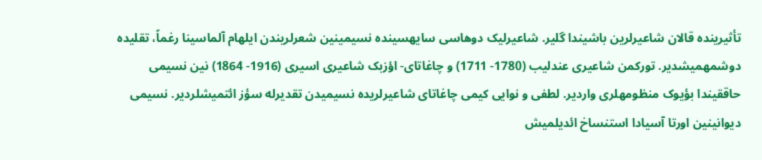تأثیرینده قالان شاعیرلرین باشیندا گلیر. شاعیرلیک دوهاسی سایهسینده نسیمینین شعرلریندن ایلهام آلماسینا رغماً، تقلیده دوشمهمیشدیر. تورکمن شاعیری عندلیب (1780- 1711) و چاغاتای- اؤزبک شاعیری اسیری (1916- 1864) نین نسیمی حاققیندا بؤیوک منظومهلری واردیر. لطفی و نوایی کیمی چاغاتای شاعیرلریده نسیمیدن تقدیرله سؤز ائتمیشلردیر. نسیمی دیوانینین اورتا آسیادا استنساخ ائدیلمیش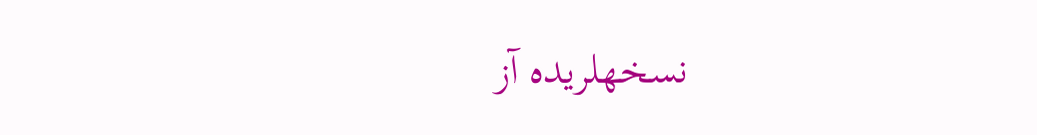نسخهلریده آز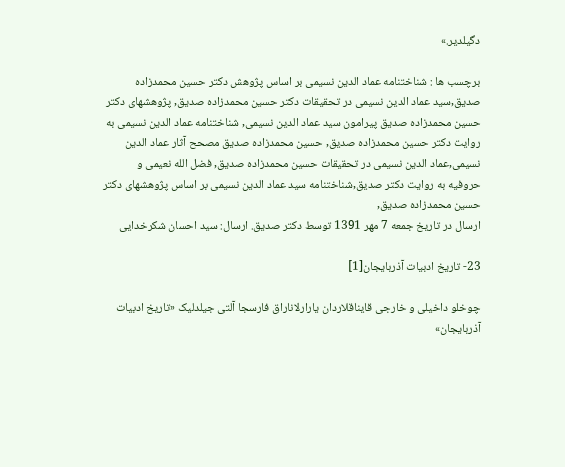دگیلدیر.»

برچسب ها : شناختنامه عماد الدین نسیمی بر اساس پژوهش دکتر حسین محمدزاده صدیق,سید عماد الدین نسیمی در تحقیقات دکتر حسین محمدزاده صدیق, پژوهشهای دکتر حسین محمدزاده صدیق پیرامون سید عماد الدین نسیمی, شناختنامه عماد الدین نسیمی به روایت دکتر حسین محمدزاده صدیق, حسین محمدزاده صدیق مصحح آثار عماد الدین نسیمی,عماد الدین نسیمی در تحقیقات حسین محمدزاده صدیق, فضل الله نعیمی و حروفیه به روایت دکتر صدیق,شناختنامه سید عماد الدین نسیمی بر اساس پژوهشهای دکتر حسین محمدزاده صدیق,
ارسال در تاريخ جمعه 7 مهر 1391 توسط دکتر صدیق. ارسال: سید احسان شکرخدایی

23- تاریخ ادبیات آذربایجان[1]

چوخلو داخیلی و خارجی قایناقلاردان یارارلاناراق فارسجا آلتی جیلدلیک «تاریخ ادبیات آذربایجان»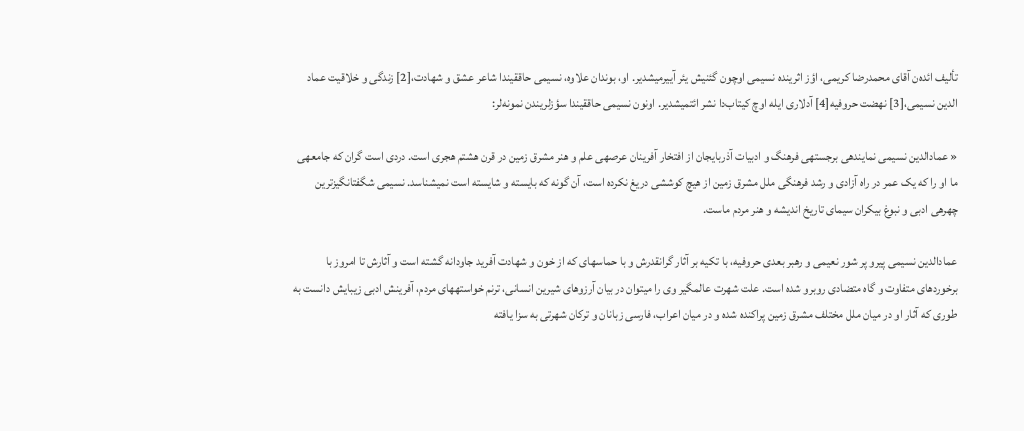تألیف ائده‌ن آقای محمدرضا کریمی، اؤز اثرینده نسیمی اوچون گئنیش یئر آییرمیشدیر. او، بوندان علاوه، نسیمی حاققیندا شاعر عشق و شهادت،[2] زندگی و خلاقیت عماد الدین نسیمی،[3] نهضت حروفیه[4] آدلاری ایله اوچ کیتاب‌دا نشر ائتمیشدیر. اونون نسیمی حاققیندا سؤزلریندن نمونه‌لر:

« عمادالدین نسیمی نمایندهی برجستهی فرهنگ و ادبیات آذربایجان از افتخار آفرینان عرصهی علم و هنر مشرق زمین در قرن هشتم هجری است. دردی است گران که جامعهی ما او را که یک عمر در راه آزادی و رشد فرهنگی ملل مشرق زمین از هیچ کوششی دریغ نکرده است، آن گونه که بایسته و شایسته است نمیشناسد. نسیمی شگفتانگیزترین چهرهی ادبی و نبوغ بیکران سیمای تاریخ اندیشه و هنر مردم ماست.

عمادالدین نسیمی پیرو پر شور نعیمی و رهبر بعدی حروفیه، با تکیه بر آثار گرانقدرش و با حماسهای که از خون و شهادت آفرید جاودانه گشته است و آثارش تا امروز با برخوردهای متفاوت و گاه متضادی روبرو شده است. علت شهرت عالمگیر وی را میتوان در بیان آرزوهای شیرین انسانی، ترنم خواستههای مردم، آفرینش ادبی زیبایش دانست به طوری که آثار او در میان ملل مختلف مشرق زمین پراکنده شده و در میان اعراب، فارسی زبانان و ترکان شهرتی به سزا یافته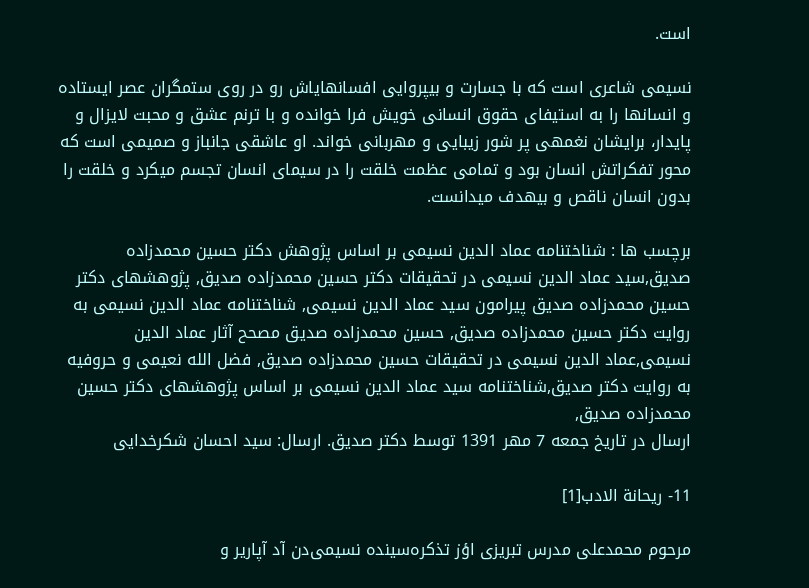است.

نسیمی شاعری است که با جسارت و بیپروایی افسانهایاش رو در روی ستمگران عصر ایستاده و انسانها را به استیفای حقوق انسانی خویش فرا خوانده و با ترنم عشق و محبت لایزال و پایدار، برایشان نغمهی پر شور زیبایی و مهربانی خواند. او عاشقی جانباز و صمیمی است که محور تفكراتش انسان بود و تمامی عظمت خلقت را در سیمای انسان تجسم میکرد و خلقت را بدون انسان ناقص و بیهدف میدانست.

برچسب ها : شناختنامه عماد الدین نسیمی بر اساس پژوهش دکتر حسین محمدزاده صدیق,سید عماد الدین نسیمی در تحقیقات دکتر حسین محمدزاده صدیق, پژوهشهای دکتر حسین محمدزاده صدیق پیرامون سید عماد الدین نسیمی, شناختنامه عماد الدین نسیمی به روایت دکتر حسین محمدزاده صدیق, حسین محمدزاده صدیق مصحح آثار عماد الدین نسیمی,عماد الدین نسیمی در تحقیقات حسین محمدزاده صدیق, فضل الله نعیمی و حروفیه به روایت دکتر صدیق,شناختنامه سید عماد الدین نسیمی بر اساس پژوهشهای دکتر حسین محمدزاده صدیق,
ارسال در تاريخ جمعه 7 مهر 1391 توسط دکتر صدیق. ارسال: سید احسان شکرخدایی

11- ریحانة الادب[1]

مرحوم محمدعلی مدرس تبریزی اؤز تذکره‌سینده نسیمی‌دن آد آپاریر و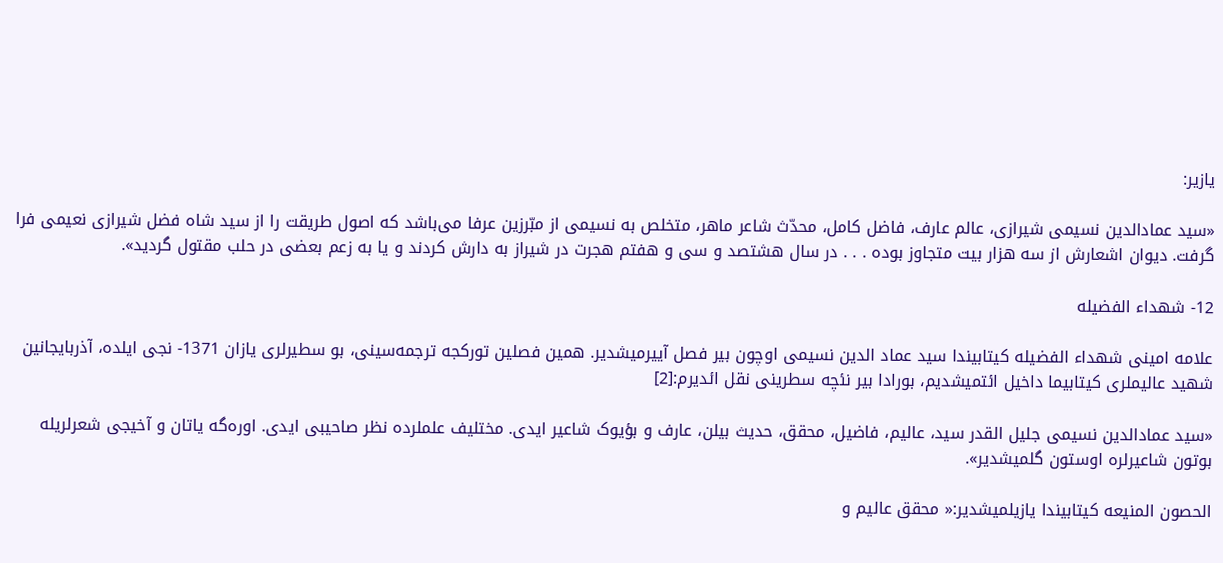یازیر:

«سید عمادالدین نسیمی شیرازی، عالم عارف، فاضل کامل، محدّث شاعر ماهر، متخلص به نسیمی از مبّرزین عرفا می‌باشد که اصول طریقت را از سید شاه فضل شیرازی نعیمی فرا گرفت. دیوان اشعارش از سه هزار بیت متجاوز بوده . . . در سال هشتصد و سی و هفتم هجرت در شیراز به دارش کردند و یا به زعم بعضی در حلب مقتول گردید».

12- شهداء الفضیله

علامه امینی شهداء الفضیله کیتابیندا سید عماد الدین نسیمی اوچون بیر فصل آییرمیشدیر. همین فصلین تورکجه ترجمه‌سینی، بو سطیرلری یازان 1371- نجی ایلده، آذربایجانین شهید عالیملری کیتابیما داخیل ائتمیشدیم، بورادا بیر نئچه سطرینی نقل ائدیرم:[2]

«سید عمادالدین نسیمی جلیل القدر سید، عالیم، فاضیل، محقق، حدیث بیلن، عارف و بؤیوک شاعیر ایدی. مختلیف علملرده نظر صاحیبی ایدی. اوره‌گه یاتان و آخیجی شعرلریله بوتون شاعیرلره اوستون گلمیشدیر».

الحصون المنیعه کیتابیندا یازیلمیشدیر:« محقق عالیم و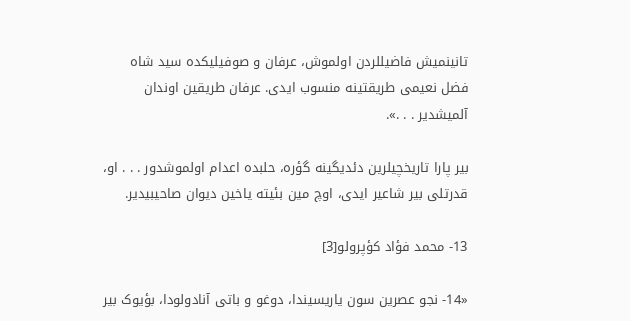تانینمیش فاضیللردن اولموش، عرفان و صوفیلیکده سید شاه فضل نعیمی طریقتینه منسوب ایدی. عرفان طریقین اوندان آلمیشدیر . . .».

بیر پارا تاریخچیلرین دئدیگینه گؤره، حلبده اعدام اولموشدور . . . او، قدرتلی بیر شاعیر ایدی، اوچ مین بئیته یاخین دیوان صاحیبیدیر.

13- محمد فؤاد کؤپرولو[3]

«14- نجو عصرین سون یاریسیندا، دوغو و باتی آنادولودا، بؤیوک بیر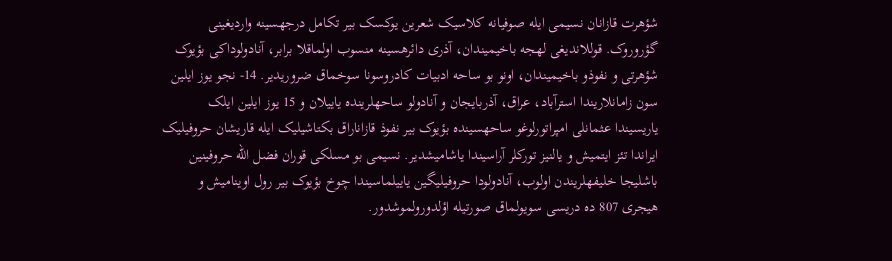شؤهرت قازانان نسیمی ایله صوفیانه کلاسیک شعرین یوکسک بیر تکامل درجهسینه واردیغینی گؤروروک. قوللاندیغی لهجه باخیمیندان، آذری دائرهسینه منسوب اولماقلا برابر، آنادولوداکی بؤیوک شؤهرتی و نفوذو باخیمیندان، اونو بو ساحه ادبیات کادروسونا سوخماق ضروریدیر. 14- نجو یوز ایلین سون زامانلاریندا استرآباد، عراق، آذربایجان و آنادولو ساحهلرینده یاییلان و 15 یوز ایلین ایلک یاریسیندا عثمانلی امپراتورلوغو ساحهسینده بؤیوک بیر نفوذ قازاناراق بکتاشیلیک ایله قاریشان حروفیلیک ایراندا تئز ایتمیش و یالنیز تورکلر آراسیندا یاشامیشدیر. نسیمی بو مسلکی قوران فضل الله حروفینین باشلیجا خلیفهلریندن اولوب، آنادولودا حروفیلیگین یاییلماسیندا چوخ بؤیوک بیر رول اوینامیش و هیجری 807 ده دریسی سویولماق صورتیله اؤلدورولموشدور.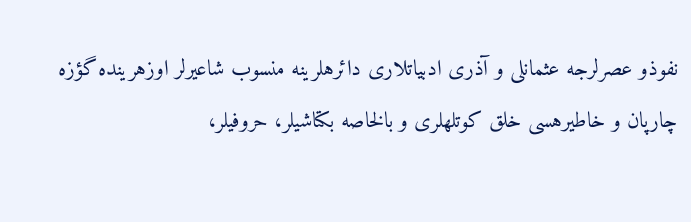نفوذو عصرلرجه عثمانلی و آذری ادبیاتلاری دائرهلرینه منسوب شاعیرلر اوزهرینده گؤزه چارپان و خاطیرهسی خلق کوتلهلری و بالخاصه بکتاشیلر، حروفیلر،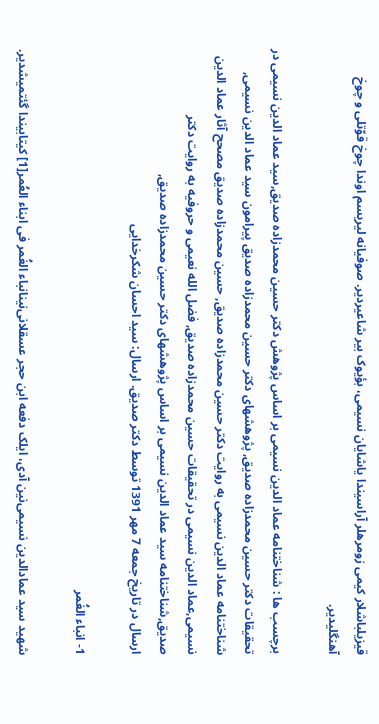قیزیلباشلار کیمی زومرهلر آراسیندا یاشایان نسیمی، بؤیوک بیر شاعیردیر. صوفیانه لیریسم اوندا چوخ قوّتلی و چوخ آهنگلیدیر.

برچسب ها : شناختنامه عماد الدین نسیمی بر اساس پژوهش دکتر حسین محمدزاده صدیق,سید عماد الدین نسیمی در تحقیقات دکتر حسین محمدزاده صدیق, پژوهشهای دکتر حسین محمدزاده صدیق پیرامون سید عماد الدین نسیمی, شناختنامه عماد الدین نسیمی به روایت دکتر حسین محمدزاده صدیق, حسین محمدزاده صدیق مصحح آثار عماد الدین نسیمی,عماد الدین نسیمی در تحقیقات حسین محمدزاده صدیق, فضل الله نعیمی و حروفیه به روایت دکتر صدیق,شناختنامه سید عماد الدین نسیمی بر اساس پژوهشهای دکتر حسین محمدزاده صدیق,
ارسال در تاريخ جمعه 7 مهر 1391 توسط دکتر صدیق. ارسال: سید احسان شکرخدایی

1- انباء الغُمر

شهید سید عمادالدین نسیمی‌نین آدی، ایلک دفعه ابن حجر عسقلانی‌نینانباء الغُمر فی ابناء العُمر[1] کیتابیندا گئتمیشدیر.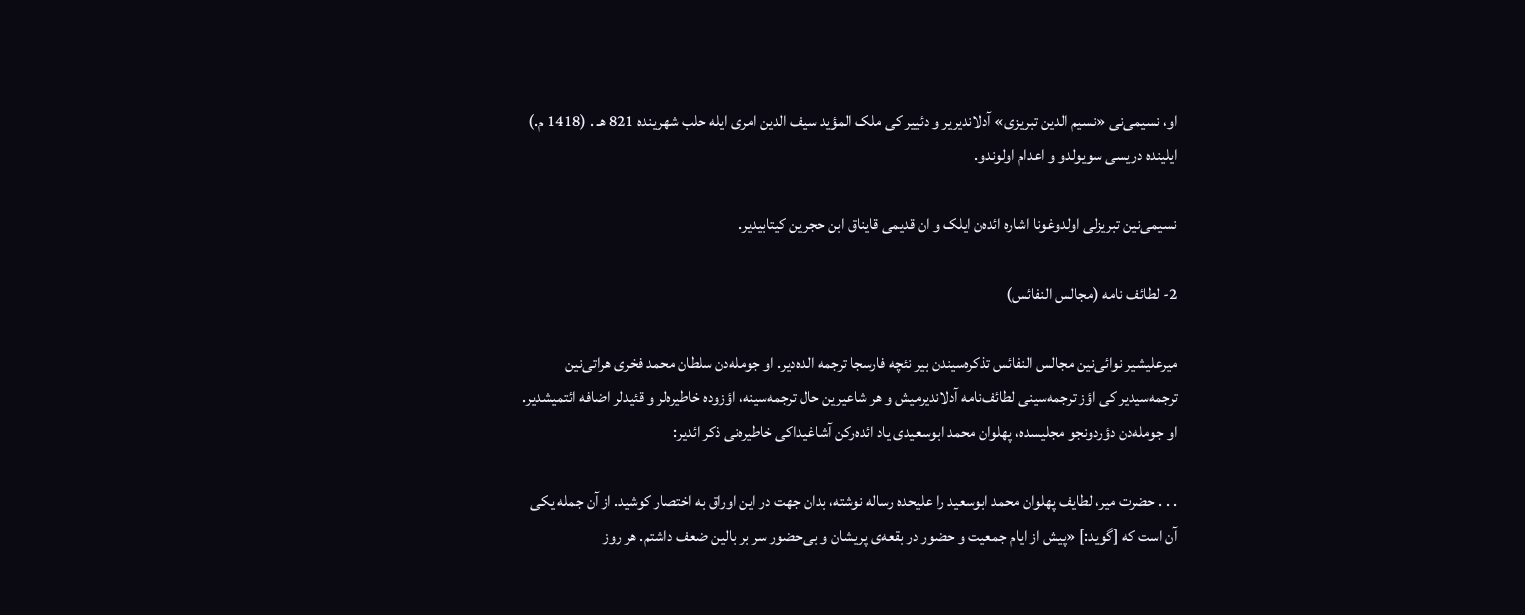او، نسیمی‌نی «نسیم الدین تبریزی» آدلاندیریر و دئییر کی ملک المؤید سیف الدین امری ایله حلب شهرینده 821 هـ . (1418 م.) ایلینده دریسی سویولدو و اعدام اولوندو.

نسیمی‌نین تبریزلی اولدوغونا اشاره ائده‌ن ایلک و ان قدیمی قایناق ابن حجرین کیتابیدیر.

2- لطائف نامه (مجالس النفائس)

میرعلیشیر نوائی‌نین مجالس النفائس تذکره‌سیندن بیر نئچه فارسجا ترجمه الده‌دیر. او جومله‌دن سلطان محمد فخری هراتی‌نین ترجمه‌سیدیر کی اؤز ترجمه‌سینی لطائف‌نامه آدلاندیرمیش و هر شاعیرین حال ترجمه‌سینه، اؤزوده خاطیره‌لر و قئیدلر اضافه ائتمیشدیر. او جومله‌دن دؤردونجو مجلیسده، پهلوان محمد ابوسعیدی یاد ائده‌رکن آشاغیداکی خاطیره‌نی ذکر ائدیر:

. . . حضرت میر، لطایف پهلوان محمد ابوسعید را علیحده رساله نوشته، بدان جهت در این اوراق به اختصار کوشید. از آن جمله یکی آن است که [گوید:] «پیش از ایام جمعیت و حضور در بقعه‌ی پریشان و بی‌حضور سر بر بالین ضعف داشتم. هر روز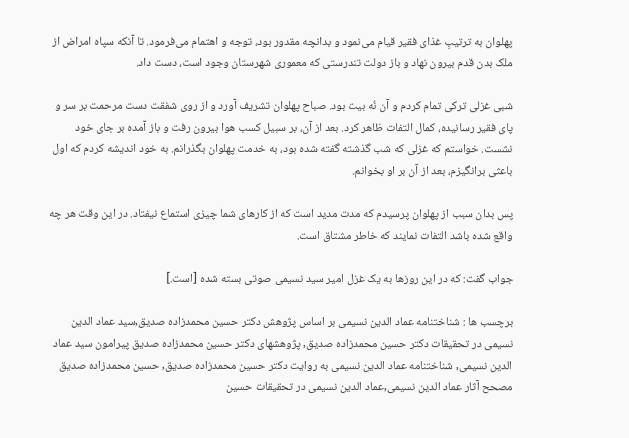پهلوان به ترتیبِ غذای فقیر قیام می‌نمود و بدانچه مقدور بود، توجه و اهتمام می‌فرمود. تا آنکه سپاه امراض از ملک بدن قدم بیرون نهاد و باز دولت تندرستی که معموری شهرستان وجود است، دست داد.

شبی غزلی ترکی تمام کردم و آن نُه بیت بود. صباح پهلوان تشریف آورد و از روی شفقت دست مرحمت بر سر و پای فقیر رسانیده، کمال التفات ظاهر کرد. بعد از آن، بر سبیل کسب هوا بیرون رفت و باز آمده بر جای خود نشست. خواستم که غزلی که شب گذشته گفته شده بود، به خدمت پهلوان بگذرانم. به خود اندیشه کردم که اول باعثی برانگیزم، بعد از آن بر او بخوانم.

پس بدان سبب از پهلوان پرسیدم که مدت مدید است که از کارهای شما چیزی استماع نیفتاد. در این وقت هر چه واقع شده باشد التفات نمایند که خاطر مشتاق است.

جواب گفت: که در این روزها به یک غزل امیر سید نسیمی صوتی بسته شده [است.]

برچسب ها : شناختنامه عماد الدین نسیمی بر اساس پژوهش دکتر حسین محمدزاده صدیق,سید عماد الدین نسیمی در تحقیقات دکتر حسین محمدزاده صدیق, پژوهشهای دکتر حسین محمدزاده صدیق پیرامون سید عماد الدین نسیمی, شناختنامه عماد الدین نسیمی به روایت دکتر حسین محمدزاده صدیق, حسین محمدزاده صدیق مصحح آثار عماد الدین نسیمی,عماد الدین نسیمی در تحقیقات حسین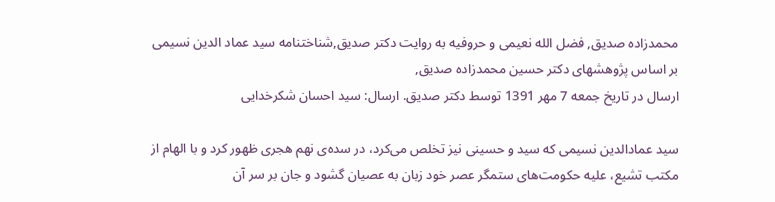محمدزاده صدیق, فضل الله نعیمی و حروفیه به روایت دکتر صدیق,شناختنامه سید عماد الدین نسیمی بر اساس پژوهشهای دکتر حسین محمدزاده صدیق,
ارسال در تاريخ جمعه 7 مهر 1391 توسط دکتر صدیق. ارسال: سید احسان شکرخدایی

سید عمادالدین نسیمی که سید و حسینی نیز تخلص می‌کرد، در سده‌ی نهم هجری ظهور کرد و با الهام از مکتب تشیع، علیه حکومت‌های ستمگر عصر خود زبان به عصیان گشود و جان بر سر آن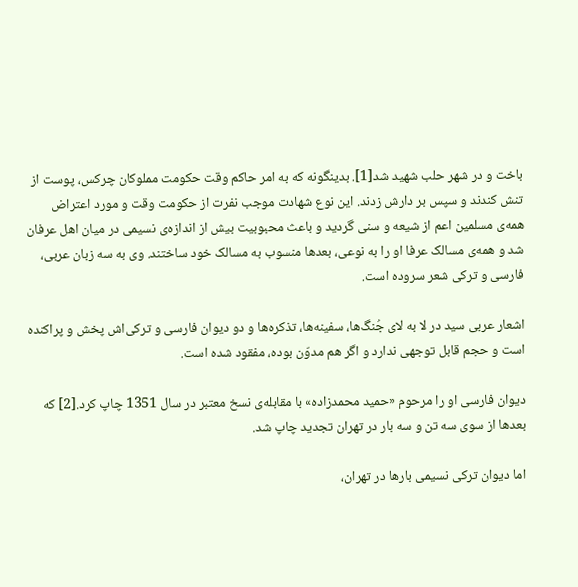باخت و در شهر حلب شهید شد[1]. بدینگونه که به امر حاکم وقت حکومت مملوکان چرکس، پوست از تنش کندند و سپس بر دارش زدند. این نوع شهادت موجب نفرت از حکومت وقت و مورد اعتراض همه‌ی مسلمین اعم از شیعه و سنی گردید و باعث محبوبیت بیش از اندازه‌ی نسیمی در میان اهل عرفان شد و همه‌ی مسالک عرفا او را به نوعی، بعدها منسوب به مسالک خود ساختند. وی به سه زبان عربی، فارسی و ترکی شعر سروده است.

اشعار عربی سید در لا به لای جُنگ‌ها، سفینه‌ها، تذکره‌ها و دو دیوان فارسی و ترکی‌اش پخش و پراکنده است و حجم قابل توجهی ندارد و اگر هم مدوّن بوده، مفقود شده است.

دیوان فارسی او را مرحوم «حمید محمدزاده» با مقابله‌ی نسخ معتبر در سال 1351 چاپ کرد.[2] که بعدها از سوی سه تن و سه بار در تهران تجدید چاپ شد.

اما دیوان ترکی نسیمی بارها در تهران،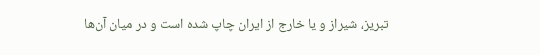تبریز، شیراز و یا خارج از ایران چاپ شده است و در میان آن‌ها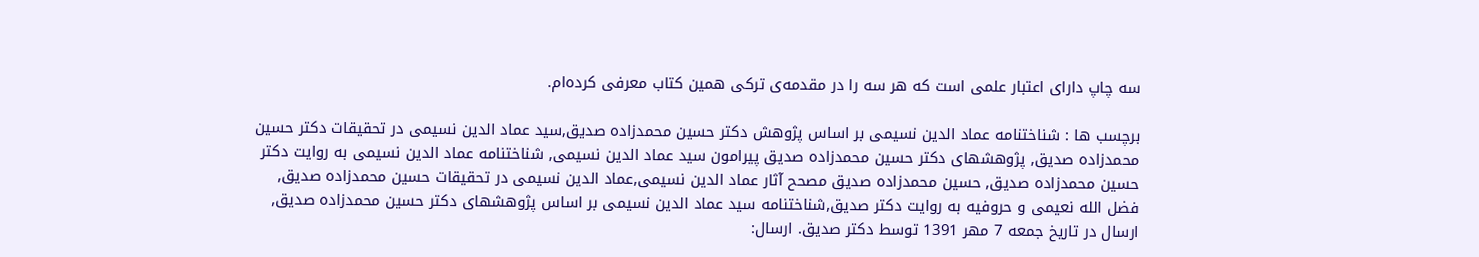سه چاپ دارای اعتبار علمی است که هر سه را در مقدمه‌ی ترکی همین کتاب معرفی کرده‌ام.

برچسب ها : شناختنامه عماد الدین نسیمی بر اساس پژوهش دکتر حسین محمدزاده صدیق,سید عماد الدین نسیمی در تحقیقات دکتر حسین محمدزاده صدیق, پژوهشهای دکتر حسین محمدزاده صدیق پیرامون سید عماد الدین نسیمی, شناختنامه عماد الدین نسیمی به روایت دکتر حسین محمدزاده صدیق, حسین محمدزاده صدیق مصحح آثار عماد الدین نسیمی,عماد الدین نسیمی در تحقیقات حسین محمدزاده صدیق, فضل الله نعیمی و حروفیه به روایت دکتر صدیق,شناختنامه سید عماد الدین نسیمی بر اساس پژوهشهای دکتر حسین محمدزاده صدیق,
ارسال در تاريخ جمعه 7 مهر 1391 توسط دکتر صدیق. ارسال: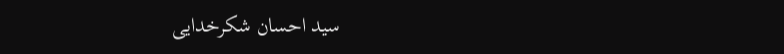سید احسان شکرخدایی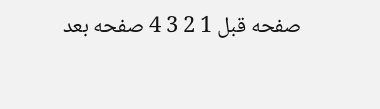صفحه قبل 1 2 3 4 صفحه بعد